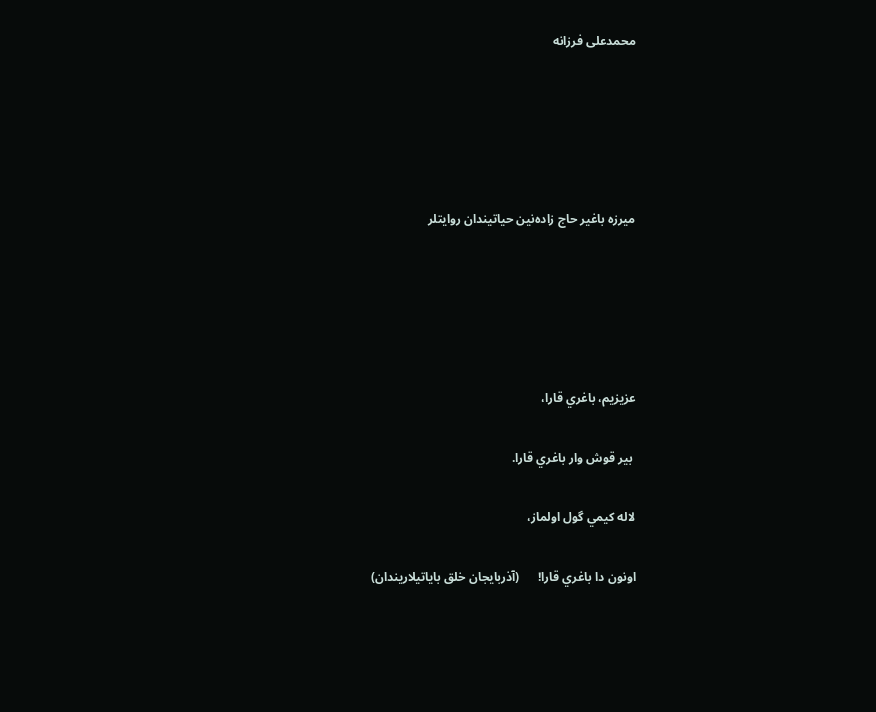محمدعلى‌ فرزانه





ميرزه‌ باغير حاج زاده‌نين حياتيندان‌ روايتلر





عزيزيم‌، باغري‌ قارا،

 بير قوش‌ وار باغري‌ قارا.

لاله ‌کيمي‌ گول‌ اولماز،

اونون‌ دا باغري‌ قارا!      (آذربايجان‌ خلق‌ باياتيلاريندان‌)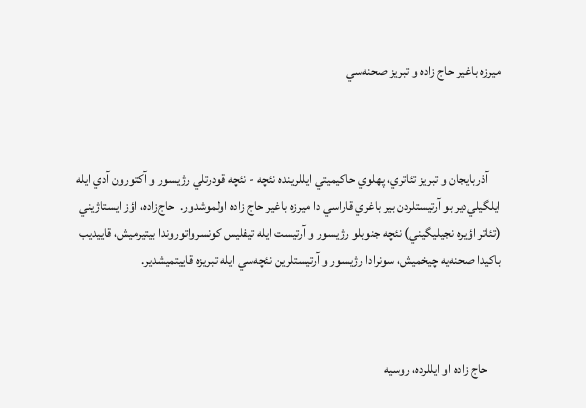ميرزه‌ باغير حاج‌ زاده‌ و تبريز صحنه‌سي‌



     آذربايجان‌ و تبريز تئاتري‌، پهلوي‌ حاکيميتي‌ ايللرينده‌ نئچه‌ - نئچه‌ قودرتلي‌ رژيسور و آکتورون‌ آدي‌ ايله‌ ايلگيلي‌دير بو آرتيستلردن‌ بير باغري‌ قاراسي‌ دا ميرزه‌ باغير حاج زاده اولموشدور.  حاج‌زاده‌، اؤز ايستاژيني‌ (تئاتر اؤيره نجيليگيني‌) نئچه‌ جنوبلو رژيسور و آرتيست‌ ايله‌ تيفليس‌ کونسرواتوروندا بيتيرميش‌، قاييديب‌ باکيدا صحنه‌يه‌ چيخميش‌، سونرادا رژيسور و آرتيستلرين‌ نئچه‌سي‌ ايله‌ تبريزه‌ قاييتميشدير.



     حاج زاده او ايللرده‌، روسيه‌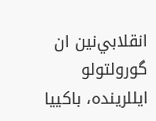انقلابي‌نين‌ ان‌ گورولتولو ايللرينده‌، باکييا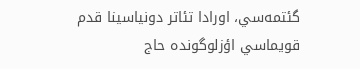گئتمه‌سي‌، اورادا تئاتر دونياسينا قدم‌ قويماسي‌ اؤزلوگونده‌ حاج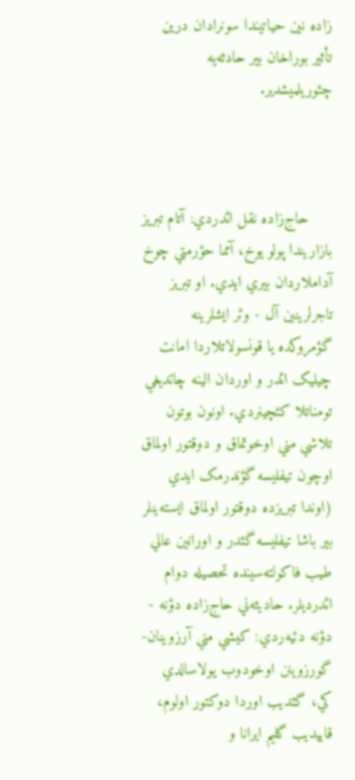زاده نين حياتيندا سونرادان‌ درين‌ تأثير بوراخان‌ بير حادثه‌يه‌ چئوريلميشدير.



     حاج‌زاده‌ نقل‌ ائدردي‌: آتام‌ تبريز بازاريندا پولو يوخ‌، آمما حؤرمتي‌ چوخ‌ آداملاردان‌ بيري‌ ايدي‌. او تبريز تاجرلرينين‌ آل‌ - وئر ايشلرينه‌ گؤمروکده‌ يا قونسولاتلاردا امانت‌ چيليک‌ ائدر و اوردان‌ الينه‌ چاتديغي‌ تومناتلا کئچينردي‌. اونون‌ بوتون‌ تلاشي‌ مني‌ اوخوتماق‌ و دوقتور اولماق‌ اوچون‌ تيفليسه‌ گؤندرمک‌ ايدي‌ (اوندا تبريزده‌ دوقتور اولماق‌ ايسته‌ينلر بير باشا تيفليسه گئدر و اورانين‌ عالي‌ طيب‌ فاکولته‌سينده‌ تحصيله‌ دوام‌ ائدرديلر. حاديثه‌ني‌ حاج‌زاده‌ دؤنه‌ - دؤنه‌ دئيه‌ردي‌: کيشي‌ مني‌ آرزوينان‌- گورزوينن‌ اوخودوب‌ يولاسالدي‌ کي‌، گئديب‌ اوردا دوکتور اولوم‌، قاييديب‌ گليم‌ ايرانا و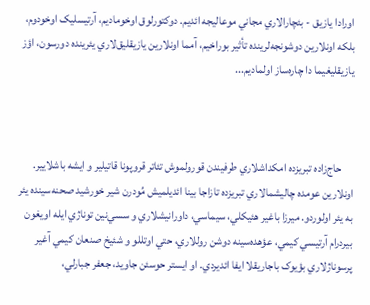اورادا يازيق‌ - بئچارالاري‌ مجاني‌ موعاليجه‌ ائديم‌. دوکتورلوق‌ اوخوماديم‌، آرتيسليک‌ اوخودوم‌، بلکه‌ اونلارين‌ دوشونجه‌لرينده‌ تأثير بوراخيم‌، آمما اونلارين‌ يازيقليق‌لاري‌ يئرينده‌ دورسون‌، اؤز يازيقليغيما دا چاره‌ساز اولماديم‌...



     حاج‌زاده‌ تبريزده‌ امکداشلاري‌ طرفيندن‌ قورولموش‌ تئاتر قروپونا قاتيلير و ايشه‌ باشلايير. اونلارين‌ عومده‌ چاليشمالاري‌ تبريزده‌ تازاجا بينا ائديلميش‌ مُودرن‌ شير خورشيد صحنه‌سينده‌ يئر به‌ يئر اولوردو. ميرزا باغير هئيکلي‌، سيماسي‌، داورانيشلاري‌ و سسي‌نين‌ توناژي‌ ايله‌ اويغون‌ بيردرام‌ آرتيسي‌ کيمي‌، عؤهده‌سينه‌ دوشن‌ روللاري‌، حتي‌ اوتللو و شئيخ‌ صنعان‌ کيمي‌ آغير پرسوناژلاري‌ بؤيوک‌ باجاريقلا ايفا ائديردي‌. او ايستر حوسئن جاويد، جعفر جبارلي‌،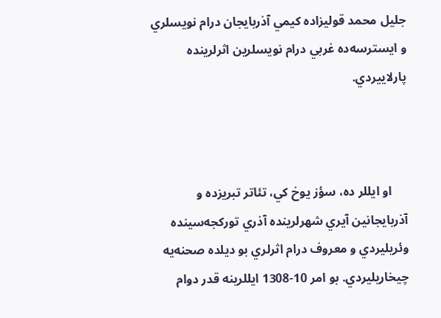جليل‌ محمد قوليزاده‌ کيمي‌ آذربايجان‌ درام‌ نويسلري‌ و ايسترسه‌ده‌ غربي‌ درام‌ نويسلرين‌ اثرلرينده‌ پارلاييردي‌.



     او ايللر ده‌، سؤز يوخ ‌کي‌، تئاتر تبريزده‌ و آذربايجانين‌ آيري‌ شهرلرينده‌ آذري‌ تورکجه‌سينده‌ وئريليردي‌ و معروف‌ درام‌ اثرلري‌ بو ديلده‌ صحنه‌يه‌ چيخاريليردي‌. بو امر 10-1308 ايللرينه‌ قدر دوام‌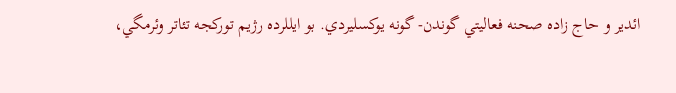ائدير و حاج زاده صحنه‌ فعاليتي‌ گوندن‌- گونه‌ يوکسليردي‌. بو ايللرده‌ رژيم‌ تورکجه‌ تئاتر وئرمگي‌،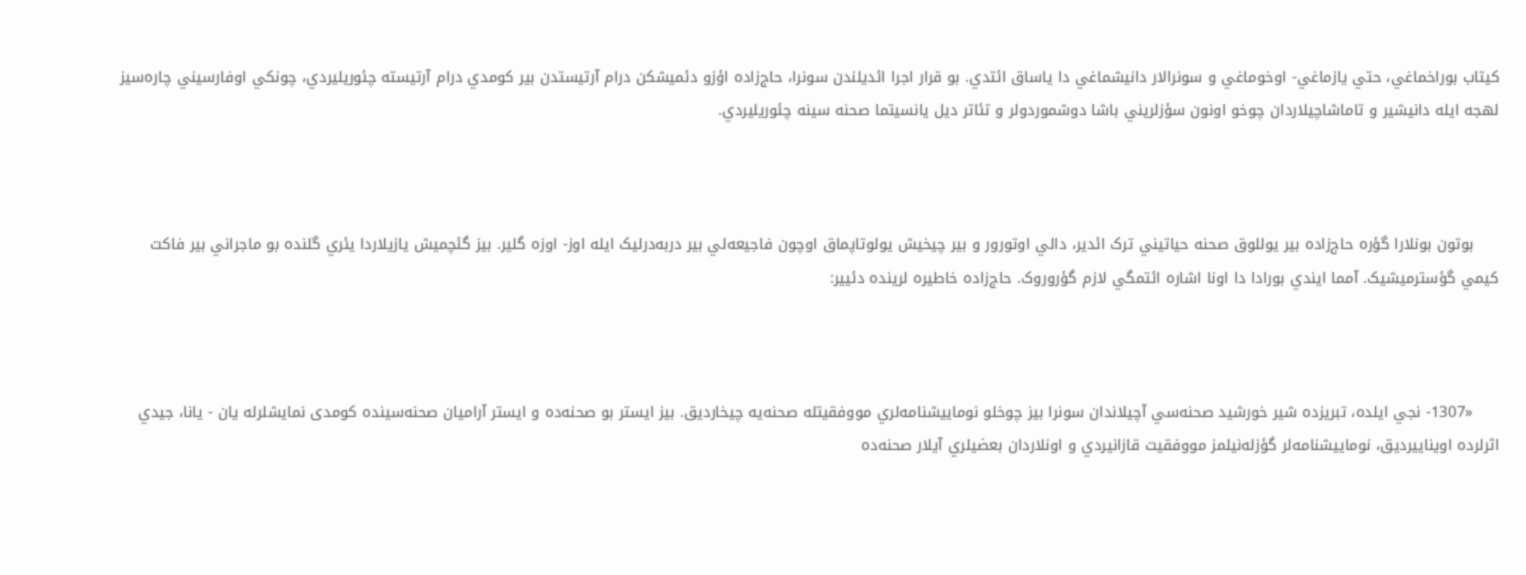کيتاب‌ بوراخماغي‌، حتي‌ يازماغي- اوخوماغي‌ و سونرالار دانيشماغي‌ دا ياساق‌ ائتدي‌. بو قرار اجرا ائديلندن‌ سونرا، حاج‌زاده‌ اؤزو دئميشکن‌ درام‌ آرتيستدن‌ بير کومدي‌ درام‌ آرتيسته‌ چئوريليردي‌، چونکي‌ اوفارسيني‌ چاره‌سيز لهجه‌ ايله‌ دانيشير و تاماشاچيلاردان‌ چوخو اونون‌ سؤزلريني‌ باشا دوشموردولر و تئاتر ديل‌ يانسيتما صحنه‌ سينه‌ چئوريليردي‌.



     بوتون‌ بونلارا گؤره‌ حاج‌زاده‌ بير يوللوق‌ صحنه‌ حياتيني‌ ترک‌ ائدير، دالي‌ اوتورور و بير چيخيش‌ يولوتاپماق‌ اوچون‌ فاجيعه‌لي‌ بير دربه‌درليک‌ ايله‌ اوز- اوزه‌ گلير. بيز گئچميش‌ يازيلاردا يئري‌ گلنده‌ بو ماجراني‌ بير فاکت‌ کيمي‌ گؤسترميشيک‌. آمما ايندي‌ بورادا دا اونا اشاره‌ ائتمگي‌ لازم‌ گؤروروک‌. حاج‌زاده‌ خاطيره ‌لرينده‌ دئيير:



     «1307- نجي‌ ايلده‌، تبريزده‌ شير خورشيد صحنه‌سي‌ آچيلاندان‌ سونرا بيز چوخلو نوماييشنامه‌لري‌ مووفقيتله‌ صحنه‌يه‌ چيخارديق‌. بيز ايستر بو صحنه‌ده‌ و ايستر آراميان‌ صحنه‌سينده‌ کومدى نمايشلرله ‌يان‌ - يانا، جيدي‌ اثرلرده‌ اويناييرديق‌، نوماييشنامه‌لر گؤزله‌نيلمز مووفقيت‌ قازانيردي‌ و اونلاردان‌ بعضيلري‌ آيلار صحنه‌ده‌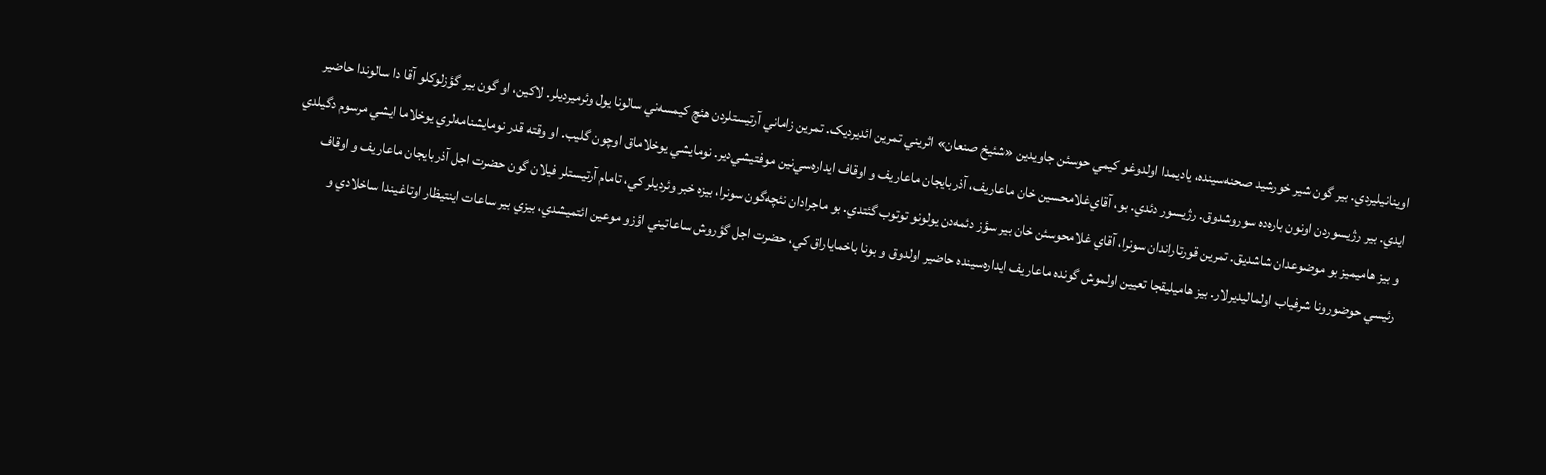اوينانيليردي‌. بير گون‌ شير خورشيد صحنه‌سينده‌، ياديمدا اولدوغو کيمي‌ حوسئن جاويدين‌ «شئيخ‌ صنعان‌» اثريني‌ تمرين‌ ائديرديک‌. تمرين‌ زاماني‌ آرتيستلردن‌ هئچ‌ کيمسه‌ني‌ سالونا يول‌ وئرميرديلر. لاکين‌، او گون‌ بير گؤزلوکلو آقا دا سالوندا حاضير ايدي‌. بير رژيسوردن‌ اونون‌ باره‌ده‌ سوروشدوق‌. رژيسور دئدي‌. بو، آقاي‌غلامحسين خان‌ ماعاريف، آذربايجان‌ ماعاريف‌ و اوقاف‌ ايداره‌سي‌نين‌ موفتيشي‌دير. نومايشي‌ يوخلاماق‌ اوچون‌ گليب‌. او وقته‌ قدر نومايشنامه‌لري‌ يوخلاما ايشي‌ مرسوم‌ دگيلدي‌ و بيز هاميميز بو موضوعدان‌ شاشديق‌. تمرين‌ قورتاراندان‌ سونرا، آقاي‌ غلامحوسئن خان‌ بير سؤز دئمه‌دن‌ يولونو توتوب‌ گئتدي‌. بو ماجرادان‌ نئچه‌گون‌ سونرا، بيزه‌ خبر وئرديلر کي‌، تامام‌ آرتيستلر فيلان‌ گون‌ حضرت‌ اجل‌ آذربايجان‌ ماعاريف‌ و اوقاف‌ رئيسي‌ حوضورونا شرفياب‌ اولماليديرلار. بيز هاميليقجا تعيين‌ اولموش‌ گونده‌ ماعاريف ايداره‌سينده‌ حاضير اولدوق‌ و بونا باخماياراق ‌کي‌، حضرت‌ اجل‌ گؤروش‌ ساعاتيني‌ اؤزو موعين‌ ائتميشدي‌، بيزي‌ بير ساعات‌ اينتيظار اوتاغيندا ساخلادي‌ و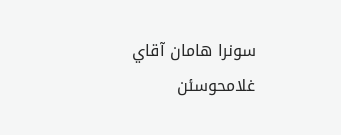سونرا هامان‌ آقاي‌ غلامحوسئن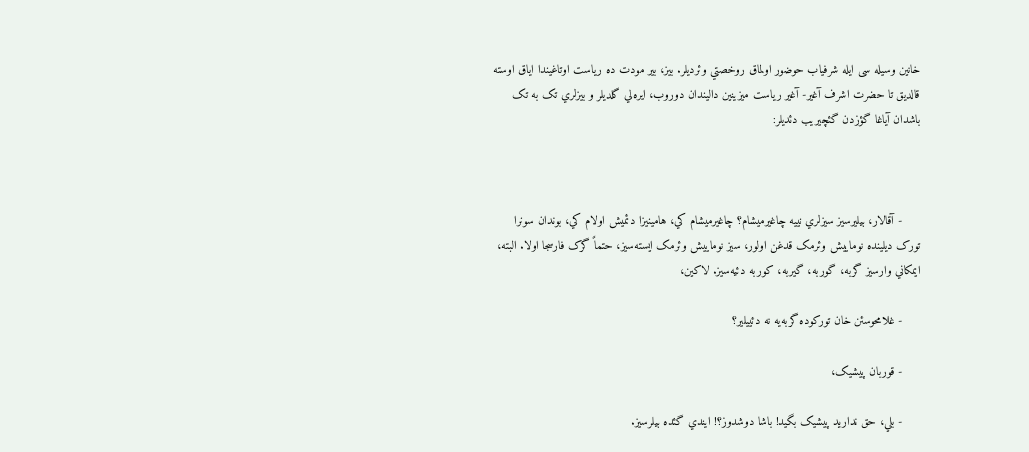خانين‌ وسيله‌ سى ايله‌ شرفياب‌ حوضور اولماق‌ روخصتي‌ وئرديلر. بيز، بير مودت ده‌ رياست‌ اوتاغيندا اياق‌ اوسته‌ قالديق‌ تا حضرت‌ اشرف‌ آغير- آغير رياست ‌ميزينين‌ داليندان‌ دوروب‌، ايره‌لي‌ گلديلر و بيزلري‌ تک‌ به‌ تک‌ باشدان‌ آياغا گؤزدن‌ گئچيريب‌ دئديلر:



     - آقالار، بيليرسيز سيزلري‌ نييه‌ چاغيرميشام‌؟ چاغيرميشام ‌کي‌، هامينيزا دئميش‌ اولام ‌کي‌، بوندان‌ سونرا تورک‌ ديلينده‌ نوماييش وئرمک‌ قدغن‌ اولور، سيز نوماييش وئرمک‌ ايسته‌سيز، حتماً گرک‌ فارسجا اولا. البته‌، ايمکاني‌ وارسيز گربه‌، گوربه‌، گيربه‌، کوربه‌ دئيه‌سيز. لاکين‌،

     - غلامحوسئن خان‌ تورکوده‌ گربه‌يه‌ نه‌ دئييلير؟

     - قوربان‌ پيشيک‌،

     - بلي‌، حق‌ نداريد پيشيک‌ بگيد! باشا دوشدوز؟! ايندي‌ گئده‌ بيلرسيز.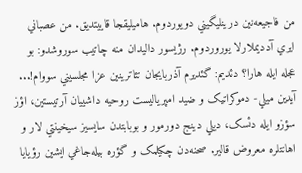من‌ فاجيعه‌نين‌ درينليگيني‌ دويوردوم‌. هاميليقجا قاييتديق‌. من‌ عصباني‌ ايري‌ آدديملارلا يوروردوم‌. رژيسور داليدان‌ منه‌ چاتيب‌ سوروشدو: بو عجله‌ ايله‌ هارا؟ دئديم‌: گئديرم‌ آذربايجان‌ تئاترينين‌ عزا مجلسيني‌ سووام‌!... آيدين‌ ميلي‌- دموکراتيک‌ و ضيد امپرياليست‌ روحيه‌ داشييان‌ آرتيستين‌، اؤز سؤزو ايله‌ دئسک‌، ديلي‌ دينج‌ دورمور و بوبابتدن‌ سايسيز سيخينتي‌ لار و اهانتلره‌ معروض‌ قالير. صحنه‌دن‌ چکيلمک‌ و گؤره‌ بيله‌جاغي‌ ايشين‌ رؤيايا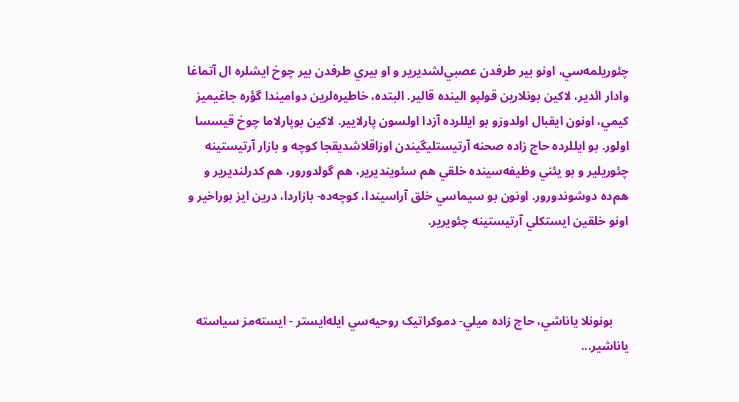چئوريلمه‌سي‌، اونو بير طرفدن‌ عصبي‌لشديرير و او بيري‌ طرفدن‌ بير چوخ‌ ايشلره‌ ال‌ آتماغا وادار ائدير، لاکين‌ بونلارين‌ قولپو الينده‌ قالير. البتده‌، خاطيره‌لرين‌ دواميندا گؤره‌ جاغيميز کيمي‌، اونون‌ ايقبال‌ اولدوزو بو ايللرده‌ آزدا اولسون‌ پارلايير. لاکين‌ بوپارلاما چوخ‌ قيسسا اولور. بو ايللرده‌ حاج زاده صحنه‌ آرتيستليگيندن‌ اوزاقلاشديقجا کوچه‌ و بازار آرتيستينه‌ چئوريلير و بو يئني‌ وظيفه‌سينده‌ خلقي‌ هم‌ سئوينديرير، هم‌ گولدورور، هم‌ کدرلنديرير و هم‌ده‌ دوشوندورور. اونون‌ بو سيماسي‌ خلق‌ آراسيندا، کوچه‌ده‌- بازاردا، درين‌ ايز بوراخير و اونو خلقين‌ ايستکلي‌ آرتيستينه‌ چئويرير.



     بونونلا ياناشي‌، حاج زاده ميلي- دموکراتيک‌ روحيه‌سي‌ ايله‌ايستر - ايسته‌مز سياسته‌ ياناشير...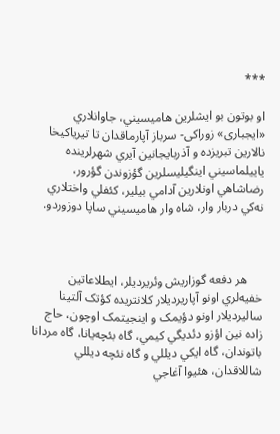***

او بوتون‌ بو ايشلرين‌ هاميسيني‌، جاوانلاري‌ «ايجبارى» زوراکى- سرباز آپارماقدان‌ تا تيرياکيخا نالارين‌ تبريزده‌ و آذربايجانين‌ آيري‌ شهرلرينده‌ ياييلماسيني‌ اينگيليسلرين‌ گؤزوندن‌ گؤرور، رضاشاهي‌ اونلارين‌ آدامي‌ بيلير، کئفلي‌ واختلاري‌ نه‌کي‌ دربار وار، شاه‌ وار هاميسيني‌ ساپا دوزوردو.



     هر دفعه‌ گوزاريش‌ وئريرديلر، ايطلاعاتين‌ خفيه‌لري‌ اونو آپاريرديلار کلانتريده‌ کؤتک‌ آلتينا ساليرديلار اونو دؤيمک‌ و اينجيتمک‌ اوچون‌، حاج زاده نين‌ اؤزو دئديگي‌ کيمي‌، گاه‌ بئچه‌يانا، گاه‌ مردانا باتوندان‌، گاه‌ ايکي‌ ديللي‌ و گاه‌ نئچه‌ ديللي‌ شاللاقدان‌، هئيوا آغاجي‌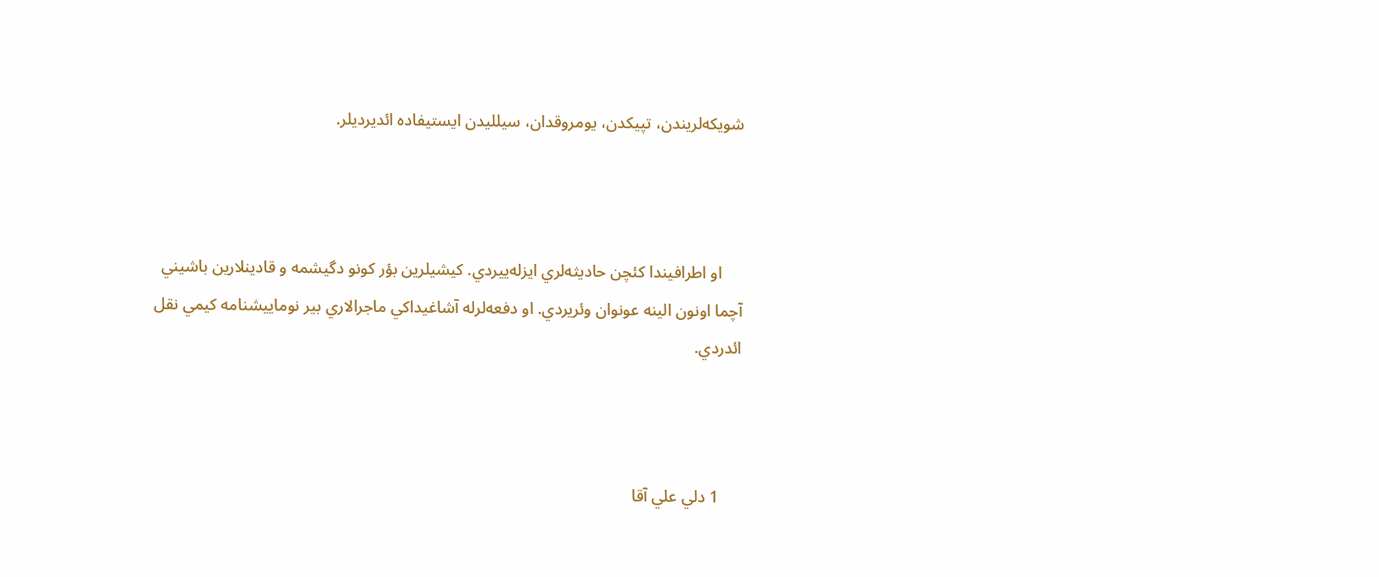شويکه‌لريندن‌، تپيکدن‌، يومروقدان‌، سيلليدن‌ ايستيفاده‌ ائديرديلر.



     او اطرافيندا کئچن‌ حاديثه‌لري‌ ايزله‌ييردي‌. کيشيلرين‌ بؤر کونو دگيشمه‌ و قادينلارين‌ باشيني‌ آچما اونون‌ الينه‌ عونوان‌ وئريردي‌. او دفعه‌لرله‌ آشاغيداکي‌ ماجرالاري‌ بير نوماييشنامه‌ کيمي‌ نقل‌ ائدردي‌.



     1 دلي‌ علي‌ آقا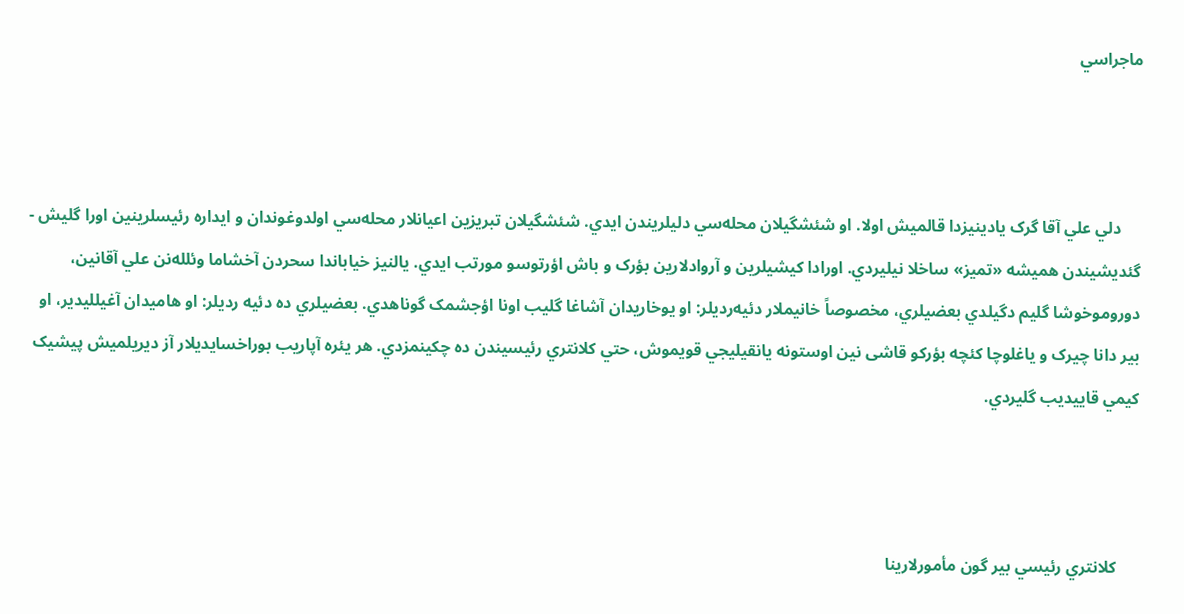ماجراسي‌



     دلي‌ علي‌ آقا گرک‌ يادينيزدا قالميش‌ اولا. او شئشگيلان محله‌سي‌ دليلريندن ايدي‌. شئشگيلان تبريزين‌ اعيانلار محله‌سي‌ اولدوغوندان‌ و ايداره رئيسلرينين‌ اورا گليش‌ - گئديشيندن‌ هميشه‌ «تميز» ساخلا نيليردي‌. اورادا کيشيلرين‌ و آروادلارين‌ بؤرک‌ و باش‌ اؤرتوسو مورتب‌ ايدي. يالنيز خياباندا سحردن‌ آخشاما وئلله‌نن‌ علي‌ آقانين‌، دوروموخوشا گليم‌ دگيلدي‌ بعضيلري‌، مخصوصاً خانيملار دئيه‌رديلر: او يوخاريدان‌ آشاغا گليب‌ اونا اؤجشمک‌ گوناهدي. بعضيلري‌ ده‌ دئيه رديلر: او هاميدان‌ آغيلليدير، او بير دانا چيرک‌ و ياغلوچا کئچه‌ بؤرکو قاشى نين‌ اوستونه‌ يانقيليجي‌ قويموش‌، حتي‌ کلانتري‌ رئيسيندن‌ ده‌ چکينمزدي‌. هر يئره‌ آپاريب‌ بوراخسايديلار آز ديريلميش‌ پيشيک‌ کيمي‌ قاييديب‌ گليردي‌.



     کلانتري‌ رئيسي‌ بير گون‌ مأمورلارينا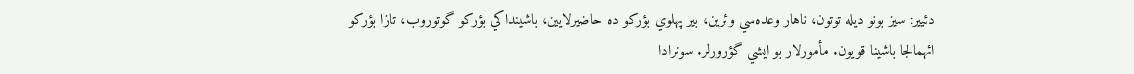دئيير: سيز بونو ديله‌ توتون‌، ناهار وعده‌سي‌ وئرين‌، بير پهلوي‌ بؤرکو ده حاضيرلايين‌، باشينداکي‌ بؤرکو گوتوروب‌، تازا بؤرکو ائهمالجا باشينا قويون. مأمورلار بو ايشي‌ گؤرورلر. سونرادا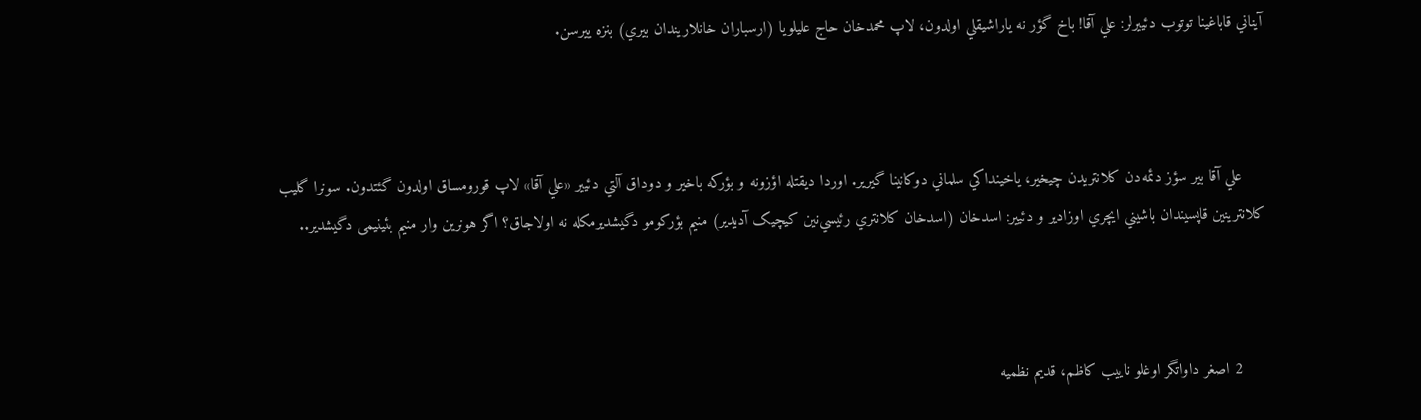آيناني‌ قاباغينا توتوب‌ دئييرلر: علي‌ آقا! باخ‌ گؤر نه‌ ياراشيقلي‌ اولدون‌، لاپ‌ محمدخان‌ حاج‌ عليلويا (ارسباران‌ خانلاريندان‌ بيري‌) بنزه‌ ييرسن‌.



     علي‌ آقا بير سؤز دئمه‌دن‌ کلانتريدن‌ چيخير،‌ ياخينداکي‌ سلماني‌ دوکانينا گيرير. اوردا ديقتله‌ اؤزونه‌ و بؤرکه‌ باخير و دوداق‌ آلتي‌ دئيير «علي‌ آقا» لاپ‌ قورومساق‌ اولدون‌ گئتدون‌. سونرا گليب‌ کلانترينين‌ قاپسيندان‌ باشيني‌ ايچري‌ اوزادير و دئيير: اسدخان‌ (اسدخان‌ کلانتري‌ رئيسي‌نين‌ کيچيک‌ آديدير) منيم‌ بؤرکومو دگيشديرمکله‌ نه‌ اولاجاق‌؟ اگر هونرين‌ وار منيم‌ بئينيمى‌ دگيشدير..



     2 اصغر داواتگر اوغلو ناييب‌ کاظم‌، قديم‌ نظميه‌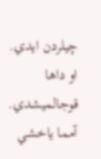چيلردن‌ ايدي‌. او داها قوجالميشدي‌. آمما ياخشي‌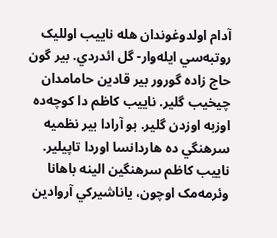آدام‌ اولدوغوندان‌ هله‌ ناييب‌ اولليک‌ روتبه‌سي‌ ايله‌وار- گل‌ ائدردي‌. بير گون‌ حاج زاده گورور بير قادين‌ حامامدان چيخيب‌ گلير. ناييب کاظم ‌دا کوچه‌ده‌ اوزبه‌ اوزدن‌ گلير. بو آرادا بير نظميه‌ سرهنگي ‌ده‌ هاردانسا اوردا تاپيلير. ناييب کاظم‌ سرهنگين‌ الينه‌ باهانا وئرمه‌مک‌ اوچون‌، ياناشيرکي‌ آروادين‌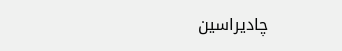چاديراسين‌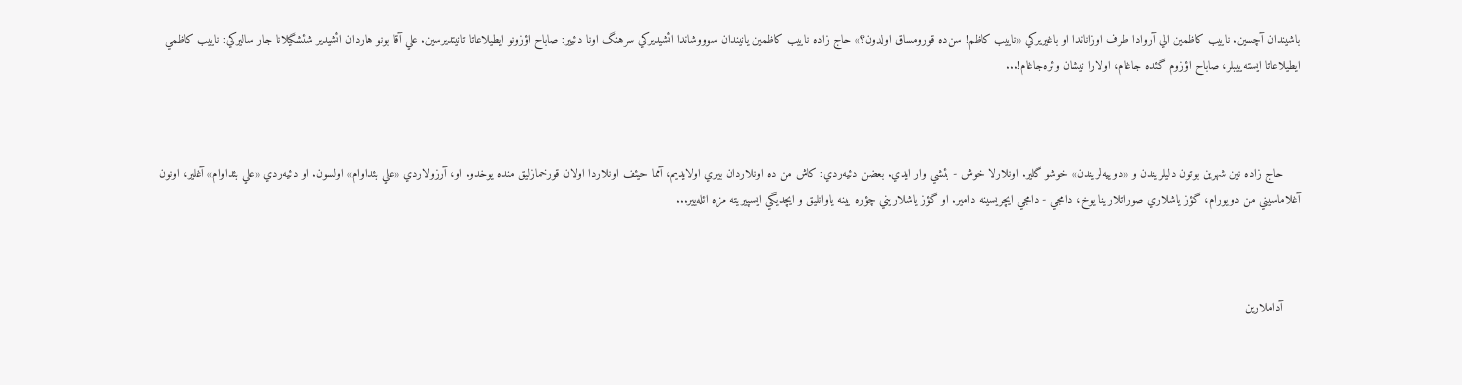باشيندان‌ آچسين‌. ناييب کاظمين‌ الي‌ آروادا طرف‌ اوزاناندا او باغيريرکي‌ «ناييب کاظم‌! سن‌ده‌ قورومساق‌ اولدون‌؟» حاج زاده ناييب کاظمين‌ يانيندان‌ سوووشاندا ائشيديرکي‌ سرهنگ‌ اونا دئيير: صاباح‌ اؤزونو ايطيلاعاتا تانيتديرسين‌. علي‌ آقا بونو هاردان‌ ائشيدير شئشگيلانا جار ساليرکي‌: ناييب کاظمي‌ ايطيلاعاتا ايسته‌ييبلر، صاباح‌ اؤزوم‌ گئده‌ جاغام‌، اولارا نيشان‌ وئره‌جاغام‌!...



     حاج زاده نين شهرين‌ بوتون‌ دليلريندن‌ و «دوييه‌لريندن‌» خوشو گلير. اونلارلا خوش‌ - بئشي‌ وار ايدي‌. بعضن دئيه‌ردي‌: کاش‌ من ‌ده‌ اونلاردان‌ بيري‌ اولايديم‌، آمما حيئف‌ اونلاردا اولان‌ قورخمازليق‌ منده‌ يوخدو. او، آرزولاردي‌ «علي‌ بئداوام‌» اولسون‌. او دئيه‌ردي‌ «علي‌ بئداوام‌» آغلير، اونون‌ آغلاماسيني‌ من‌ دويورام‌، گؤز ياشلاري‌ صوراتلارينا يوخ‌، دامجي‌ - دامجي‌ ايچريسينه‌ دامير. او گؤز ياشلاريني‌ چؤره‌ يينه‌ ياوانليق‌ و ايچديگي‌ ايسپيريته‌ مزه‌ ائله‌يير...



     آداملارين‌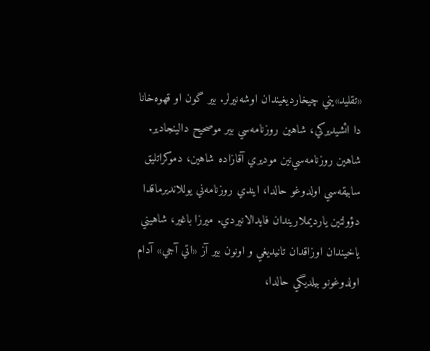«تقليد»يني‌ چيخارديغيندان‌ اوشه‌نيرلر. بير گون‌ او قهوه‌خانا‌ دا ائشيديرکي‌، شاهين‌ روزنامه‌سي‌ بير موصحيح‌ دالينجادير. شاهين‌ روزنامه‌سي‌نين‌ موديري‌ آقازاده‌ شاهين‌، دموکراتليق‌ سابيقه‌سي‌ اولدوغو حالدا، ايندي‌ روزنامه‌ني‌ يوللانديرماقدا دؤولتين‌ يارديملاريندان‌ فايدالانيردي‌. ميرزا باغير، شاهيني‌ ياخيندان‌ اوزاقدان‌ تانيديغي‌ و اونون‌ بير آز «اتي‌ آجي‌» آدام‌ اولدوغونو بيلديگي‌ حالدا،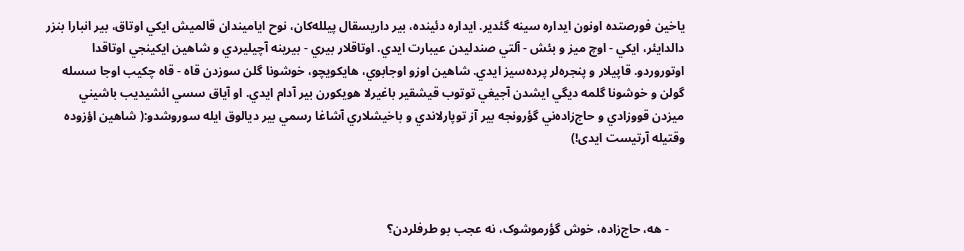ياخين‌ فورصتده‌ اونون‌ ايداره سينه‌ گئدير. ايداره دئينده‌، بير داريسقال‌ پيلله‌کان‌، نوح‌ اياميندان‌ قالميش‌ ايکي‌ اوتاق‌، بير انبارا بنز‌ر دالدايئر، ايکي‌ - اوچ‌ ميز و بئش‌ - آلتي‌ صندليدن‌ عيبارت‌ ايدي‌. اوتاقلار بيري‌ - بيرينه‌ آچيليردي‌ و شاهين‌ ايکينجي‌ اوتاقدا اوتوروردو. قاپيلار و پنجره‌لر پرده‌سيز ايدي‌. شاهين‌ اوزو اوجابوي‌، هايکويچو، خوشونا گلن‌ سوزدن‌ قاه‌ - قاه‌ چکيب‌ اوجا سسله‌ گولن‌ و خوشونا گلمه‌ ديگي‌ ايشدن‌ آجيغي‌ توتوب‌ قيشقير باغيرلا هويکورن‌ بير آدام‌ ايدي‌. او آياق‌ سسي‌ ائشيديب‌ باشيني‌ ميزدن‌ قووزادي‌ و حاج‌زاده‌ني‌ گؤرونجه‌ بير آز توپارلاندي‌ و باخيشلاري‌ آشاغا رسمي‌ بير ديالوق‌ ايله‌ سوروشدو:( شاهين‌ اؤزوده‌ وقتيله‌ آرتيست ايدى!)



     - هه‌، حاج‌زاده‌، خوش‌ گؤرموشوک‌، نه‌ عجب‌ بو طرفلردن‌؟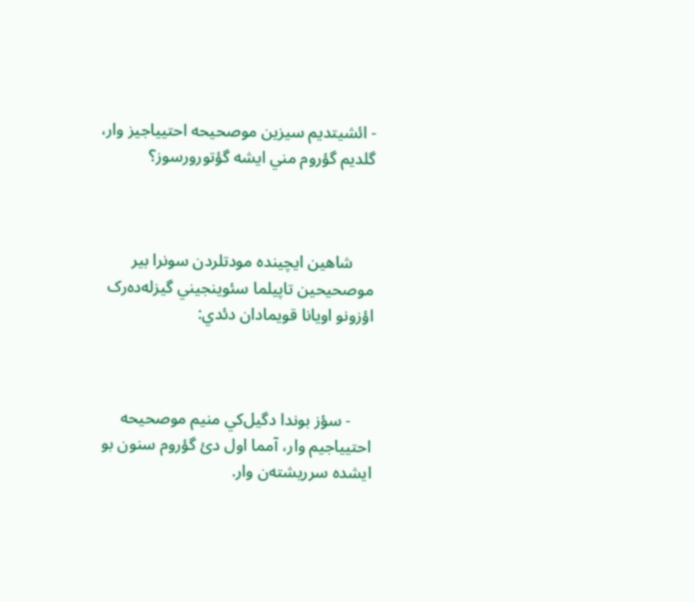- ائشيتديم‌ سيزين‌ موصحيحه‌ احتيياجيز وار، گلديم‌ گؤروم‌ مني‌ ايشه‌ گؤتورورسوز؟



     شاهين‌ ايچينده‌ مودتلردن‌ سونرا بير موصحيحين‌ تاپيلما سئوينجيني‌ گيزله‌ده‌رک‌ اؤزونو اويانا قويمادان‌ دئدي‌:



     - سؤز بوندا دگيل‌کي‌ منيم‌ موصحيحه‌ احتيياجيم‌ وار، آمما اول‌ دئ‌ گؤروم‌ سنون‌ بو ايشده‌ سرريشته‌ن‌ وار.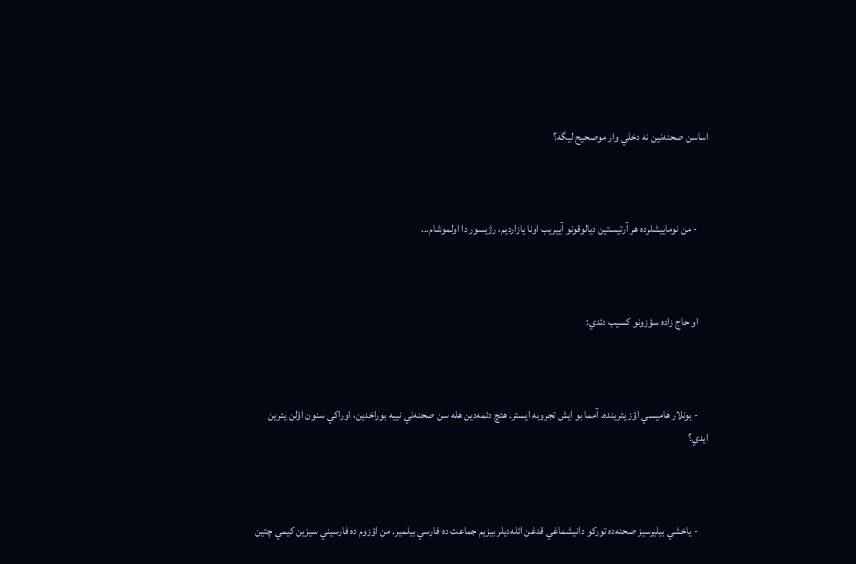اساسن صحنه‌نين‌ نه‌ دخلي‌ وار موصحيح‌ ليگه‌؟



     - من‌ نوماييشلرده‌ هر آرتيستين‌ ديالوقونو آييريب‌ اونا يازارديم‌، رژيسور دا‌ اولموشام‌...



     او حاج زاده سؤزونو کسيب‌ دئدي‌:



     - بونلار هاميسي‌ اؤز يئرينده‌، آمما بو ايش‌ تجروبه‌ ايستر. هئچ‌ دئمه‌دين‌ هله‌ سن‌ صحنه‌ني‌ نييه‌ بوراخدين‌، اوراکي‌ سنون‌ اؤلن‌ يئرين‌ ايدي‌؟



     - ياخشي‌ بيليرسيز صحنه‌ده‌ تورکو دانيشماغي‌ قدغن‌ ائله‌ديلر بيزيم‌ جماعت‌ ده‌ فارسي‌ بيلمير. من‌ اؤزوم ‌ده‌ فارسيني‌ سيزين‌ کيمي‌ چتين‌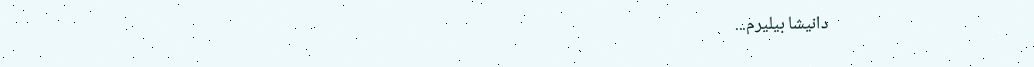دانيشا بيليرم‌...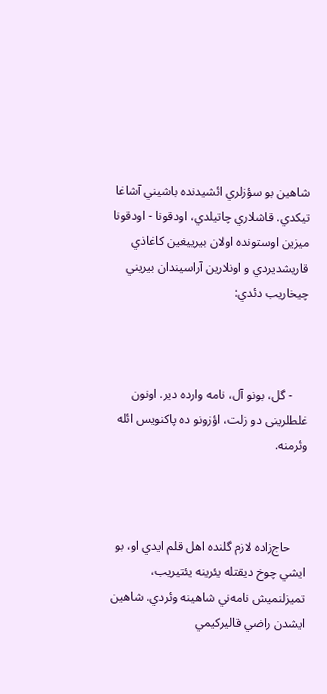شاهين‌ بو سؤزلري‌ ائشيدنده‌ باشيني‌ آشاغا تيکدي‌. قاشلاري‌ چاتيلدي‌، اودقونا - اودقونا ميزين‌ اوستونده‌ اولان‌ بيرييغين‌ کاغاذي‌ قاريشديردي‌ و اونلارين‌ آراسيندان‌ بيريني‌ چيخاريب‌ دئدي‌:



     - گل‌، بونو آل‌، نامه وارده ‌دير. اونون غلطلرينى‌ دو زلت‌، اؤزونو ده‌ پاکنويس‌ ائله‌ وئرمنه‌.



     حاج‌زاده‌ لازم‌ گلنده‌ اهل‌ قلم‌ ايدي‌ او، بو ايشي‌ چوخ‌ ديقتله‌ يئرينه‌ يئتيريب‌، تميزلنميش‌ نامه‌ني‌ شاهينه‌ وئردي‌. شاهين‌ ايشدن‌ راضي‌ قاليرکيمي‌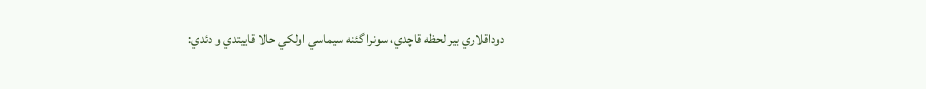دوداقلاري‌ بير لحظه‌ قاچدي‌، سونرا گئنه‌ سيماسي‌ اولکي‌ حالا قاييتدي‌ و دئدي‌: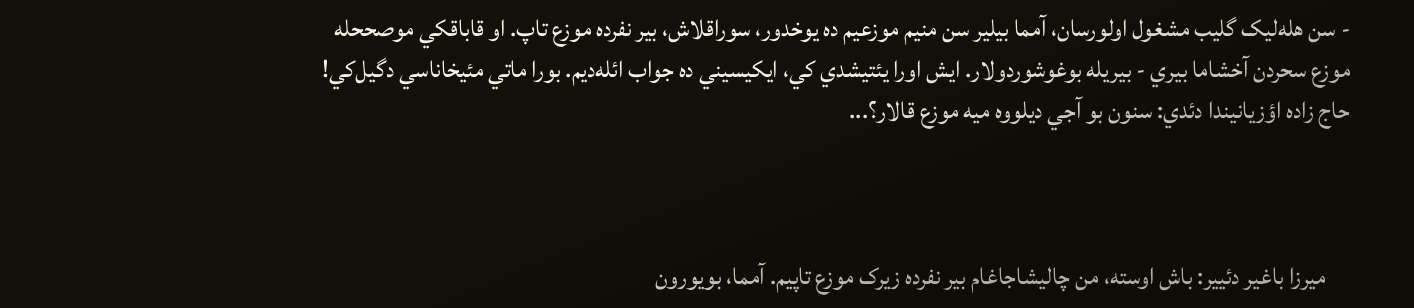- سن‌ هله‌ليک‌ گليب‌ مشغول‌ اولورسان‌، آمما بيلير سن‌ منيم‌ موزعيم ‌ده‌ يوخدور، سوراقلاش‌، بير نفرده‌ موزع‌ تاپ‌. او قاباقکي‌ موصححله‌ موزع‌ سحردن‌ آخشاما بيري‌ - بيريله‌ بوغوشوردولار. ايش‌ اورا يئتيشدي ‌کي‌، ايکيسيني ‌ده‌ جواب‌ ائله‌ديم‌. بورا ماتي‌ مئيخاناسي‌ دگيل‌کي‌! حاج‌ زاده‌ اؤزيانيندا دئدي‌: سنون‌ بو آجي ‌ديلووه‌ ميه‌ موزع‌ قالار؟...



     ميرزا باغير دئيير: باش‌ اوسته‌، من‌ چاليشاجاغام‌ بير نفرده‌ زيرک‌ موزع‌ تاپيم‌. آمما، بويورون‌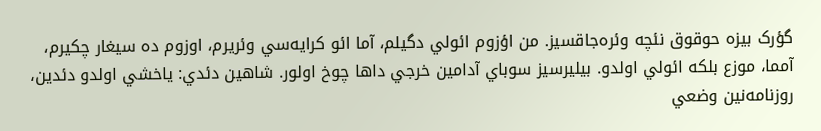گؤرک‌ بيزه‌ حوقوق‌ نئچه‌ وئره‌جاقسيز. من‌ اؤزوم‌ ائولي‌ دگيلم‌، آما ائو کرايه‌سي‌ وئريرم‌، اوزوم ‌ده‌ سيغار چکيرم‌، آمما، موزع‌ بلکه‌ ائولي‌ اولدو. بيليرسيز سوباي‌ آدامين‌ خرجي‌ داها چوخ‌ اولور. شاهين‌ دئدي‌: ياخشي‌ اولدو دئدين‌، روزنامه‌نين‌ وضعي‌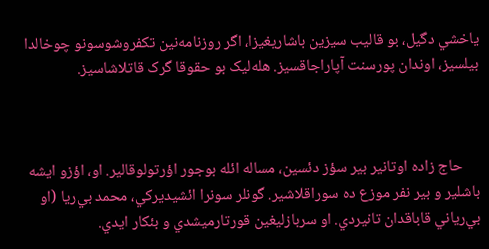ياخشي‌ دگيل‌، بو قاليب ‌سيزين‌ باشاريغيزا، اگر روزنامه‌نين‌ تکفروشوسونو چوخالدا بيلسيز، اوندان‌ پورسنت‌ آپاراجاقسيز. هله‌ليک‌ بو حقوقا گرک‌ قاتلاشاسيز.



     حاج زاده اوتانير بير سؤز دئسين‌، مساله ائله‌ بوجور اؤرتولوقالير. او، اؤزو ايشه‌ باشلير و بير نفر موزع ‌ده‌ سوراقلاشير. گونلر سونرا ائشيديرکي‌، محمد بي‌ريا (او بي‌رياني‌ قاباقدان‌ تانيردي‌. او سربازليغين‌ قورتارميشدي‌ و بئکار ايدي‌.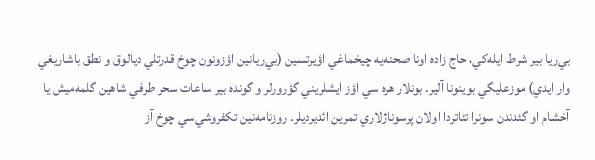بي‌ريا بير شرط‌ ايله‌کي‌، حاج زاده اونا صحنه‌يه‌ چيخماغي‌ اؤيرتسين‌ (بي‌ريانين‌ اؤزونون‌ چوخ‌ قدرتلي‌ ديالوق‌ و نطق‌ باشاريغي‌ وار ايدي‌) موزعليگي‌ بوينونا آلير. بونلار هره ‌سي‌ اؤز ايشلريني‌ گؤرورلر و گونده‌ بير ساعات‌ سحر طرفي‌ شاهين‌ گلمه‌ميش‌ يا آخشام‌ او گئدندن‌ سونرا تئاتردا اولان‌ پرسوناژلاري‌ تمرين‌ ائديرديلر. روزنامه‌نين‌ تکفروشي‌سي‌ چوخ‌ آز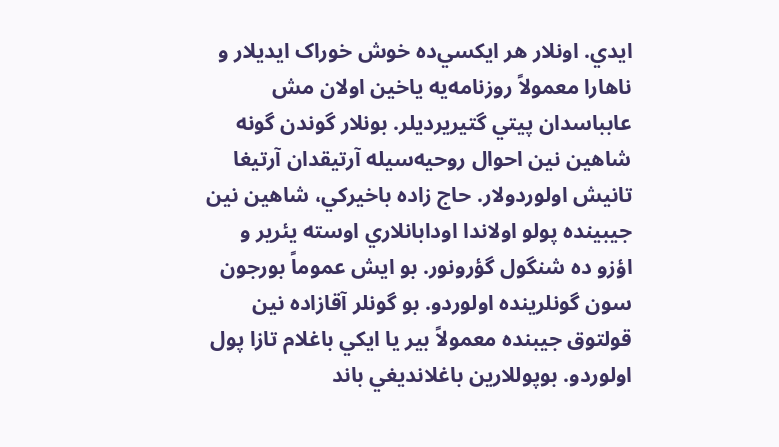ايدي‌. اونلار هر ايکسي‌ده‌ خوش‌ خوراک‌ ايديلار و ناهارا معمولاً روزنامه‌يه‌ ياخين‌ اولان‌ مش‌ عابباسدان‌ پيتي‌ گتيريرديلر. بونلار گوندن‌ گونه‌ شاهين ‌نين‌ احوال‌ روحيه‌سيله‌ آرتيقدان‌ آرتيغا تانيش‌ اولوردولار. حاج زاده باخيرکي‌، شاهين ‌نين‌ جيبينده‌ پولو اولاندا اودابانلاري‌ اوسته‌ يئرير و اؤزو ده‌ شنگول‌ گؤرونور. بو ايش‌ عموماً بورجون‌ سون‌ گونلرينده‌ اولوردو. بو گونلر آقازاده‌ نين‌ قولتوق‌ جيبنده‌ معمولاً بير يا ايکي‌ باغلام‌ تازا پول‌ اولوردو. بوپوللارين‌ باغلانديغي‌ باند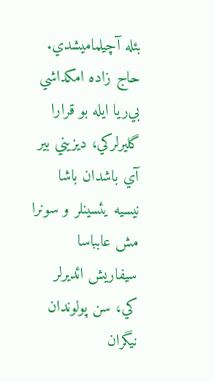بئله‌ آچيلماميشدي‌. حاج زاده امکداشي‌ بي‌ريا ايله‌ بو قرارا گليرلرکي‌، ديزيني‌ بير آي‌ باشدان‌ باشا نيسيه‌ يئسينلر و سونرا مش‌ عابباسا سيفاريش‌ ائديرلر کي‌، سن‌ پولوندان‌ نيگران‌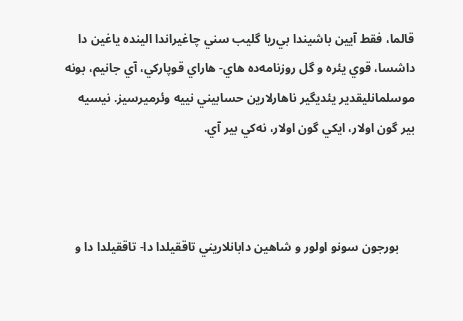قالما، فقط‌ آيين‌ باشيندا بي‌ريا گليب ‌سني‌ چاغيراندا الينده‌ ياغين ‌دا داشسا، قوي‌ يئره‌ و گل‌ روزنامه‌ده ‌هاي‌- هاراي‌ قوپارکي‌، آي‌ جانيم‌، بونه‌ موسلمانليقدير يئديگير ناهارلارين‌ حسابيني‌ نييه‌ وئرميرسيز. نيسيه‌ بير گون‌ اولار، ايکي‌ گون‌ اولار، نه‌کي‌ بير آي‌.



     بورجون‌ سونو اولور و شاهين‌ دابانلاريني‌ تاققيلدا دا- تاققيلدا دا و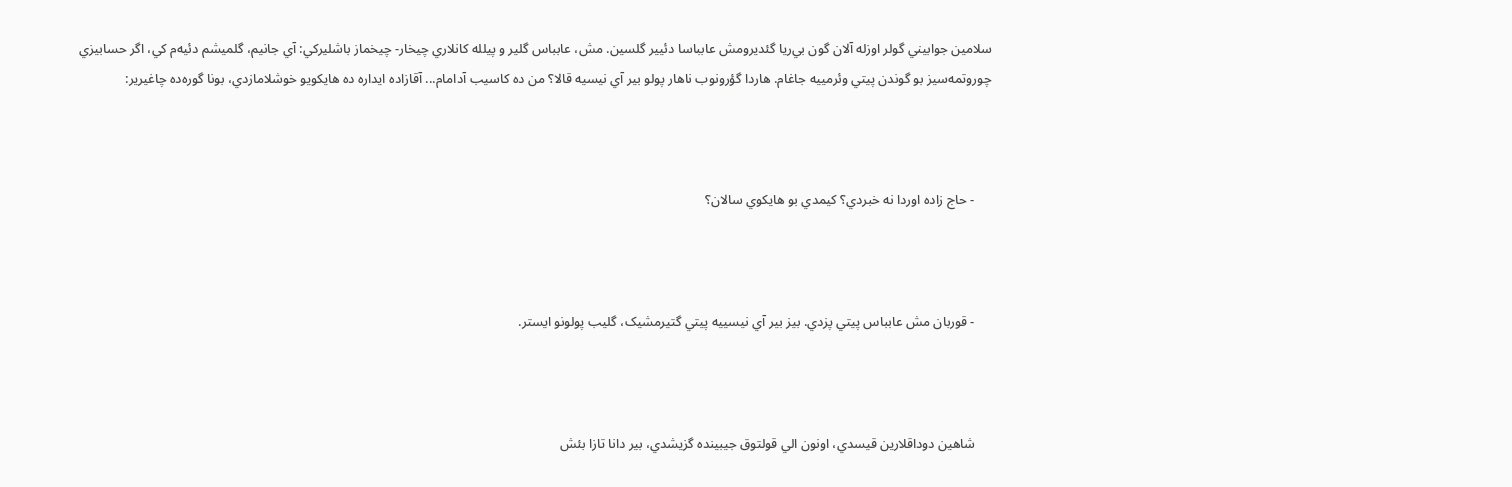سلامين‌ جوابيني‌ گولر اوزله‌ آلان‌ گون‌ بي‌ريا گئديرومش‌ عابباسا دئيير گلسين‌. مش‌، عابباس‌ گلير و پيلله‌ کانلاري‌ چيخار- چيخماز باشليرکي‌: آي‌ جانيم‌، گلميشم‌ دئيه‌م‌ کي‌، اگر حسابيزي‌ چوروتمه‌سيز بو گوندن‌ پيتي‌ وئرمييه‌ جاغام‌. هاردا گؤرونوب‌ ناهار پولو بير آي‌ نيسيه‌ قالا؟ من‌ ده‌ کاسيب‌ آدامام‌... آقازاده‌ ايداره ده‌ هايکويو خوشلامازدي‌، بونا گوره‌ده‌ چاغيرير:



     - حاج زاده اوردا نه‌ خبردي‌؟ کيمدي‌ بو هايکوي‌ سالان‌؟



     - قوربان‌ مش‌ عابباس‌ پيتي‌ پزدي‌. بيز بير آي‌ نيسييه پيتي‌ گتيرمشيک‌، گليب‌ پولونو ايستر.



     شاهين‌ دوداقلارين‌ قيسدي‌، اونون‌ الي‌ قولتوق‌ جيبينده‌ گزيشدي‌، بير دانا تازا بئش‌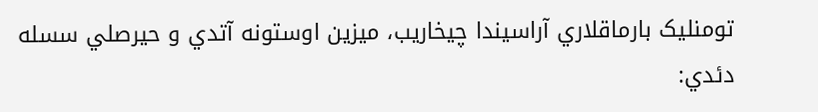تومنليک‌ بارماقلاري‌ آراسيندا چيخاريب‌، ميزين‌ اوستونه‌ آتدي‌ و حيرصلي‌ سسله‌ دئدي‌: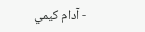- آدام‌ کيمي‌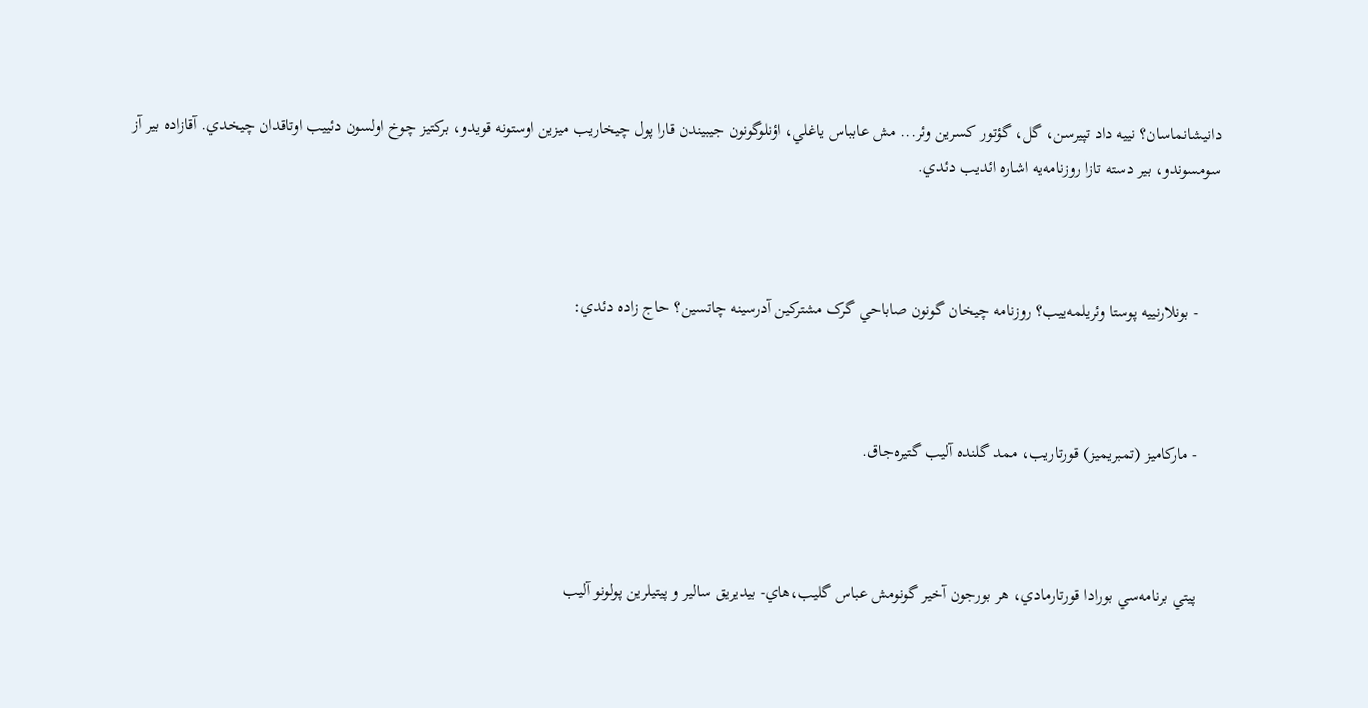دانيشانماسان‌؟ نييه‌ داد تپيرسن‌، گل‌، گؤتور کسرين‌ وئر... مش‌ عابباس‌ ياغلي‌، اؤنلوگونون‌ جيبيندن‌ قارا پول‌ چيخاريب‌ ميزين‌ اوستونه‌ قويدو، برکتيز چوخ‌ اولسون‌ دئييب‌ اوتاقدان‌ چيخدي‌. آقازاده‌ بير آز سومسوندو، بير دسته‌ تازا روزنامه‌يه‌ اشاره‌ ائديب‌ دئدي‌.



     - بونلارنييه‌ پوستا وئريلمه‌ييب‌؟ روزنامه‌ چيخان‌ گونون‌ صاباحي‌ گرک‌ مشترکين‌ آدرسينه‌ چاتسين‌؟ حاج زاده دئدي‌:



     - مارکاميز (تمبريميز) قورتاريب‌، ممد گلنده‌ آليب‌ گتيره‌جاق‌.



     پيتي‌ برنامه‌سي‌ بورادا قورتارمادي‌، هر بورجون‌ آخير گونومش‌ عباس‌ گليب‌،هاي- بيديريق‌ سالير و پيتيلرين‌ پولونو آليب‌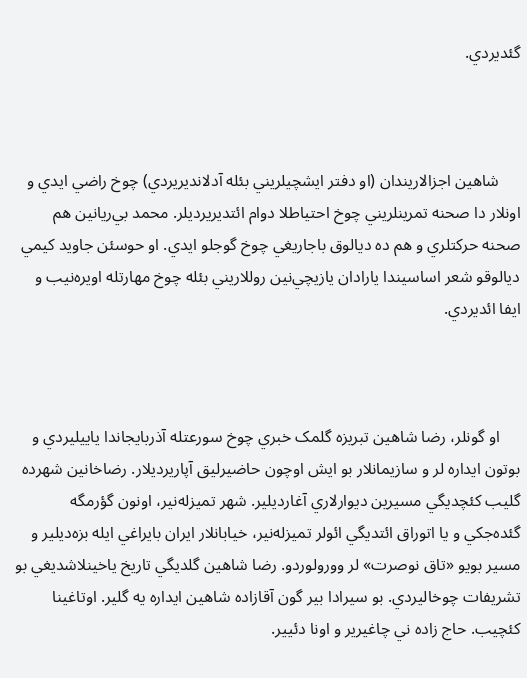گئديردي‌.



     شاهين‌ اجزالاريندان‌ (او دفتر ايشچيلريني‌ بئله‌ آدلانديريردي‌) چوخ‌ راضي‌ ايدي‌ و اونلار دا صحنه‌ تمرينلريني‌ چوخ‌ احتياطلا دوام‌ ائتديريرديلر. محمد بي‌ريانين‌ هم‌ صحنه‌ حرکتلري‌ و هم‌ ده‌ ديالوق‌ باجاريغي‌ چوخ‌ گوجلو ايدي‌. او حوسئن جاويد کيمي‌ ديالوقو شعر اساسيندا يارادان‌ يازيچي‌نين‌ روللاريني‌ بئله‌ چوخ‌ مهارتله‌ اويره‌نيب‌ و ايفا ائديردي‌.



     او گونلر، رضا شاهين‌ تبريزه‌ گلمک‌ خبري‌ چوخ‌ سورعتله‌ آذربايجاندا ياييليردي‌ و بوتون‌ ايداره لر و سازيمانلار بو ايش‌ اوچون‌ حاضيرليق‌ آپاريرديلار. رضاخانين‌ شهرده‌ گليب‌ کئچديگي‌ مسيرين‌ ديوارلاري‌ آغارديلير. شهر تميزله‌نير، اونون‌ گؤرمگه‌ گئده‌جکي‌ و يا اتوراق‌ ائتديگي‌ ائولر تميزله‌نير، خيابانلار ايران‌ بايراغي‌ ايله‌ بزه‌ديلير و مسير بويو «تاق‌ نوصرت‌» لر وورولوردو. رضا شاهين‌ گلديگي‌ تاريخ‌ ياخينلاشديغي‌ بو تشريفات‌ چوخاليردي‌. بو سيرادا بير گون‌ آقازاده‌ شاهين‌ ايداره يه‌ گلير. اوتاغينا کئچيب‌. حاج زاده ني‌ چاغيرير و اونا دئيير.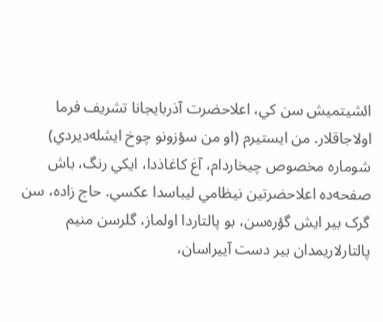ائشيتميش‌ سن ‌کي،‌ اعلاحضرت‌ آذربايجانا تشريف‌ فرما اولاجاقلار. من‌ ايستيرم‌ (او من‌ سؤزونو چوخ‌ ايشله‌ديردي‌) شوماره‌ مخصوص‌ چيخاردام‌، آغ‌ کاغاذدا، ايکي‌ رنگ‌، باش‌ صفحه‌ده‌ اعلاحضرتين‌ نيظامي‌ ليباسدا عکسي‌. حاج زاده، سن‌ گرک‌ بير ايش‌ گؤره‌سن‌، بو پالتاردا اولماز، گلرسن‌ منيم‌ پالتارلاريمدان‌ بير دست‌ آييراسان‌،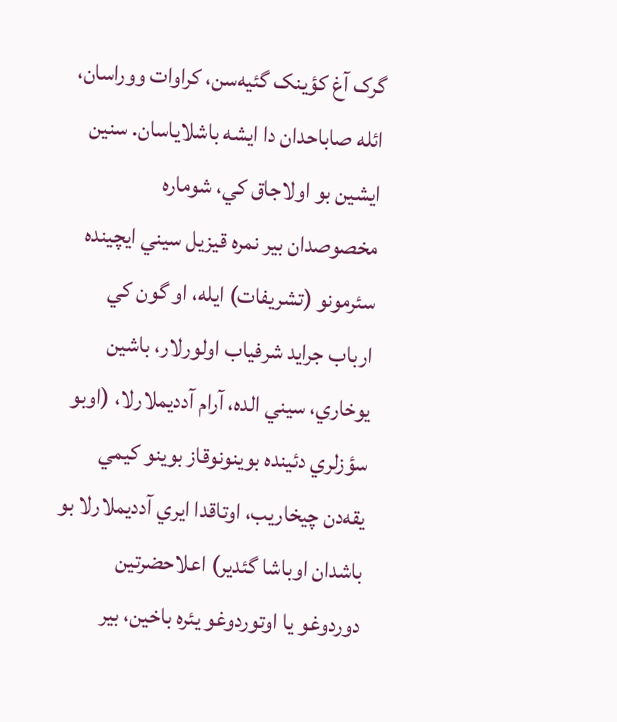گرک‌ آغ‌ کؤينک‌ گئيه‌سن‌، کراوات‌ ووراسان‌، ائله‌ صاباحدان‌ دا ايشه‌ باشلاياسان‌. سنين‌ ايشين‌ بو اولاجاق ‌کي‌، شوماره‌ مخصوصدان‌ بير نمره‌ قيزيل‌ سيني‌ ايچينده‌ سئرمونو (تشريفات‌) ايله‌، او گون ‌کي‌ ارباب‌ جرايد شرفياب‌ اولورلار، باشين‌ يوخاري‌، سيني‌ الده‌، آرام‌ آدديملارلا، (اوبو سؤزلري‌ دئينده‌ بوينونوقاز بوينو کيمي‌ يقه‌دن‌ چيخاريب‌، اوتاقدا ايري‌ آدديملارلا بو باشدان‌ اوباشا گئدير) اعلاحضرتين‌ دوردوغو يا اوتوردوغو يئره‌ باخين‌، بير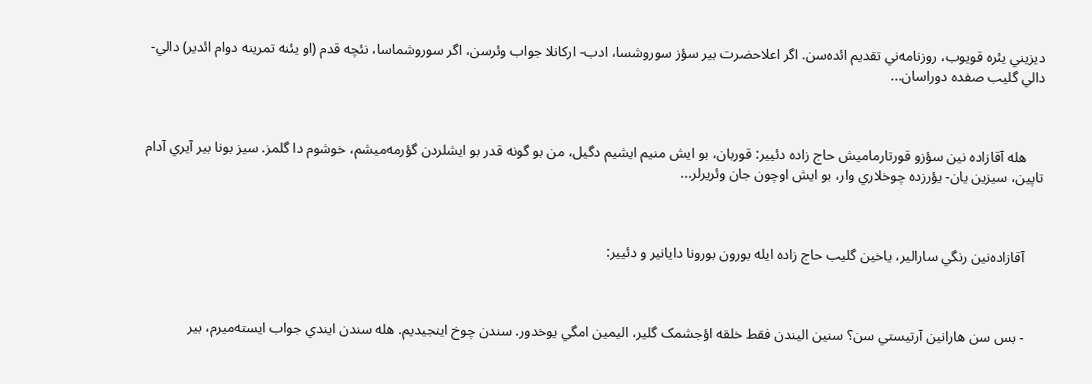ديزيني‌ يئره‌ قويوب‌، روزنامه‌ني‌ تقديم‌ ائده‌سن‌. اگر اعلاحضرت‌ بير سؤز سوروشسا، ادب‌- ارکانلا جواب‌ وئرسن‌، اگر سوروشماسا، نئچه‌ قدم‌ (او يئنه‌ تمرينه‌ دوام‌ ائدير) دالي‌- دالي‌ گليب‌ صفده‌ دوراسان‌...



     هله‌ آقازاده ‌نين‌ سؤزو قورتارماميش‌ حاج زاده دئيير: قوربان‌، بو ايش‌ منيم‌ ايشيم‌ دگيل‌، من‌ بو گونه‌ قدر بو ايشلردن‌ گؤرمه‌ميشم‌، خوشوم‌ دا گلمز. سيز بونا بير آيري‌ آدام‌ تاپين‌، سيزين‌ يان- يؤرزده چوخلاري ‌وار، بو ايش‌ اوچون‌ جان‌ وئريرلر...



     آقازاده‌نين‌ رنگي‌ سارالير، ياخين‌ گليب‌ حاج زاده ايله‌ بورون‌ بورونا دايانير و دئيير:



     - بس‌ سن‌ هارانين‌ آرتيستي‌ سن‌؟ سنين‌ اليندن‌ فقط‌ خلقه‌ اؤجشمک‌ گلير، اليمين‌ امگي‌ يوخدور. سندن‌ چوخ‌ اينجيديم‌. هله ‌سندن‌ ايندي‌ جواب‌ ايسته‌ميرم‌، بير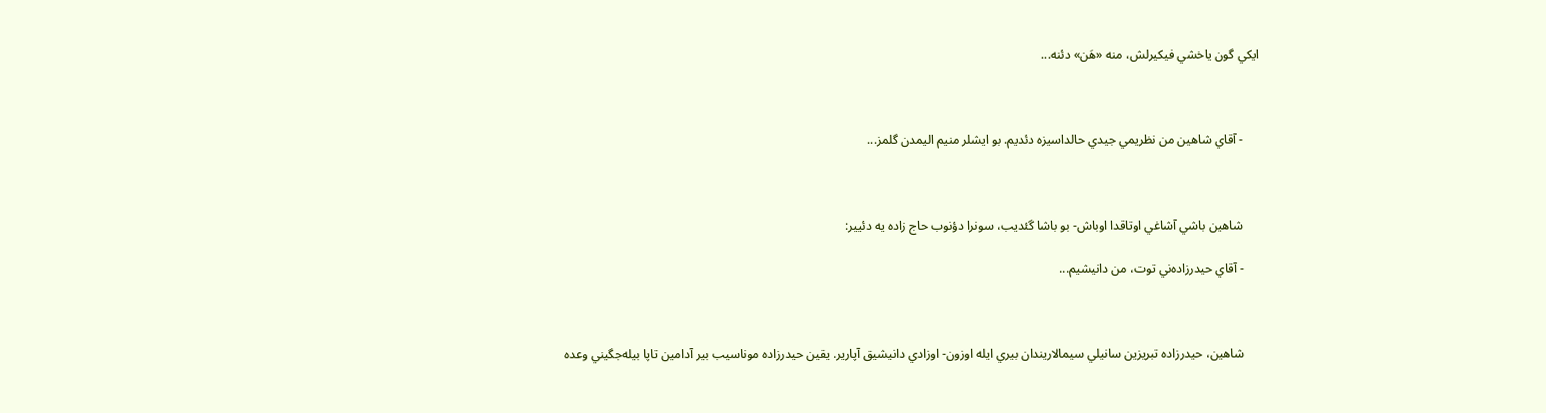ايکي‌ گون‌ ياخشي‌ فيکيرلش‌، منه‌ «هَن‌» دئنه‌...



     - آقاي‌ شاهين‌ من‌ نظريمي‌ جيدي‌ حالداسيزه‌ دئديم‌. بو ايشلر منيم‌ اليمدن‌ گلمز...



     شاهين‌ باشي‌ آشاغي‌ اوتاقدا اوباش- بو باشا گئديب‌، سونرا دؤنوب‌ حاج زاده يه‌ دئيير:

     - آقاي‌ حيدرزاده‌ني‌ توت‌، من‌ دانيشيم‌...



     شاهين‌، حيدرزاده‌ تبريزين‌ سانيلي‌ سيمالاريندان‌ بيري‌ ايله‌ اوزون‌- اوزادي‌ دانيشيق‌ آپارير. يقين‌ حيدرزاده‌ موناسيب‌ بير آدامين‌ تاپا بيله‌جگيني‌ وعده‌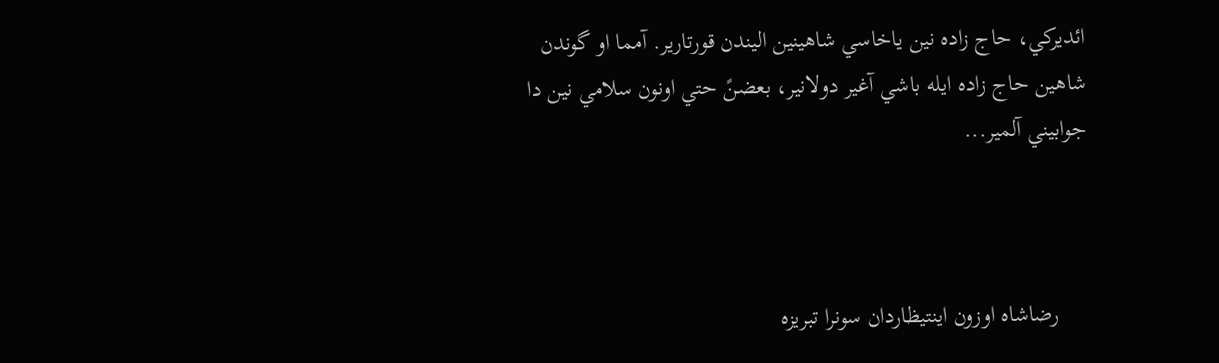ائديرکي‌، حاج زاده نين‌ ياخاسي‌ شاهينين‌ اليندن‌ قورتارير. آمما او گوندن‌ شاهين‌ حاج زاده ايله‌ باشي‌ آغير دولانير، بعضنً حتي‌ اونون‌ سلامي ‌نين‌ دا جوابيني‌ آلمير...



     رضاشاه‌ اوزون‌ اينتيظاردان‌ سونرا تبريزه‌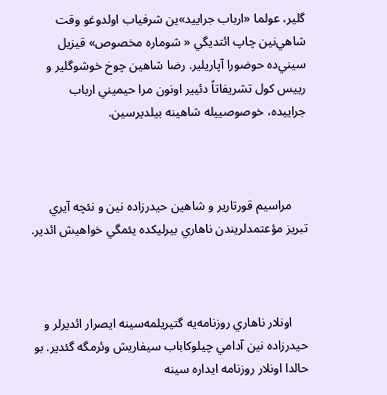گلير، عولما «ارباب‌ جراييد»ين‌ شرفياب‌ اولدوغو وقت‌ شاهي‌نين‌ چاپ‌ ائتديگي‌ « شوماره مخصوص‌» قيزيل‌ سيني‌ده‌ حوضورا آپاريلير. رضا شاهين‌ چوخ‌ خوشوگلير و رييس‌ کول‌ تشريفاتاً دئيير اونون‌ مرا حيميني‌ ارباب‌ جراييده‌، خوصوصييله‌ شاهينه‌ بيلديرسين‌.



     مراسيم‌ قورتارير و شاهين‌ حيدرزاده ‌نين‌ و نئچه‌ آيري‌ تبريز مؤعتمدلريندن‌ ناهاري‌ بيرليکده‌ يئمگي‌ خواهيش‌ ائدير.



     اونلار ناهاري‌ روزنامه‌يه‌ گتيريلمه‌سينه‌ ايصرار ائديرلر و حيدرزاده ‌نين‌ آدامي‌ چيلوکاباب‌ سيفاريش‌ وئرمگه‌ گئدير. بو حالدا اونلار روزنامه‌ ايداره سينه‌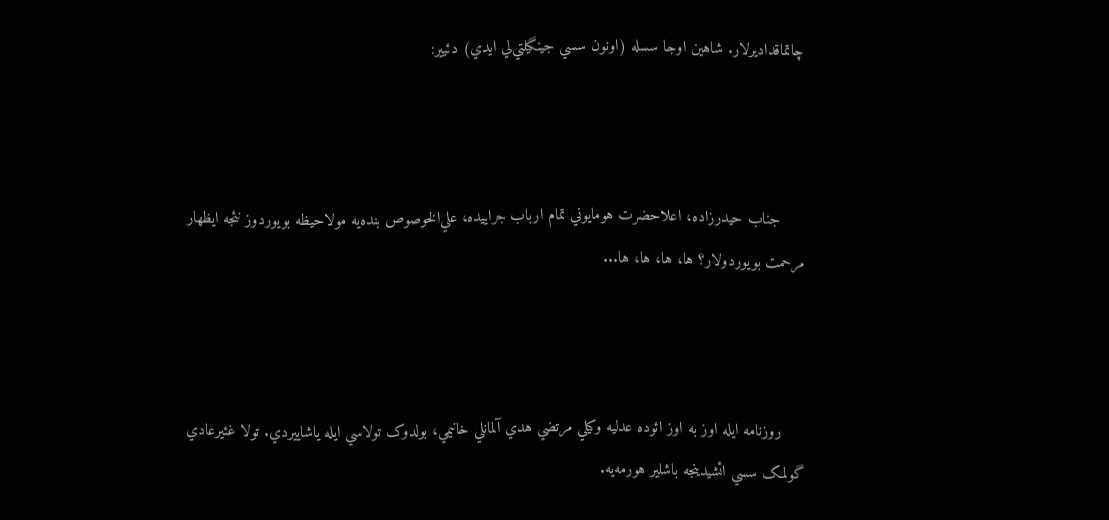چاتماقداديرلار. شاهين‌ اوجا سسله‌ (اونون‌ سسي‌ جينگيلتي‌لي‌ ايدي‌) دئيير:



     جناب‌ حيدرزاده‌، اعلاحضرت‌ هومايوني‌ تمام‌ ارباب‌ جراييده‌، علي‌الخوصوص‌ بنده‌يه‌ مولاحيظه‌ بويوردوز نئجه‌ ايظهار مرحمت‌ بويوردولار؟ ها، ها، ها، ها...



     روزنامه‌ ايله‌ اوز به‌ اوز ائوده‌ عدليه‌ وکيلي‌ مرتضي‌ هدي‌ آلمانلي‌ خانيمي‌، بولدوک‌ تولاسي‌ ايله‌ ياشاييردي‌. تولا غئيرعادي‌ گولمک‌ سسي‌ ائشيدينجه‌ باشلير هورمه‌يه‌.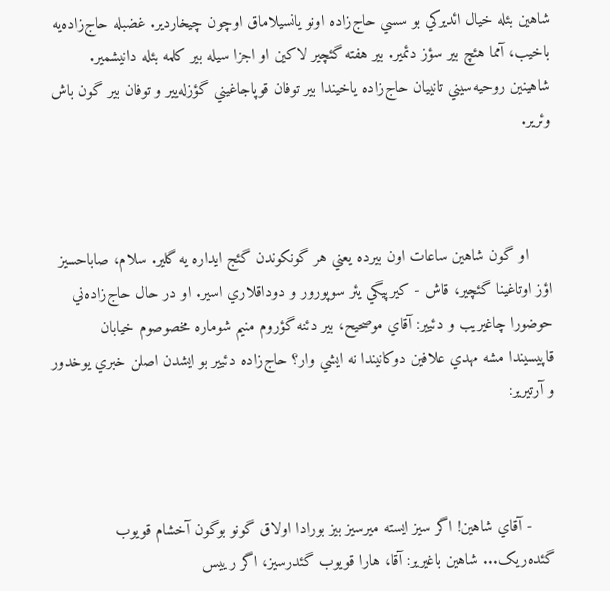شاهين‌ بئله‌ خيال‌ ائديرکي‌ بو سسي‌ حاج‌زاده‌ اونو يانسيلاماق‌ اوچون‌ چيخاردير. غضبله‌ حاج‌زاده‌يه‌ باخيب‌، آمما هئچ‌ بير سؤز دئمير. بير هفته‌ گئچير لاکين‌ او اجزا سيله‌ بير کلمه‌ بئله‌ دانيشمير. شاهينين‌ روحيه‌سيني‌ تانييان‌ حاج‌زاده‌ ياخيندا بير توفان‌ قوپاجاغيني‌ گؤزله‌يير و توفان‌ بير گون‌ باش‌ وئرير.



     او گون‌ شاهين‌ ساعات‌ اون‌ بيرده‌ يعني‌ هر گونکوندن‌ گئج‌ ايداره يه‌ گلير. سلام‌، صاباحسيز اؤز اوتاغينا گئچير، قاش‌ - کيرپيگي‌ يئر سوپورور و دوداقلاري‌ اسير. او در حال‌ حاج‌زاده‌ني‌ حوضورا‌ چاغيريب‌ و دئيير: آقاي‌ موصحيح‌، بير دئنه‌ گؤروم‌ منيم‌ شوماره‌ مخصوصوم‌ خيابان‌ قاپيسيندا مشه‌ مهدي‌ علافين‌ دوکانيندا نه‌ ايشي‌ وار؟ حاج‌زاده‌ دئيير بو ايشدن‌ اصلن خبري‌ يوخدور و آرتيرير:



     - آقاي‌ شاهين‌! اگر سيز ايسته‌ ميرسيز بيز بورادا اولاق‌ گونو بوگون‌ آخشام‌ قويوب‌ گئده‌ريک‌... شاهين‌ باغيرير: آقا، هارا قويوب‌ گئدرسيز، اگر رييس‌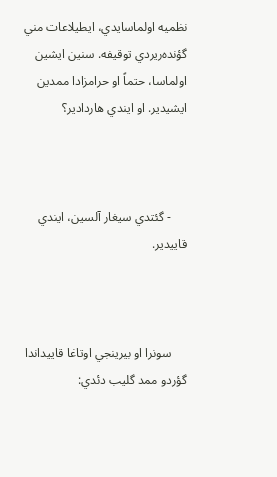نظميه‌ اولماسايدي‌، ايطيلاعات مني‌ گؤنده‌ريردي‌ توقيفه‌. سنين‌ ايشين‌ اولماسا، حتماً او حرامزادا ممدين‌ ايشيدير. او ايندي‌ هاردادير؟



     - گئتدي‌ سيغار آلسين‌، ايندي‌ قاييدير.



     سونرا او بيرينجي‌ اوتاغا قاييداندا گؤردو ممد گليب‌ دئدي‌: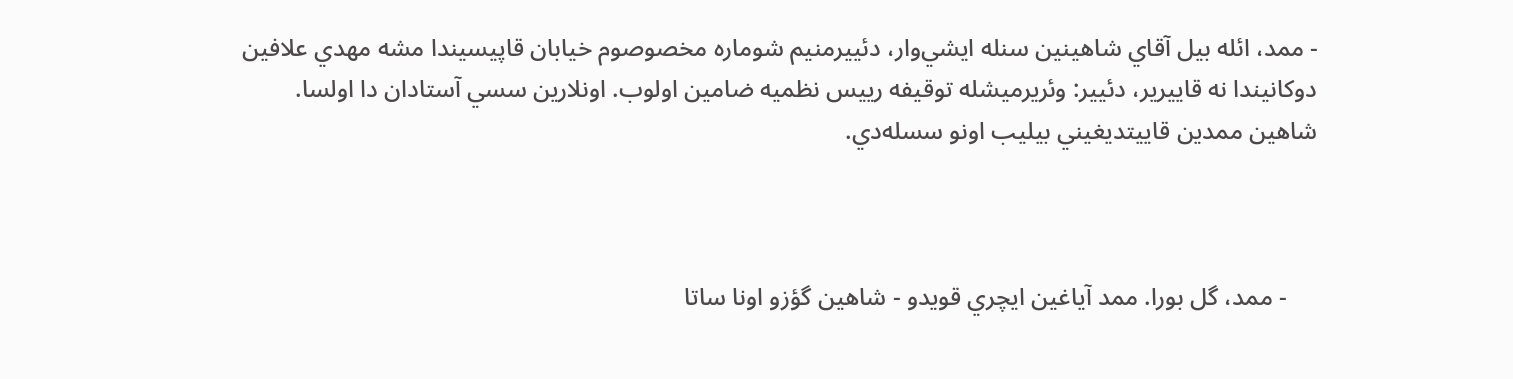- ممد، ائله‌ بيل‌ آقاي‌ شاهينين‌ سنله‌ ايشي‌وار، دئييرمنيم‌ شوماره‌ مخصوصوم‌ خيابان‌ قاپيسيندا مشه‌ مهدي‌ علافين‌ دوکانيندا نه‌ قاييرير، دئيير: وئريرميشله‌ توقيفه‌ رييس نظميه‌ ضامين‌ اولوب‌. اونلارين‌ سسي‌ آستادان‌ دا اولسا. شاهين‌ ممدين‌ قاييتديغيني‌ بيليب‌ اونو سسله‌دي‌.



     - ممد، گل‌ بورا. ممد آياغين‌ ايچري‌ قويدو - شاهين‌ گؤزو اونا ساتا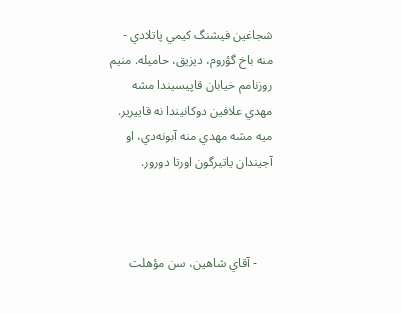شجاغين‌ فيشنگ‌ کيمي‌ پاتلادي‌ - منه‌ باخ‌ گؤروم‌، ديزيق‌، حاميله‌. منيم‌ روزنامم‌ خيابان‌ قاپيسيندا مشه‌ مهدي‌ علافين‌ دوکانيندا نه‌ قاييرير. ميه‌ مشه‌ مهدي‌ منه‌ آبونه‌دي‌، او آجيندان‌ ياتيرگون‌ اورتا دورور.



     - آقاي‌ شاهين‌، سن‌ مؤهلت‌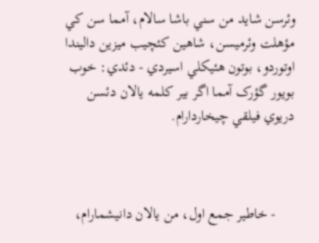وئرسن‌ شايد من‌ سني‌ باشا سالام‌، آمما سن‌ کي‌ مؤهلت‌ وئرميسن‌، شاهين‌ کئچيب ‌ميزين‌ داليندا اوتوردو، بوتون‌ هئيکلي‌ اسيردي‌ - دئدي‌: خوب‌ بويور گؤرک‌ آمما اگر بير کلمه‌ يالان‌ دئسن‌ دريوي‌ فيلقي‌ چيخاردارام‌.



     - خاطير جمع‌ اول‌، من‌ يالان‌ دانيشمارام‌،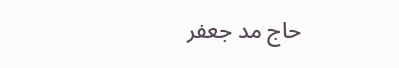حاج‌ مد جعفر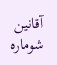آقانين‌ شوماره‌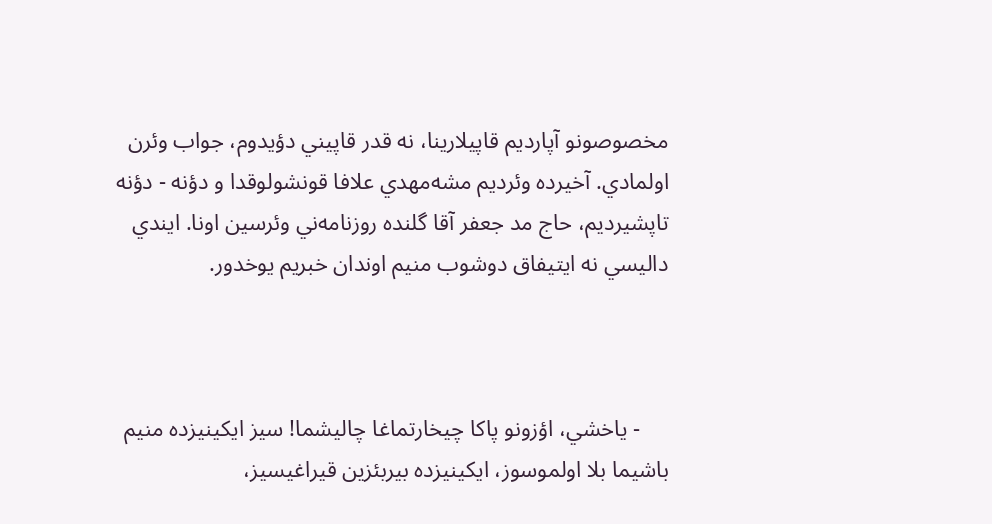مخصوصونو آپارديم‌ قاپيلارينا، نه‌ قدر قاپيني‌ دؤيدوم‌، جواب‌ وئرن‌ اولمادي‌. آخيرده‌ وئرديم‌ مشه‌مهدي‌ علافا قونشولوقدا و دؤنه‌ - دؤنه‌ تاپشيرديم‌، حاج‌ مد جعفر آقا گلنده‌ روزنامه‌ني‌ وئرسين‌ اونا. ايندي‌ داليسي ‌نه‌ ايتيفاق‌ دوشوب‌ منيم‌ اوندان‌ خبريم‌ يوخدور.



     - ياخشي‌، اؤزونو پاکا چيخارتماغا چاليشما! سيز ايکينيزده‌ منيم‌ باشيما بلا اولموسوز، ايکينيزده‌ بيربئزين‌ قيراغيسيز،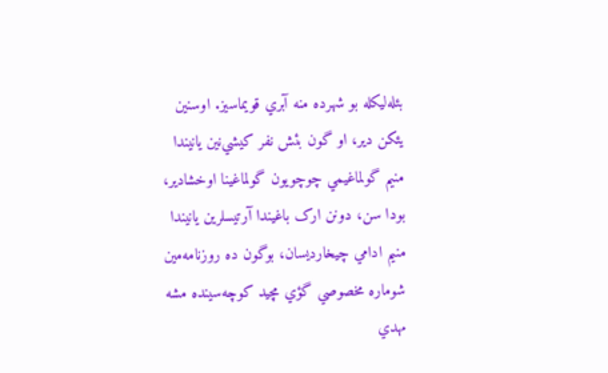بئله‌ليکله‌ بو شهرده‌ منه‌ آبري‌ قويماسيز. اوسنين‌ يئکن‌ دير، او گون‌ بئش‌ نفر کيشي‌نين‌ يانيندا منيم‌ گولماغيمي‌ چوچويون‌ گولماغينا اوخشادير، بودا سن‌، دونن‌ ارک‌ باغيندا آرتيسلرين‌ يانيندا منيم‌ ادامي‌ چيخارديسان‌، بوگون ‌ده‌ روزنامه‌مين‌ شوماره مخصوصي‌ گؤي‌ مچيد کوچه‌سينده‌ مشه‌ مهدي‌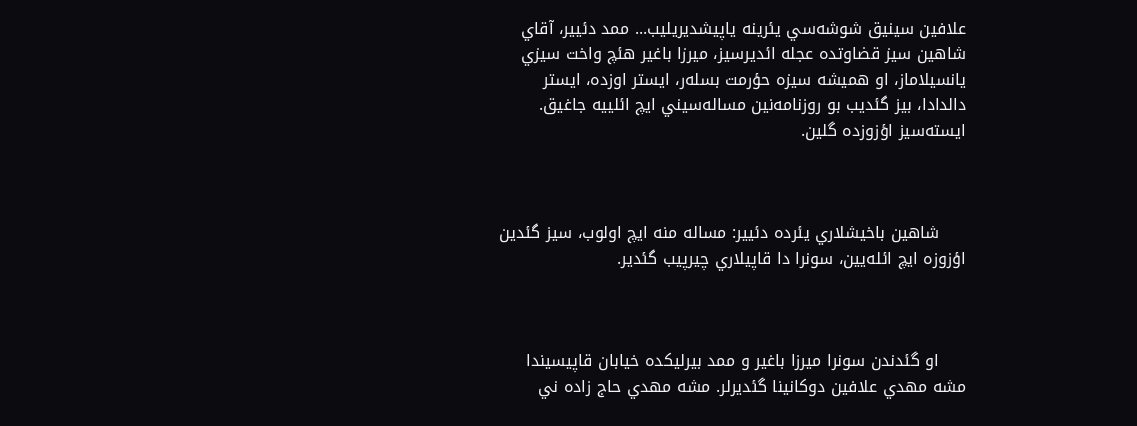علافين‌ سينيق‌ شوشه‌سي‌ يئرينه‌ ياپيشديريليب‌... ممد دئيير، آقاي‌ شاهين‌ سيز قضاوتده‌ عجله‌ ائديرسيز، ميرزا باغير هئچ‌ واخت‌ سيزي‌ يانسيلاماز، او هميشه‌ سيزه‌ حؤرمت‌ بسله‌ر، ايستر اوزده‌، ايستر دالدادا، بيز گئديب‌ بو روزنامه‌نين‌ مساله‌سيني‌ ايچ‌ ائلييه‌ جاغيق‌. ايسته‌سيز اؤزوزده‌ گلين‌.



     شاهين‌ باخيشلاري‌ يئرده‌ دئيير: مساله منه‌ ايچ‌ اولوب‌، سيز گئدين‌ اؤزوزه‌ ايچ‌ ائله‌يين‌، سونرا دا قاپيلاري‌ چيرپيب‌ گئدير.



     او گئدندن‌ سونرا ميرزا باغير و ممد بيرليکده‌ خيابان‌ قاپيسيندا مشه‌ مهدي‌ علافين‌ دوکانينا گئديرلر. مشه‌ مهدي‌ حاج زاده ني‌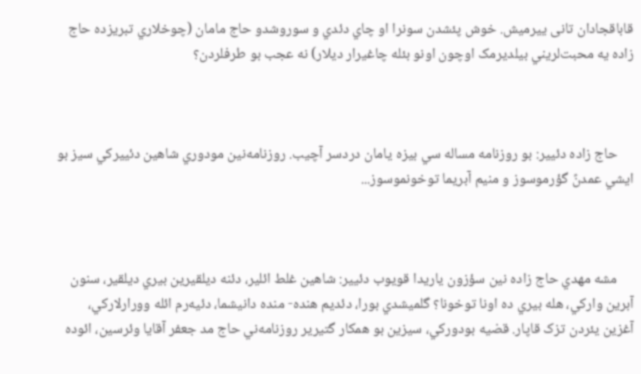قاباقجادان‌ تانى ييرميش‌. خوش‌ پئشدن‌ سونرا او چاي‌ دئدي‌ و سوروشدو حاج مامان‌ (چوخلاري‌ تبريزده‌ حاج زاده يه‌ محبت‌لريني‌ بيلديرمک‌ اوچون‌ اونو بئله‌ چاغيرار ديلار) نه‌ عجب‌ بو طرفلردن‌؟



     حاج زاده دئيير: بو روزنامه‌ مساله سي‌ بيزه‌ يامان‌ دردسر آچيب‌. روزنامه‌نين‌ مودوري‌ شاهين‌ دئييرکي‌ سيز بو ايشي‌ عمدنً گؤرموسوز و منيم‌ آبريما توخونموسوز...



     مشه‌ مهدي‌ حاج زاده نين‌ سؤزون‌ ياريدا قويوب‌ دئيير: شاهين‌ غلط‌ ائلير، دئنه‌ ديلقيرين‌ بيري‌ ديلقير، سنون‌ آبرين‌ وارکي‌، هله‌ بيري ‌ده‌ اونا توخونا؟ گلميشدي‌ بورا، دئديم‌ هنده‌- منده‌ دانيشما، دئيه‌رم‌ ائله‌ وورارلارکي‌، آغزين‌ يئردن‌ تزک‌ قاپار. قضيه‌ بودورکي‌، سيزين‌ بو همکار گتيرير روزنامه‌ني‌ حاج‌ مد جعفر آقايا وئرسين‌، ائوده‌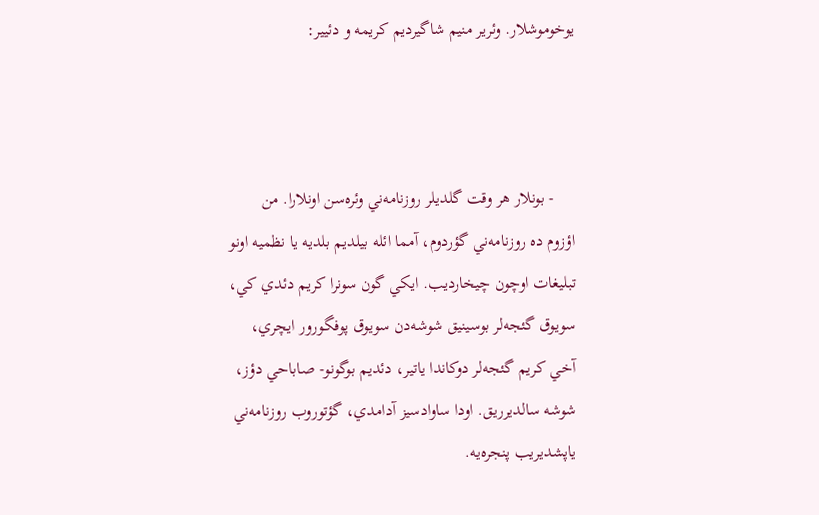يوخوموشلار. وئرير منيم‌ شاگيرديم‌ کريمه‌ و دئيير:



     - بونلار هر وقت‌ گلديلر روزنامه‌ني‌ وئره‌سن‌ اونلارا. من‌ اؤزوم ‌ده‌ روزنامه‌ني‌ گؤردوم‌، آمما ائله‌ بيلديم‌ بلديه‌ يا نظميه‌ اونو تبليغات‌ اوچون‌ چيخارديب‌. ايکي‌ گون‌ سونرا کريم‌ دئدي ‌کي‌، سويوق‌ گئجه‌لر بوسينيق‌ شوشه‌دن‌ سويوق‌ پوفگورور ايچري‌، آخي‌ کريم‌ گئجه‌لر دوکاندا ياتير، دئديم‌ بوگونو- صاباحي‌ دؤز، شوشه‌ سالديرريق‌. اودا ساوادسيز آدامدي‌، گؤتوروب‌ روزنامه‌ني‌ ياپشديريب‌ پنجره‌يه‌.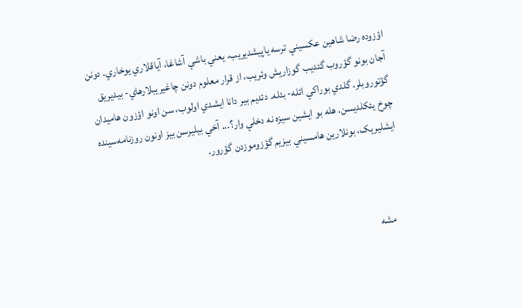اؤزوده‌ رضا شاهين‌ عکسيني‌ ترسه‌ ياپيشديريب‌، يعني‌ باشي‌ آشاغا، آياقلاري‌ يوخاري‌. دونن‌ آجان‌ بونو گؤروب‌ گئديب‌ گوزاريش‌ وئريب‌، از قرار معلوم‌ دونن‌ چاغيريبلارهاي‌- بيديريق‌ گؤتوروبلر. گلدي‌ بوراکي‌ ائله‌- بئله‌. دئديم‌ بير دانا ايشدي‌ اولوب‌، سن‌ اونو اؤزون‌ هاميدان‌ چوخ‌ يئکلديسن‌. هله‌ بو ايشين‌ سيزه‌ نه‌ دخلي‌ وار؟... آخي‌ بيليرسن‌ بيز اونون‌ روزنامه‌سينده‌ ايشليريک‌، بونلارين‌ هامسيني‌ بيزيم‌ گؤزوموزدن‌ گؤرور.



     مشه‌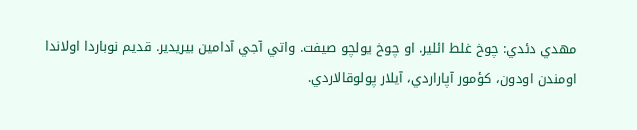مهدي‌ دئدي‌: چوخ‌ غلط‌ ائلير. او چوخ‌ يولچو صيفت‌. واتي‌ آجي‌ آدامين‌ بيريدير. قديم‌ نوباردا اولاندا اومندن‌ اودون‌، کؤمور آپاراردي‌، آيلار پولوقالاردي‌.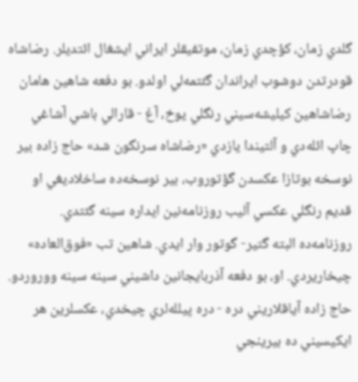گلدي‌ زمان‌، کؤچدي‌ زمان،‌ موتفيقلر ايراني‌ ايشغال‌ ائتديلر. رضاشاه‌ قودرتدن‌ دوشوب‌ ايراندان‌ گئتمه‌لي‌ اولدو. بو دفعه‌ شاهين‌ هامان‌ رضاشاهين‌ کيليشه‌سيني‌ رنگلي‌ يوخ‌، آغ‌ - قارالي‌ باشي‌ آشاغي‌ چاپ‌ ائله‌دي‌ و آلتيندا يازدي‌ «رضاشاه‌ سرنگون‌ شد» حاج زاده بير نوسخه‌ بوتازا عکسدن‌ گؤتوروب‌، بير نوسخه‌ده‌ ساخلاديغي‌ او قديم‌ رنگلي‌ عکسي‌ آليب‌ روزنامه‌نين‌ ايداره سينه‌ گئتدي‌. روزنامه‌ده‌ البته‌ گتير- گوتور وار ايدي‌. شاهين‌ تب‌ «فوق‌العاده‌» چيخاريردي‌. او، بو دفعه‌ آذربايجانين‌ داشيني‌ سينه‌ سينه‌ ووروردو. حاج‌ زاده‌ آياقلاريني‌ دره‌ - دره‌ پيلله‌لري‌ چيخدي‌، عکسلرين‌ هر ايکيسيني ‌ده‌ بيرينجي‌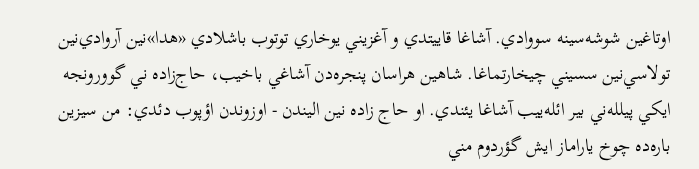اوتاغين‌ شوشه‌سينه‌ سووادي‌. آشاغا قاييتدي‌ و آغزيني‌ يوخاري‌ توتوب‌ باشلادي‌ «هدا»نين‌ آروادي‌نين‌ تولاسي‌نين‌ سسيني‌ چيخارتماغا. شاهين‌ هراسان‌ پنجره‌دن‌ آشاغي‌ باخيب‌، حاج‌زاده ‌ني‌ گوورونجه‌ ايکي‌ پيلله‌ني‌ بير ائله‌ييب‌ آشاغا يئندي‌. او حاج زاده نين اليندن‌ - اوزوندن‌ اؤپوب‌ دئدي‌: من‌ سيزين‌ باره‌ده‌ چوخ‌ ياراماز ايش‌ گؤردوم‌ مني‌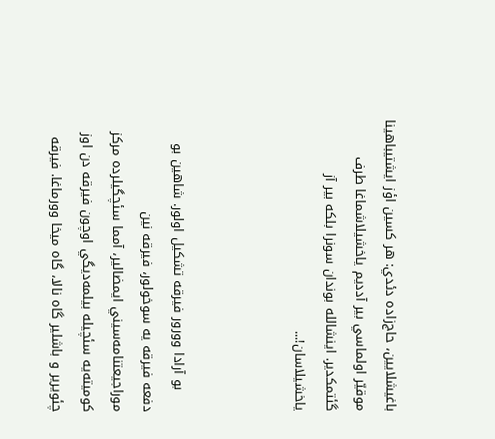باغيشلايين‌، حاج‌زاده‌ دئدي‌: هر کسين‌ اؤز ايشتيباهينا موقيّر اولماسي‌ بير آدديم‌ ياخشيلاشماغا طرف‌ گئتمکدير. اينشالله‌ بوندان‌ سونرا بلکه‌ بير آز ياخشيلاسان‌!...



     بو آرادا وورور فيرقه تشکيل‌ اولور. شاهين‌ بو دفعه‌ فيرقه يه‌ سوخولور، فيرقه نين‌ موراجيعتنامه‌سيني‌ ايمضالير، آمما سئچگيلرده‌ مرکز کوميته‌يه‌ سئچيله‌ بيلمه‌ديگي‌ اوچون‌ فيرقه دن‌ اوز چئويرير و باشلير گاه‌ نالا، گاه‌ ميخا وورماغا. فيرقه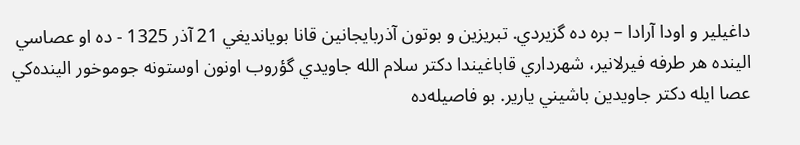داغيلير و اودا آرادا – بره ‌ده‌ گزيردي‌. تبريزين‌ و بوتون‌ آذربايجانين‌ قانا بويانديغي‌ 21 آذر 1325 - ده‌ او عصاسي‌ الينده‌ هر طرفه‌ فيرلانير، شهرداري‌ قاباغيندا دکتر سلام‌ الله‌ جاويدي‌ گؤروب‌ اونون‌ اوستونه‌ جوموخور الينده‌کي‌ عصا ايله‌ دکتر جاويدين‌ باشيني‌ يارير. بو فاصيله‌ده‌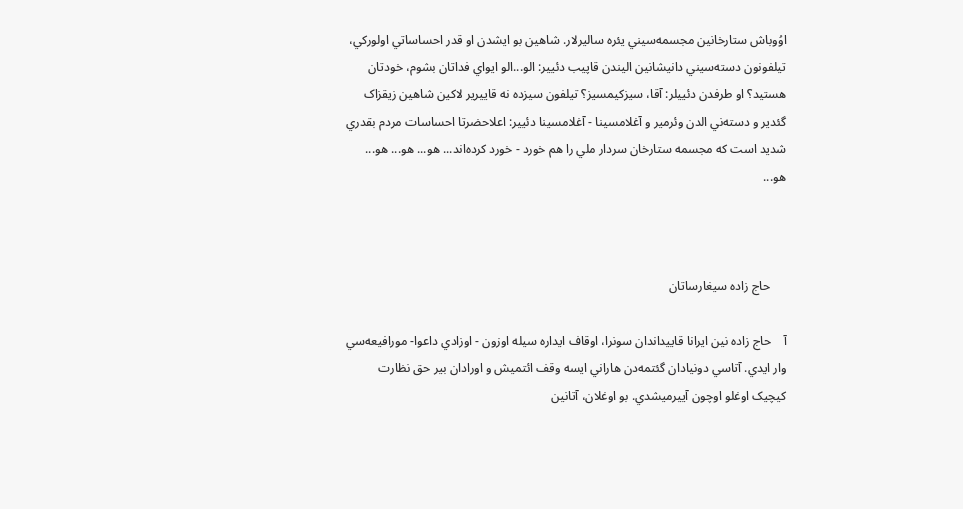اوُوباش‌ ستارخانين‌ مجسمه‌سيني‌ يئره‌ ساليرلار. شاهين‌ بو ايشدن‌ او قدر احساساتي‌ اولورکي‌، تيلفونون‌ دسته‌سيني‌ دانيشانين‌ اليندن‌ قاپيب‌ دئيير: الو...الو ايواي‌ فداتان‌ بشوم‌، خودتان‌ هستيد؟ او طرفدن‌ دئييلر: آقا، سيزکيمسيز؟ تيلفون‌ سيزده‌ نه‌ قاييرير لاکين‌ شاهين‌ زيقزاک‌ گئدير و دسته‌ني‌ الدن‌ وئرمير و آغلامسينا - آغلامسينا دئيير: اعلاحضرتا احساسات‌ مردم‌ بقدري‌ شديد است‌ که‌ مجسمه‌ ستارخان‌ سردار ملي‌ را هم‌ خورد - خورد کرده‌اند... هو... هو... هو... هو...



     حاج زاده سيغارساتان

آ    حاج زاده ‌نين‌ ايرانا قاييداندان‌ سونرا، اوقاف‌ ايداره سيله‌ اوزون‌ - اوزادي‌ داعوا- مورافيعه‌سي‌ وار ايدي‌. آتاسي‌ دونيادان‌ گئتمه‌دن‌ هاراني‌ ايسه‌ وقف‌ ائتميش‌ و اورادان‌ بير حق‌ نظارت‌ کيچيک‌ اوغلو اوچون‌ آييرميشدي‌. بو اوغلان‌، آتانين‌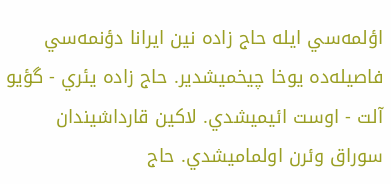اؤلمه‌سي‌ ايله‌ حاج زاده ‌نين‌ ايرانا دؤنمه‌سي‌ فاصيله‌ده‌ يوخا چيخميشدير. حاج زاده يئري‌ - گؤيو آلت‌ - اوست‌ ائيميشدي‌. لاکين‌ قارداشيندان‌ سوراق‌ وئرن‌ اولماميشدي‌. حاج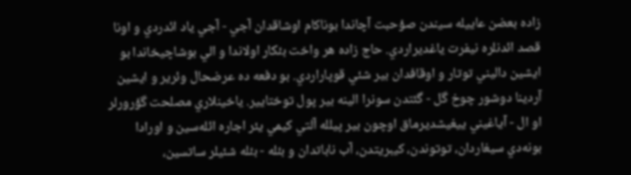زاده بعضن عاييله ‌سيندن‌ صؤحبت آچاندا بوناکام‌ اوشاقدان‌ آجي‌ - آجي‌ ياد ائدردي‌ و اونا قصد ائدنلره‌ نيفرت‌ ياغديراردي‌. حاج زاده هر واخت‌ بئکار اولاندا و الي‌ بوشاچيخاندا بو ايشين‌ داليني‌ توتار و اوقافدان‌ بير شئي‌ قوپاراردي‌. بو دفعه ‌ده‌ عرضحال‌ وئرير و ايشين‌ آردينا دوشور چوخ‌ گل‌ - گئتدن‌ سونرا الينه‌ بير پول‌ توختايير. ياخينلاري‌ مصلحت‌ گؤرورلر او ال‌ - آياغيني‌ ييغيشديرماق‌ اوچون‌ بير پيلله‌ آلتي‌ کيمي‌ يئر اجاره‌ ائله‌سين‌ و اورادا بونه‌دي‌ سيغاردان‌، توتوندن‌، کيبريتدن‌، آب‌ ناباتدان‌ و بئله‌ - بئله‌ شئيلر ساتسين‌،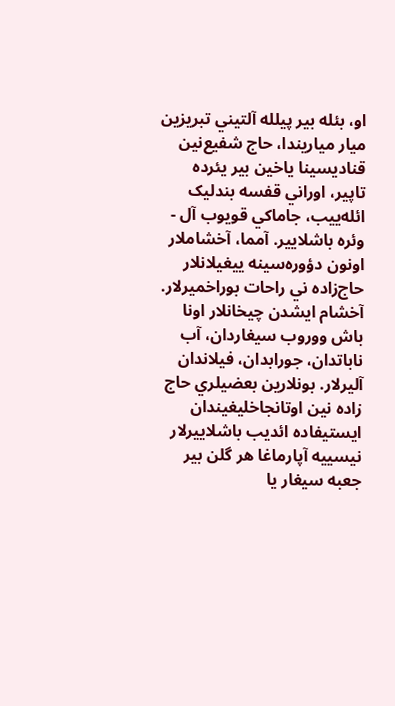او، بئله‌ بير پيلله آلتيني‌ تبريزين‌ ميار مياريندا، حاج شفيع‌نين‌ قناديسينا ياخين‌ بير يئرده‌ تاپير، اوراني‌ قفسه‌ بندليک‌ ائله‌ييب‌، جاماکي‌ قويوب‌ آل‌ - وئره‌ باشلايير. آمما، آخشاملار اونون‌ دؤوره‌سينه‌ ييغيلانلار حاج‌زاده‌ ني‌ راحات‌ بوراخميرلار. آخشام‌ ايشدن‌ چيخانلار اونا باش‌ ووروب‌ سيغاردان‌، آب‌ ناباتدان‌، جورابدان‌، فيلاندان‌ آليرلار. بونلارين‌ بعضيلري‌ حاج‌ زاده ‌نين‌ اوتانجاخليغيندان‌ ايستيفاده‌ ائديب‌ باشلاييرلار نيسييه‌ آپارماغا هر گلن‌ بير جعبه‌ سيغار يا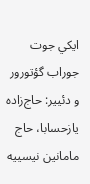ايکي‌ جوت‌ جوراب‌ گؤتورور و دئيير: حاج‌زاده‌ يازحسابا، حاج‌ مامانين‌ نيسييه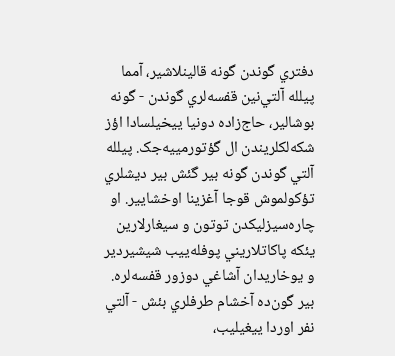دفتري‌ گوندن‌ گونه‌ قالينلاشير، آمما پيلله آلتي‌نين‌ قفسه‌لري‌ گوندن‌ - گونه‌ بوشالير، حاج‌زاده‌ دونيا ييخيلسادا اؤز شکه‌لکلريندن‌ ال‌ گؤتورمييه‌جک‌. پيلله آلتي‌ گوندن‌ گونه‌ بير گئش‌ بير ديشلري‌ تؤکولموش‌ قوجا آغزينا اوخشايير. او چاره‌سيزليکدن‌ توتون‌ و سيغارلارين‌ يئکه‌ پاکاتلاريني‌ پوفله‌ييب‌ شيشيردير و يوخاريدان‌ آشاغي‌ دوزور قفسه‌لره‌. بير گون‌ده‌ آخشام‌ طرفلري‌ بئش‌ - آلتي‌ نفر اوردا ييغيليب‌،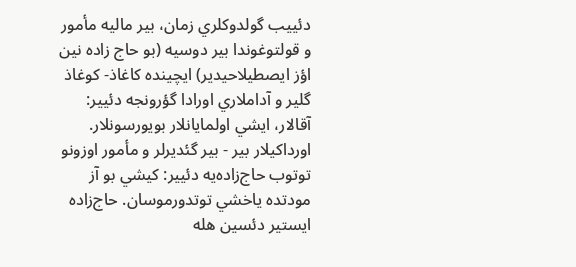دئييب‌ گولدوکلري‌ زمان‌، بير ماليه‌ مأمور و قولتوغوندا بير دوسيه‌ (بو حاج زاده نين اؤز ايصطيلاحيدير) ايچينده‌ کاغاذ- کوغاذ گلير و آداملاري‌ اورادا گؤرونجه‌ دئيير: آقالار، ايشي‌ اولمايانلار بويورسونلار. اورداکيلار بير - بير گئديرلر و مأمور اوزونو توتوب‌ حاج‌زاده‌يه‌ دئيير: کيشي‌ بو آز مودتده‌ ياخشي‌ توتدورموسان‌. حاج‌زاده‌ ايستير دئسين‌ هله‌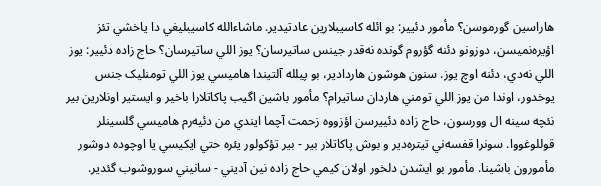هاراسين‌ گورموسن‌؟ مأمور دئيير: بو ائله‌ کاسيبلارين‌ عادتيدير. ماشاءالله‌ کاسيبليغي ‌دا ياخشي‌ تئز اؤيره‌نميسن‌، دوزونو دئنه‌ گؤروم‌ گونده‌ نه‌قدر جينس‌ ساتيرسان‌؟ يوز اللي‌ ساتيرسان‌؟ حاج زاده دئيير: يوز اللي‌ نه‌دي‌، دئنه‌ اوچ‌ يوز. سنون‌ هوشون‌ هاردادير، بو پيلله آلتيندا هاميسي‌ يوز اللي‌ تومنليک‌ جنس‌ يوخدور، اوندا من‌ يوز اللي‌ تومني‌ هاردان‌ ساتيرام‌؟ مأمور باشين‌ اگيب‌ پاکاتلارا باخير و ايستير اونلارين‌ بير نئچه‌ سينه‌ ال‌ وورسون‌، حاج زاده دئييرسن‌ اؤزووه‌ زحمت‌ آچما ايندي‌ من‌ دئيه‌رم‌ هاميسي‌ گلسينلر قوللوغووا. سونرا قفسه‌ني‌ تيتره‌دير و بوش‌ پاکاتلار بير - بير تؤکولور يئره‌ حتي‌ ايکيسي‌ يا اوچوده‌ دوشور مأمورون‌ باشينا. مأمور بو ايشدن‌ دلخور اولان‌ کيمي‌ حاج زاده نين‌ آديني‌ - سانيني‌ سوروشوب‌ گئدير.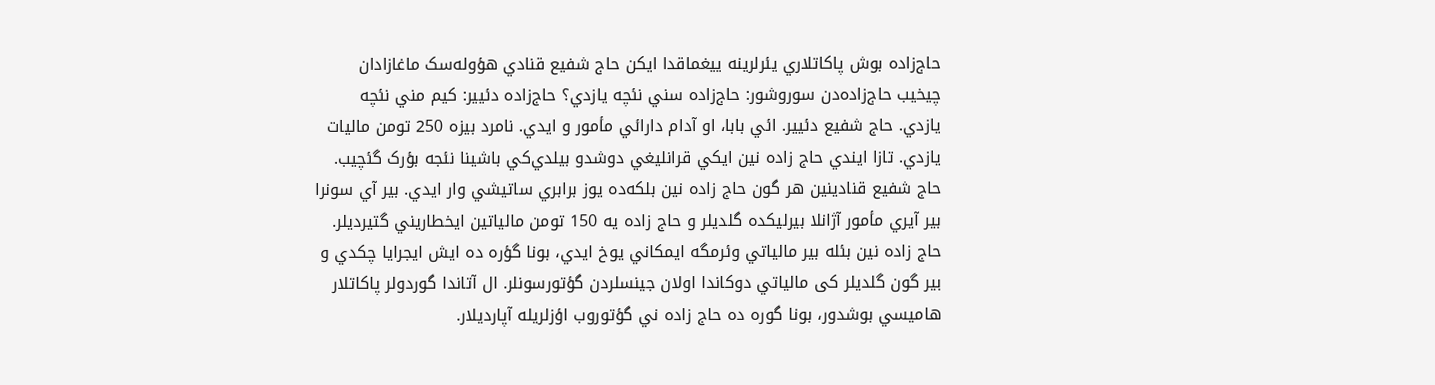حاج‌زاده‌ بوش‌ پاکاتلاري‌ يئرلرينه‌ ييغماقدا ايکن‌ حاج‌ شفيع‌ قنادي‌ هؤوله‌سک‌ ماغازادان‌ چيخيب‌ حاج‌زاده‌دن‌ سوروشور: حاج‌زاده ‌سني‌ نئچه‌ يازدي‌؟ حاج‌زاده‌ دئيير: کيم‌ مني‌ نئچه‌ يازدي‌. حاج‌ شفيع‌ دئيير. ائي‌ بابا، او آدام‌ دارائي‌ مأمور و ايدي‌. نامرد بيزه‌ 250 تومن‌ ماليات‌ يازدي‌. تازا ايندي‌ حاج زاده نين ايکي‌ قرانليغي‌ دوشدو بيلدي‌کي‌ باشينا نئجه‌ بؤرک‌ گئچيب‌. حاج‌ شفيع‌ قنادينين‌ هر گون‌ حاج زاده نين بلکه‌ده‌ يوز برابري‌ ساتيشي‌ وار ايدي‌. بير آي‌ سونرا بير آيري‌ مأمور آژانلا بيرليکده‌ گلديلر و حاج زاده يه‌ 150 تومن‌ مالياتين‌ ايخطاريني‌ گتيرديلر. حاج زاده نين‌ بئله‌ بير مالياتي‌ وئرمگه‌ ايمکاني‌ يوخ‌ ايدي‌، بونا گؤره ‌ده‌ ايش‌ ايجرايا چکدي‌ و بير گون‌ گلديلر کى‌ مالياتي‌ دوکاندا اولان‌ جينسلردن‌ گؤتورسونلر. ال‌ آتاندا گوردولر پاکاتلار هاميسي‌ بوشدور، بونا گوره ‌ده‌ حاج زاده ني‌ گؤتوروب‌ اؤزلريله‌ آپارديلار.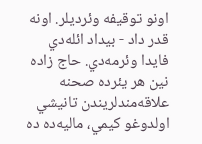اونو توقيفه‌ وئرديلر. اونه‌ قدر داد - بيداد ائله‌دي‌ فايدا وئرمه‌دي‌. حاج زاده نين‌ هر يئرده‌ صحنه‌ علاقه‌مندلريندن‌ تانيشي‌ اولدوغو کيمي‌، ماليه‌ده‌ ده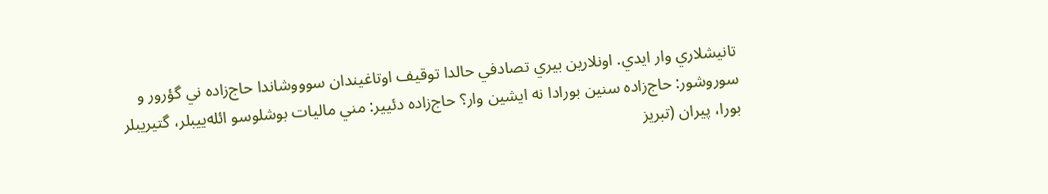تانيشلاري‌ وار ايدي‌. اونلارين‌ بيري‌ تصادفي‌ حالدا توقيف‌ اوتاغيندان‌ سوووشاندا حاج‌زاده ‌ني‌ گؤرور و سوروشور: حاج‌زاده‌ سنين‌ بورادا نه‌ ايشين‌ وار؟ حاج‌زاده‌ دئيير: مني‌ ماليات‌ بوشلوسو ائله‌ييبلر، گتيريبلر بورا، پيران‌ (تبريز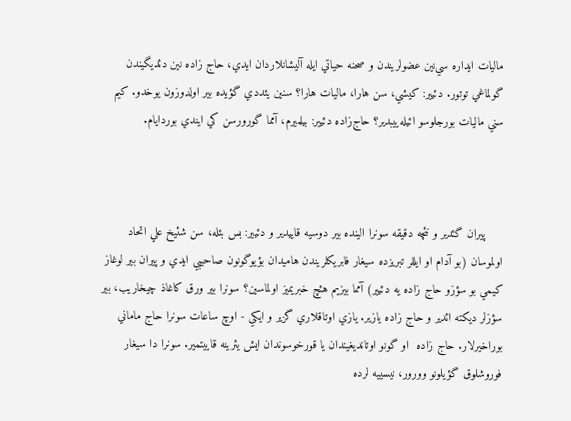ماليات‌ ايداره سي‌نين‌ عضولريندن‌ و صحنه‌ حياتي‌ ايله‌ آليشانلاردان‌ ايدي‌، حاج زاده نين دئديگيندن‌ گولماغي‌ توتور. دئيير: کيشي‌، سن‌ هارا، ماليات‌ هارا؟ سنين‌ يئددي‌ گؤيده‌ بير اولدوزون‌ يوخدو. کيم‌ سني‌ ماليات‌ بورجلوسو ائيله‌ييبدير؟ حاج‌زاده‌ دئيير: بيلميرم‌، آمما گورورسن ‌کي‌ ايندي‌ بوردايام‌.



     پيران‌ گئدير و نئچه‌ دقيقه‌ سونرا الينده‌ بير دوسيه‌ قاييدير و دئيير: بس‌ بئله‌، سن‌ شئيخ‌ علي‌ اتحاد اولموسان‌ (بو آدام‌ او ايللر تبريزده‌ سيغار فابريکلريندن‌ هاميدان‌ بؤيوگونون‌ صاحيبي‌ ايدي‌ و پيران‌ بير لوغاز کيمي‌ بو سؤزو حاج زاده يه‌ دئيير) آمما بيزيم‌ هئچ‌ خبريميز اولماسين‌؟ سونرا بير ورق‌ کاغاذ چيخاريب‌، بير سؤزلر ديکته‌ ائدير و حاج زاده يازير. يازي‌ اوتاقلاري‌ گزير و ايکي‌ - اوچ‌ ساعات‌ سونرا حاج ماماني‌ بوراخيرلار. حاج زاده  او گونو اوتانديغيندان‌ يا قورخوسوندان‌ ايش‌ يئرينه‌ قاييتمير. سونرا دا سيغار فوروشلوق‌ گؤيلونو وورور، نيسييه لرده‌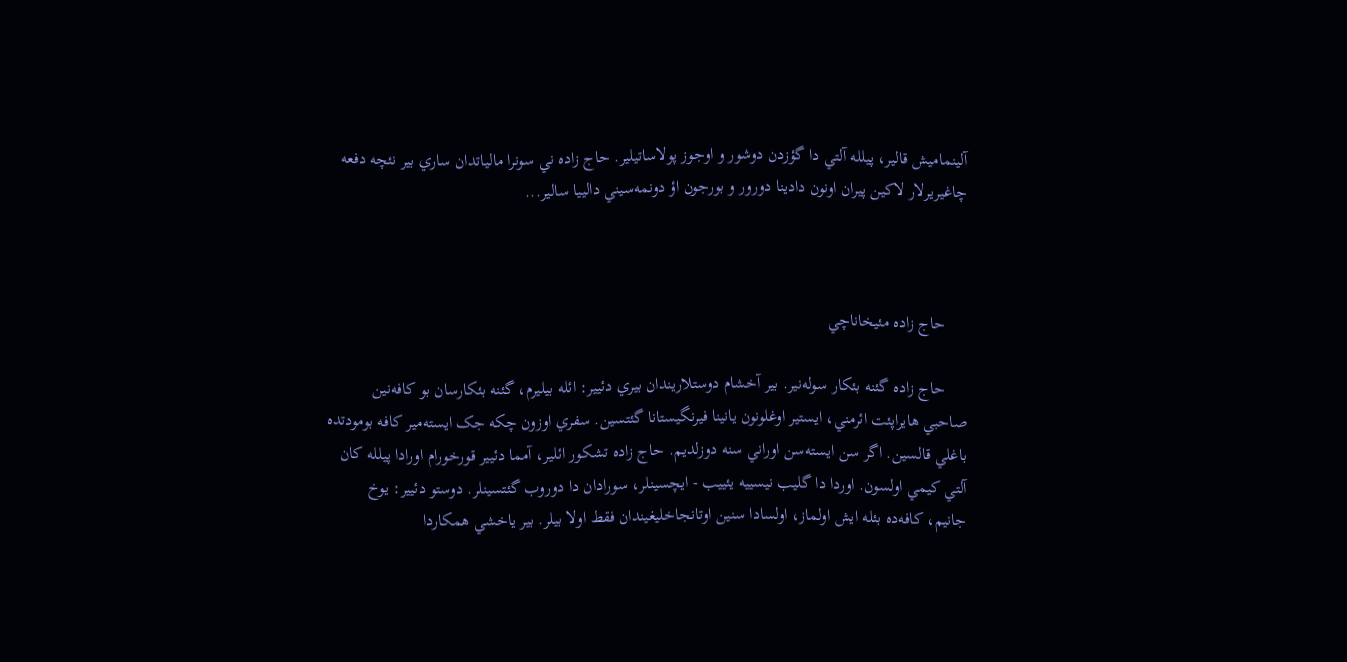آلينماميش‌ قالير، پيلله آلتي‌ دا گؤزدن‌ دوشور و اوجوز پولاساتيلير. حاج زاده ني‌ سونرا مالياتدان‌ ساري‌ بير نئچه‌ دفعه‌ چاغيريرلار لاکين‌ پيران‌ اونون‌ دادينا دورور و بورجون‌ اؤ دونمه‌سيني‌ دالييا سالير...



     حاج زاده مئيخاناچي

     حاج زاده‌ گئنه‌ بئکار سوله‌نير. بير آخشام‌ دوستلاريندان‌ بيري‌ دئيير: ائله‌ بيليرم‌، گئنه‌ بئکارسان‌ بو کافه‌نين‌ صاحبي‌ هايراپئت‌ ائرمني‌، ايستير اوغلونون‌ يانينا فيرنگيستانا گئتسين‌. سفري‌ اوزون‌ چکه‌ جک‌ ايسته‌مير کافه‌ بومودتده‌ باغلي‌ قالسين‌. اگر سن‌ ايسته‌سن‌ اوراني‌ سنه‌ دوزلديم‌. حاج زاده‌ تشکور ائلير، آمما دئيير قورخورام‌ اورادا پيلله کان‌ آلتي‌ کيمي‌ اولسون‌. اوردا دا گليب‌ نيسييه يئييب‌ - ايچسينلر، سورادان‌ دا دوروب‌ گئتسينلر. دوستو دئيير: يوخ‌ جانيم‌، کافه‌ده‌ بئله‌ ايش‌ اولماز، اولسادا سنين‌ اوتانجاخليغيندان‌ فقط‌ اولا بيلر. بير ياخشي‌ همکاردا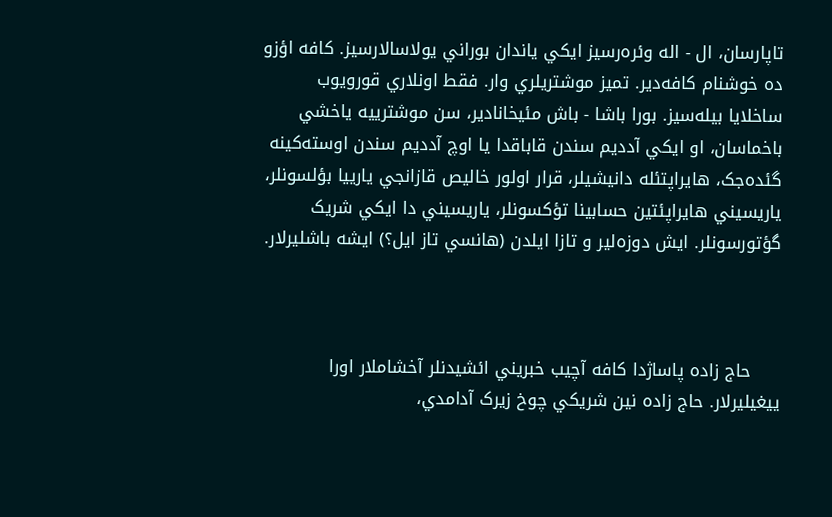تاپارسان‌، ال‌ - اله‌ وئره‌رسيز ايکي‌ ياندان‌ بوراني‌ يولاسالارسيز. کافه‌ اؤزو ده‌ خوشنام‌ کافه‌دير. تميز موشتريلري‌ وار. فقط‌ اونلاري‌ قورويوب‌ ساخلايا بيله‌سيز. بورا باشا - باش‌ مئيخانادير، سن‌ موشترييه‌ ياخشي‌ باخماسان‌، او ايکي‌ آدديم‌ سندن‌ قاباقدا يا اوچ آدديم‌ سندن‌ اوسته‌کينه‌ گئده‌جک‌، هايراپتئله‌ دانيشيلر، قرار اولور خاليص‌ قازانجي‌ يارييا بؤلسونلر، ياريسيني‌ هايراپئتين‌ حسابينا تؤکسونلر، ياريسيني‌ دا ايکي‌ شريک‌ گؤتورسونلر. ايش‌ دوزه‌لير و تازا ايلدن‌ (هانسي‌ تاز ايل‌؟) ايشه‌ باشليرلار.



     حاج زاده پاساژدا کافه‌ آچيب‌ خبريني‌ ائشيدنلر آخشاملار اورا ييغيليرلار. حاج زاده نين‌ شريکي‌ چوخ‌ زيرک‌ آدامدي‌،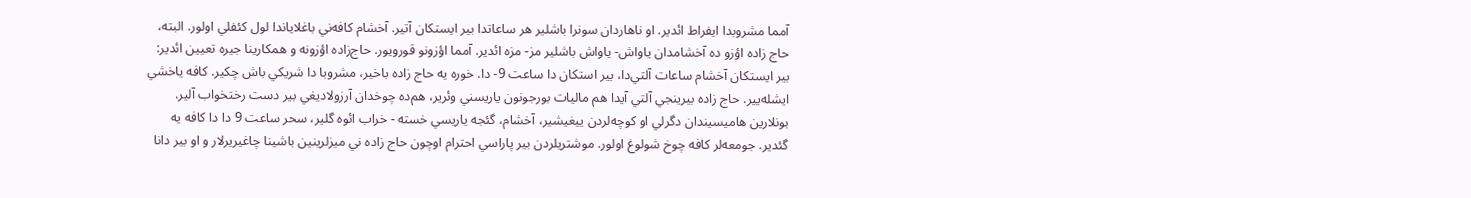آمما مشروبدا ايفراط‌ ائدير. او ناهاردان‌ سونرا باشلير هر ساعاتدا بير ايستکان‌ آتير. آخشام‌ کافه‌ني‌ باغلاياندا لول‌ کئفلي‌ اولور. البته‌، حاج زاده اؤزو ده‌ آخشامدان‌ ياواش‌- ياواش‌ باشلير مز- مزه‌ ائدير. آمما اؤزونو قورويور. حاج‌زاده‌ اؤزونه‌ و همکارينا جيره‌ تعيين‌ ائدير: بير ايستکان‌ آخشام‌ ساعات‌ آلتي‌دا، بير استکان‌ دا ساعت‌ 9- دا. خوره ‌يه‌ حاج زاده باخير، مشروبا دا شريکي‌ باش‌ چکير. کافه‌ ياخشي‌ ايشله‌يير. حاج زاده بيرينجي‌ آلتي‌ آيدا هم‌ ماليات‌ بورجونون‌ ياريسني‌ وئرير، هم‌ده‌ چوخدان‌ آرزولاديغي‌ بير دست‌ رختخواب‌ آلير. بونلارين‌ هاميسيندان‌ دگرلي‌ او کوچه‌لردن‌ ييغيشير، آخشام‌، گئجه‌ ياريسي‌ خسته‌ - خراب‌ ائوه گلير، سحر ساعت‌ 9 دا دا کافه‌ يه گئدير. جومعه‌لر کافه‌ چوخ‌ شولوغ‌ اولور. موشتريلردن‌ بير پاراسي‌ احترام‌ اوچون‌ حاج زاده ني‌ ميزلرينين‌ باشينا چاغيريرلار و او بير دانا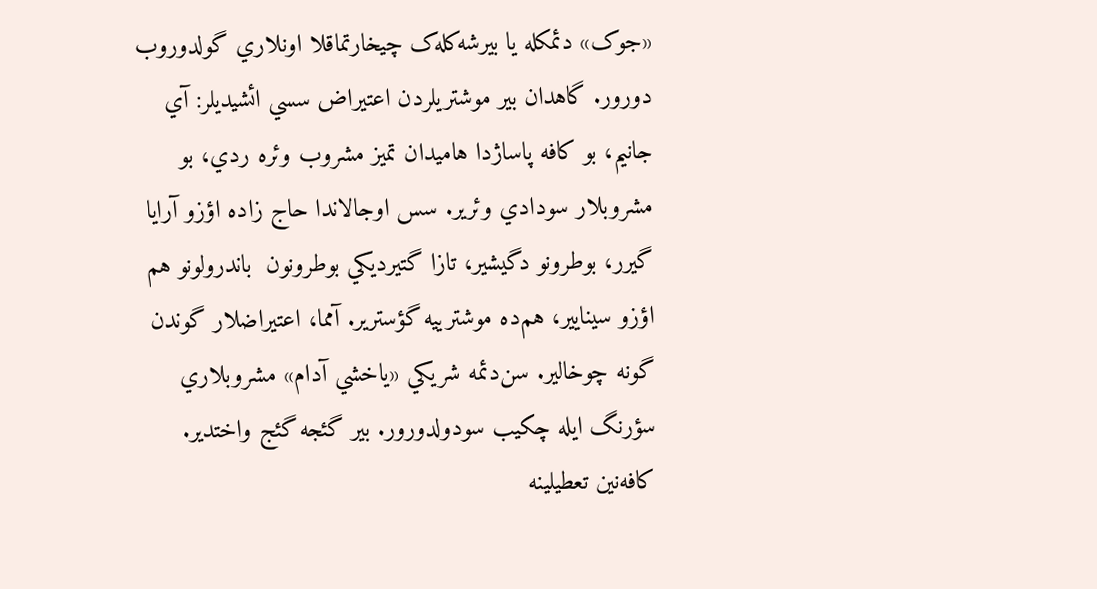«جوک‌» دئمکله‌ يا بيرشه‌کله‌ک‌ چيخارتماقلا اونلاري‌ گولدوروب‌ دورور. گاهدان‌ بير موشتريلردن‌ اعتيراض‌ سسي‌ ائشيديلر: آي‌ جانيم‌، بو کافه‌ پاساژدا هاميدان‌ تميز مشروب‌ وئره‌ ردي‌، بو مشروبلار سودادي‌ وئرير. سس‌ اوجالاندا حاج زاده اؤزو آرايا گيرر، بوطرونو‌ دگيشير، تازا گتيرديکي‌ بوطرونون‌  باندرولونو هم‌ اؤزو سينايير، هم‌ده‌ موشترييه‌ گؤسترير. آمما، اعتيراضلار گوندن‌ گونه‌ چوخالير. سن‌دئمه‌ شريکي‌ «ياخشي‌ آدام‌» مشروبلاري‌ سؤرنگ‌ ايله‌ چکيب‌ سودولدورور. بير گئجه‌ گئج‌ واختدير. کافه‌نين‌ تعطيلينه‌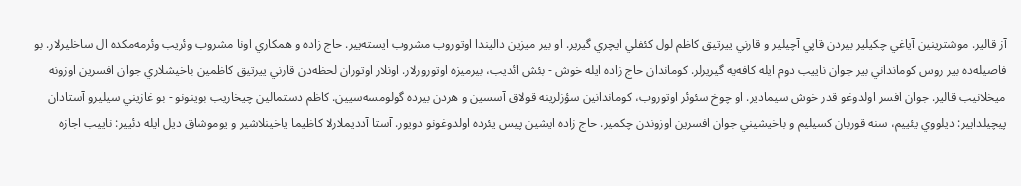آز قالير. موشترينين‌ آياغي‌ چکيلير بيردن‌ قاپي‌ آچيلير و قارني ‌ييرتيق‌ کاظم ‌لول‌ کئفلي‌ ايچري‌ گيرير. او بير ميزين‌ داليندا اوتوروب‌ مشروب‌ ايسته‌يير. حاج زاده و همکاري‌ اونا مشروب‌ وئريب‌ وئرمه‌مکده‌ ال‌ ساخليرلار. بو فاصيله‌ده‌ بير روس‌ کومانداني‌ بير جوان‌ ناييب دوم‌ ايله‌ کافه‌يه‌ گيريرلر. کوماندان‌ حاج زاده ايله‌ خوش‌ - بئش‌ ائديب‌، بيرميزه‌ اوتورورلار. اونلار اوتوران‌ لحظه‌دن‌ قارني‌ ييرتيق‌ کاظمين‌ باخيشلاري‌ جوان‌ افسرين‌ اوزونه‌ ميخلانيب‌ قالير. جوان‌ افسر اولدوغو قدر خوش‌ سيمادير. او چوخ‌ سئوئر اوتوروب‌، کوماندانين‌ سؤزلرينه‌ قولاق‌ آسسين‌ و هردن‌ بيرده‌ گولومسه‌سيين‌. کاظم‌ دستمالين‌ چيخاريب‌ بوينونو - بو غازيني‌ سيليرو آستادان‌ پيچيلدايير: ديلووي‌ يئييم‌، سنه‌ قوربان‌ کسيليم‌ و باخيشيني‌ جوان‌ افسرين‌ اوزوندن‌ چکمير. حاج زاده ايشين‌ پيس‌ يئرده‌ اولدوغونو دويور. آستا آدديملارلا کاظيما ياخينلاشير و يوموشاق‌ ديل‌ ايله‌ دئيير: ناييب اجازه‌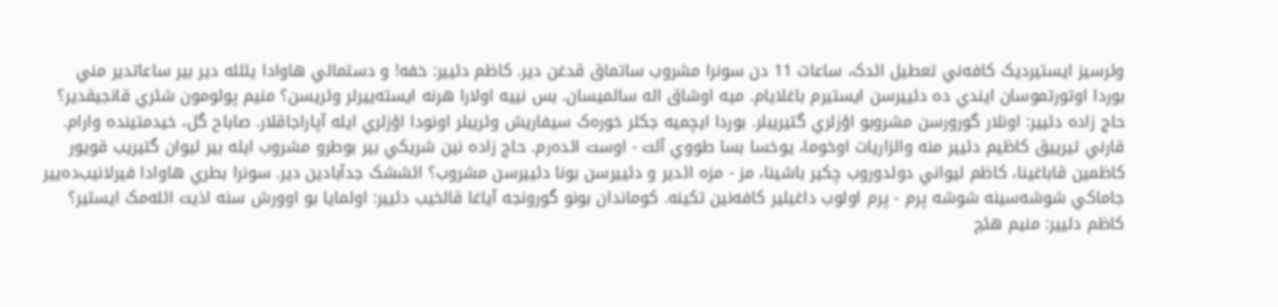وئرسيز ايستيرديک‌ کافه‌ني‌ تعطيل‌ ائدک‌، ساعات‌ 11 دن‌ سونرا مشروب‌ ساتماق‌ قدغن‌ دير. کاظم‌ دئيير: خفه‌! و دستمالي‌ هاوادا يئلله‌ دير بير ساعاتدير مني‌ بوردا اوتورتموسان‌ ايندي ‌ده‌ دئييرسن‌ ايستيرم‌ باغلايام‌. ميه اوشاق‌ اله‌ سالميسان‌. بس‌ نييه‌ اولارا هرنه‌ ايسته‌ييرلر وئريسن‌؟ منيم‌ پولومون‌ شئري‌ قانجيقدير؟ حاج زاده دئيير: اونلار گورورسن‌ مشروبو اؤزلري‌ گتيريبلر. بوردا ايچميه‌ جکلر خوره‌ک‌ سيفاريش‌ وئريبلر اونودا اؤزلري‌ ايله‌ آپاراجاقلار. صاباح‌ گل‌، خيدمتينده‌ وارام. قارني‌ تيرييق‌ کاظيم‌ دئيير منه‌ والزاريات‌ اوخوما، يوخسا بسا طووي‌ آلت‌ - اوست‌ ائده‌رم‌. حاج زاده نين‌ شريکي‌ بير بوطرو‌ مشروب‌ ايله‌ بير ليوان‌ گتيريب‌ قويور کاظمين‌ قاباغينا، کاظم‌ ليواني‌ دولدوروب‌ چکير باشينا، مز - مزه‌ ائدير و دئييرسن‌ بونا دئييرسن‌ مشروب‌؟ ائششک‌ جدآبادين‌ دير. سونرا بطري‌ هاوادا فيرلانيب‌ده‌يير جاماکي‌ شوشه‌سينه‌ شوشه‌ پرم‌ - پرم‌ اولوب‌ داغيلير کافه‌نين‌ تکينه‌. کوماندان‌ بونو گورونجه‌ آياغا قالخيب‌ دئيير: اولمايا بو اوورش‌ سنه‌ اذيت‌ ائله‌مک‌ ايستير؟ کاظم‌ دئيير: منيم‌ هئچ‌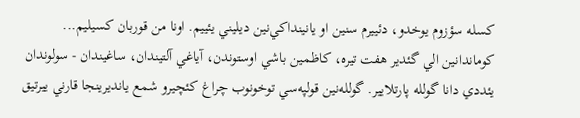کسله‌ سؤزوم‌ يوخدو، دئييرم‌ سنين‌ او يانينداکي‌نين‌ ديليني‌ يئييم‌. اونا من‌ قوربان‌ کسيليم‌... کوماندانين‌ الي‌ گئدير هفت‌ تيره‌، کاظمين‌ باشي‌ اوستوندن‌، آياغي‌ آلتيندان‌، ساغيندان‌ - سولوندان‌ يئددي‌ دانا گولله‌ پارتلايير. گولله‌نين‌ قولپه‌سي‌ توخونوب‌ چراغ‌ کئچيرو شمع‌ يانديرينجا قارني‌ ييرتيق‌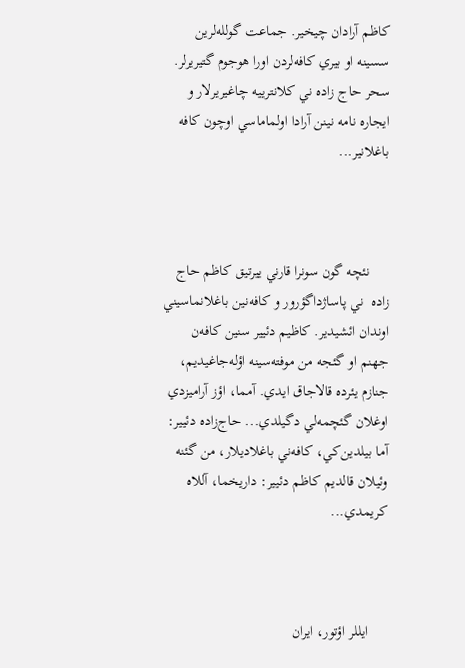کاظم‌ آرادان‌ چيخير. جماعت‌ گولله‌لرين‌ سسينه‌ او بيري‌ کافه‌لردن‌ اورا هوجوم‌ گتيريرلر. سحر حاج زاده ني‌ کلانترييه‌ چاغيريرلار و ايجاره ‌نامه‌ نينن‌ آرادا اولماماسي‌ اوچون‌ کافه‌ باغلانير...



     نئچه‌ گون‌ سونرا قارني‌ ييرتيق‌ کاظم‌ حاج زاده  ني‌ پاساژداگؤرور و کافه‌نين‌ باغلانماسيني‌ اوندان‌ ائشيدير. کاظيم‌ دئيير سنين‌ کافه‌ن‌ جهنم‌ او گئجه‌ من‌ موفته‌سينه‌ اؤله‌جاغيديم‌، جنازم‌ يئرده‌ قالاجاق‌ ايدي‌. آمما، اؤز آراميزدي‌ اوغلان‌ گئچمه‌لي‌ دگيلدي‌... حاج‌زاده‌ دئيير: آما بيلدين‌کي‌، کافه‌ني‌ باغلاديلار، من‌ گئنه‌ وئيلان‌ قالديم‌ کاظم‌ دئيير: داريخما، آللاه‌ کريمدي‌...



     ايللر اؤتور، ايران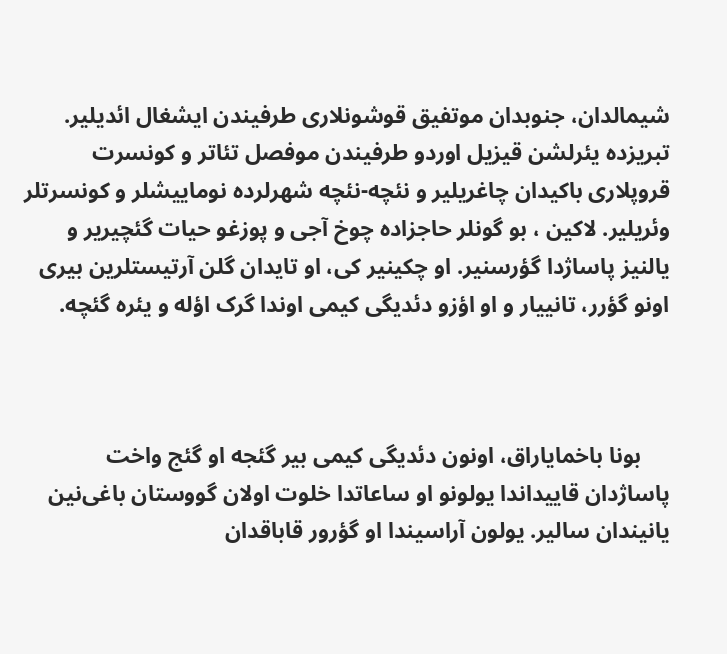شيمالدان، جنوبدان موتفيق قوشونلارى طرفيندن ايشغال ائديلير. تبريزده يئرلشن قيزيل اوردو طرفيندن موفصل تئاتر و کونسرت قروپلارى باکيدان چاغريلير و نئچه-نئچه شهرلرده نوماييشلر و کونسرتلر وئريلير. لاکين ، بو گونلر حاجزاده چوخ آجى و پوزغو حيات گئچيرير و يالنيز پاساژدا گؤرسنير. او چکينير کى، او تايدان گلن آرتيستلرين بيرى اونو گؤرر، تانييار و او اؤزو دئديگى کيمى اوندا گرک اؤله و يئره گئچه.



     بونا باخماياراق، اونون دئديگى کيمى بير گئجه او گئج واخت پاساژدان قاييداندا يولونو او ساعاتدا خلوت اولان گووستان باغى‌نين يانيندان سالير. يولون آراسيندا او گؤرور قاباقدان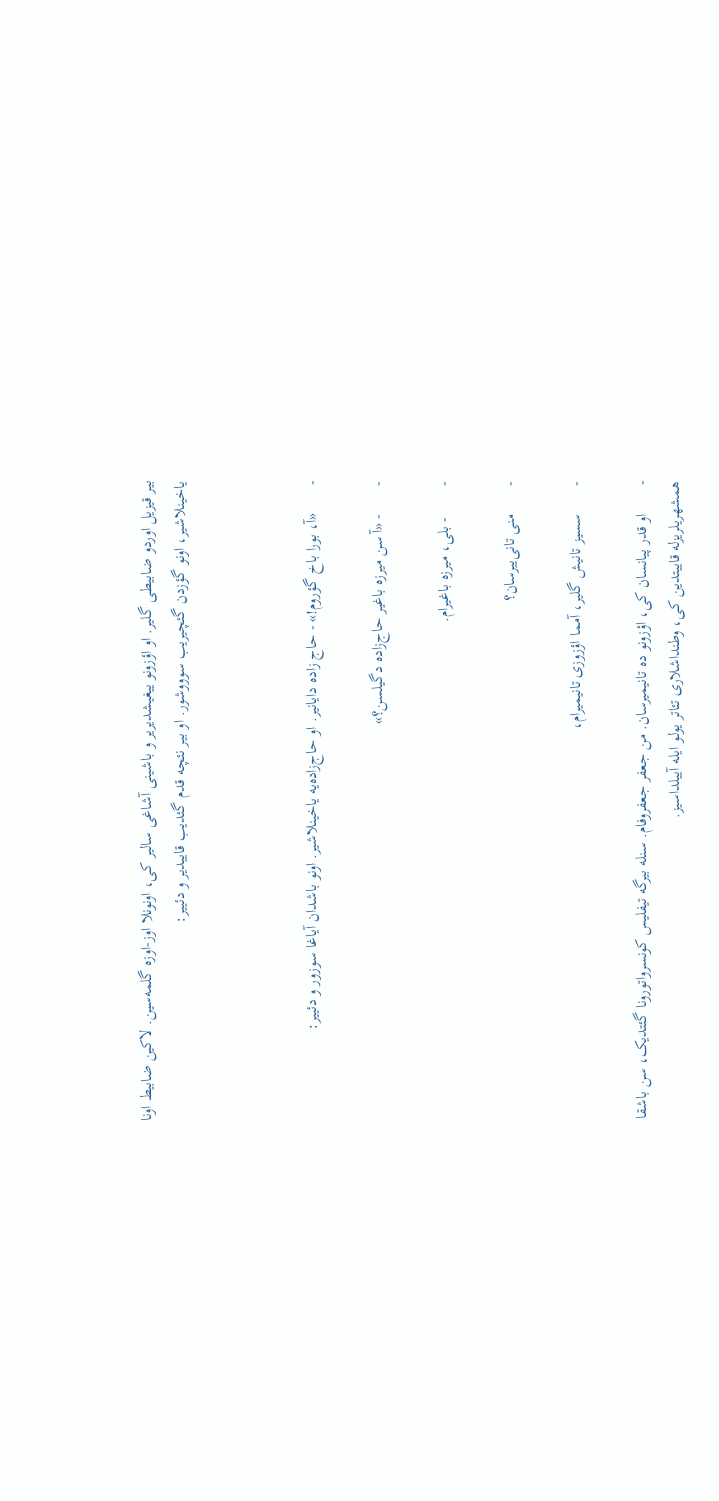بير قيزيل اوردو ضابيطى گلير. او اؤزونو ييغيشديرير و باشينى آشاغى سالير کى، اونونلا اوز-اوزه گلمه‌سين. لاکين ضابيط اونا ياخينلاشير، اونو گؤزدن گئچيريب سوووشور. او بير نئچه قدم گئديب قاييدير و دئيير:



-       «آ، بورا باخ گؤروم!» - حاج زاده دايانير. او حاج‌زاده‌يه ياخينلاشير. اونو باشدان آياغا سوزور و دئيير:

-       - «آ سن ميرزه باغير حاج‌زاده دگيلسن؟»

-        - بلى، ميرزه باغيرام.

-       منى تانى‌ييرسان؟

-       سسيز تانيش گلير، آمما اؤزوزى تانيميرام،

-       او قدر پيانسان کى، اؤزونو ده تانيميرسان. من جعفر جعفروفام. سنله بيرگه تيفليس کونسرواتورونا گئتديک، سن باشقا همشهريلريزله قاييتدين کى، وطنداشلارى تئاتر يولو ايله آييلداسيز.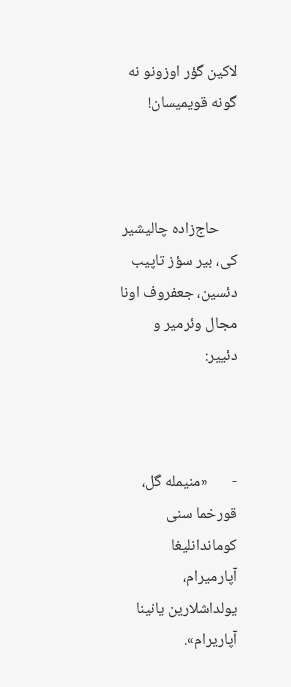لاکين گؤر اوزونو نه گونه قويميسان!



     حاج‌زاده چاليشير کى، بير سؤز تاپيب دئسين، جعفروف اونا مجال وئرمير و دئيير:



-       «منيمله گل، قورخما سنى کوماندانليغا آپارميرام، يولداشلارين يانينا آپاريرام».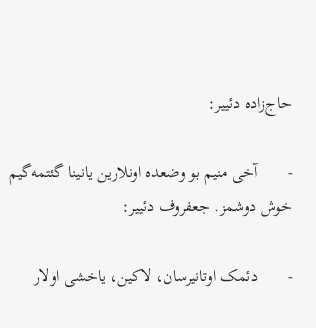حاج‌زاده دئيير:

-       آخى منيم بو وضعده اونلارين يانينا گئتمه‌گيم خوش دوشمز. جعفروف دئيير:

-       دئمک اوتانيرسان، لاکين، ياخشى اولار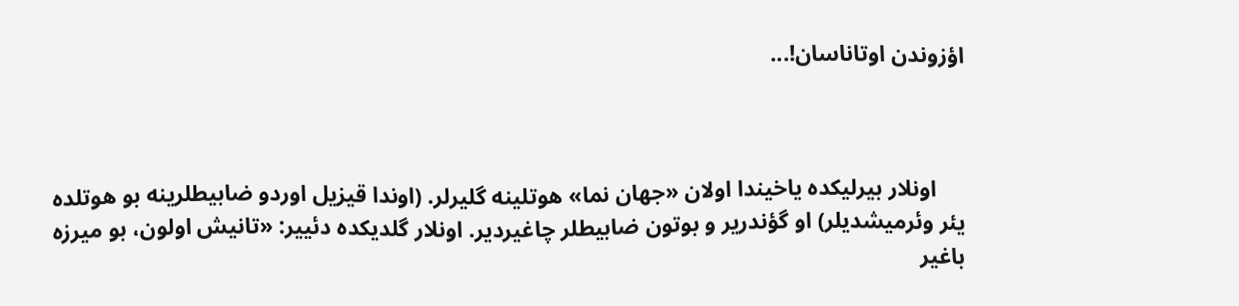اؤزوندن اوتاناسان!...



     اونلار بيرليکده ياخيندا اولان «جهان نما» هوتلينه گليرلر. (اوندا قيزيل اوردو ضابيطلرينه بو هوتلده يئر وئرميشديلر) او گؤندرير و بوتون ضابيطلر چاغيردير. اونلار گلديکده دئيير: «تانيش اولون، بو ميرزه باغير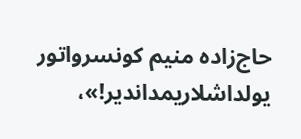حاج‌زاده منيم کونسرواتور يولداشلاريمداندير!»،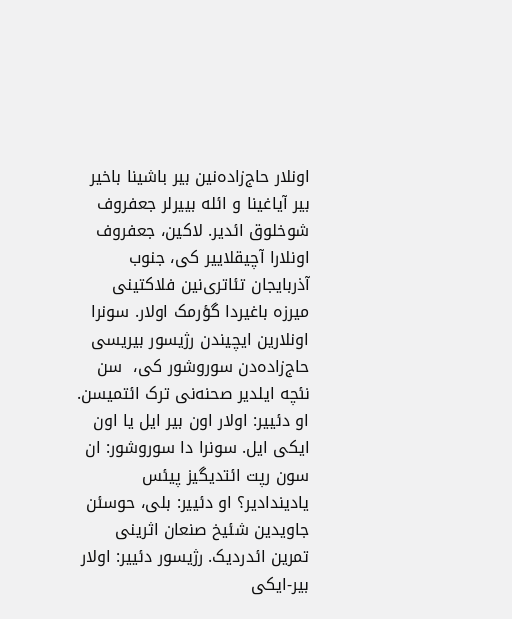اونلار حاج‌زاده‌نين بير باشينا باخير بير آياغينا و ائله بييرلر جعفروف شوخلوق ائدير. لاکين، جعفروف اونلارا آچيقلايير کى، جنوب آذربايجان تئاترى‌نين فلاکتينى ميرزه باغيردا گؤرمک اولار. سونرا اونلارين ايچيندن رژيسور بيريسى حاج‌زاده‌دن سوروشور کى،  سن نئچه ايلدير صحنه‌نى ترک ائتميسن. او دئيير: اولار اون بير ايل يا اون ايکى ايل. سونرا دا سوروشور: ان سون رپت ائتديگيز پيئس ياديندادير؟ او دئيير: بلى، حوسئن جاويدين شئيخ صنعان اثرينى تمرين ائدرديک. رژيسور دئيير: اولار بير-ايکى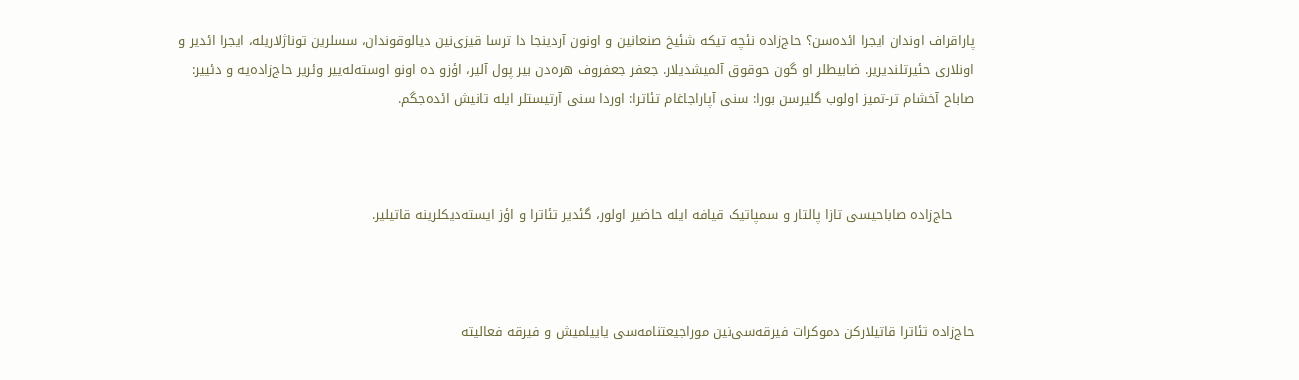پاراقراف اوندان ايجرا ائده‌سن؟ حاج‌زاده نئچه تيکه شئيخ صنعانين و اونون آردينجا دا ترسا قيزى‌نين ديالوقوندان، سسلرين توناژلاريله، ايجرا ائدير و اونلارى حئيرتلنديرير. ضابيطلر او گون حوقوق آلميشديلار. جعفر جعفروف هره‌دن بير پول آلير، اؤزو ده اونو اوسته‌له‌يير وئرير حاج‌زاده‌يه و دئيير: صاباح آخشام تر-تميز اولوب گليرسن بورا: سنى آپاراجاغام تئاترا: اوردا سنى آرتيستلر ايله تانيش ائده‌جگم.



     حاج‌زاده صاباحيسى تازا پالتار و سمپاتيک قيافه ايله حاضير اولور، گئدير تئاترا و اؤز ايسته‌ديکلرينه قاتيلير.



حاج‌زاده تئاترا قاتيلارکن دموکرات فيرقه‌سى‌نين موراجيعتنامه‌سى ياييلميش و فيرقه فعاليته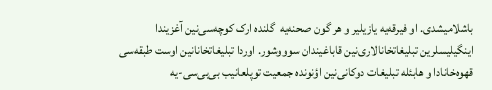باشلاميشدى. او فيرقه‌يه يازيلير و هر گون صحنه‌يه  گلنده ارک کوچه‌سى‌نين آغزيندا اينگيليسلرين تبليغاتخانالارى‌نين قاباغيندان سوووشور. اوردا تبليغاتخانانين اوست طبقه‌سى قهوه‌خانادا و هابئله تبليغات دوکانى‌نين اؤنونده جمعيت توپلعانيب بى‌بى‌سى-يه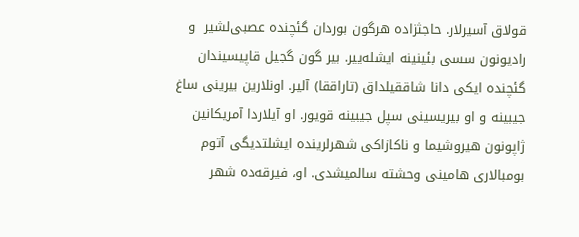قولاق آسيرلار. حاجثزاده هرگون بوردان گئچنده عصبى‌لشير  و راديونون سسى بئينينه ايشله‌يير. بير گون گجيل قاپيسيندان گئچنده ايکى دانا شاققيلداق (تاراققا) آلير. اونلارين بيرينى ساغ جيبينه و او بيريسينى سپل جيبينه قويور. او آيلاردا آمريکانين ژاپونون هيروشيما و ناکازاکى شهرلرينده ايشلتديگى آتوم بومبالارى هامينى وحشته سالميشدى. او، فيرقه‌ده شهر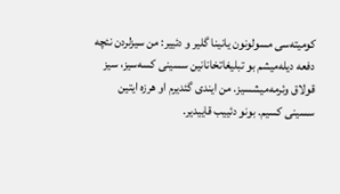کوميته‌سى‌ مسولونون يانينا گلير و دئيير: من سيزلردن نئچه دفعه ديله‌ميشم بو تبليغاتخانانين سسينى کسه‌سيز، سيز قولاق وئرمه‌ميشسيز. من ايندى گئديرم او هرزه ايتين سسينى کسيم. بونو دئييب قاييدير.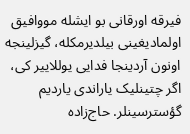فيرقه اورقانى بو ايشله مووافيق اولماديغينى بيلديرمکله، گيزلينجه اونون آردينجا فدايى يوللايير کى، اگر چتينليک ياراندى يارديم گؤسترسينلر. حاج‌زاده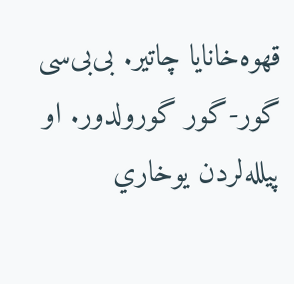قهوه‌خانايا چاتير. بى‌بى‌سى گور-گور گورولدور. او پيلله‌لردن‌ يوخاري‌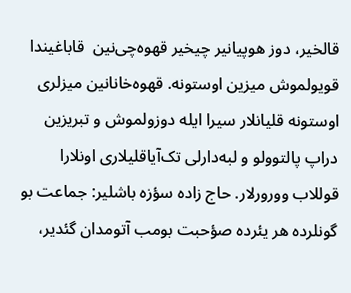قالخير، دوز هوپيانير چيخير قهوه‌‌چى‌نين  قاباغيندا قويولموش‌ ميزين‌ اوستونه‌. قهوه‌خانانين ميزلرى اوستونه قليانلار سيرا ايله دوزولموش‌ و تبريزين دراپ پالتوولو و لبه‌دارلى تک‌‌‌‌آياقليلارى اونلارا قوللاب وورورلار. حاج زاده‌ سؤزه‌ باشلير: جماعت‌ بو گونلرده‌ هر يئرده‌ صؤحبت بومب‌ آتومدان‌ گئدير،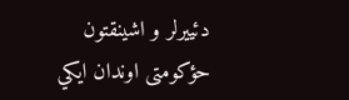دئييرلر و اشينقتون‌ حؤکومتى‌ اوندان‌ ايکي‌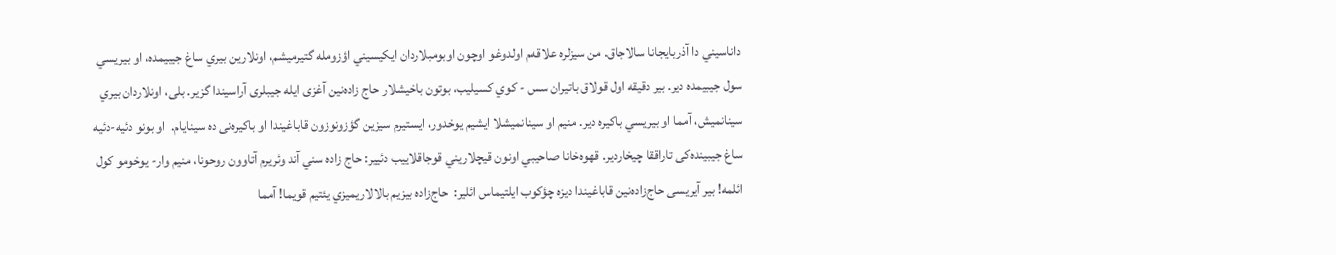داناسيني‌ دا آذربايجانا سالاجاق‌. من‌ سيزلره‌ علاقه‌م‌ اولدوغو اوچون‌ اوبومبلاردان‌ ايکيسيني‌ اؤزومله‌ گتيرميشم‌، اونلارين‌ بيري‌ ساغ‌ جيبيمده‌، او بيريسي‌ سول‌ جيبيمده‌ دير. بير دقيقه‌ اول‌ قولاق‌ باتيران‌ سس‌ - کوي‌ کسيليب‌، بوتون‌ باخيشلار حاج زاده‌نين‌ آغزى ايله جيبلرى آراسيندا گزير. بلى‌، اونلاردان‌ بيري‌ سينانميش‌، آمما او بيريسي‌ باکيره دير. منيم او سينانميشلا ايشيم يوخدور، ايستيرم سيزين گؤزونوزون قاباغيندا او باکيره‌نى ده سينايام.  او بونو دئيه‌-دئيه‌ ساغ‌ جيبينده‌کى‌ تاراققا چيخاردير. قهوه‌خانا صاحيبي‌ اونون‌ قيچلاريني‌ قوجاقلاييب‌ دئيير: حاج زاده سني‌ آند وئريرم‌ آتاوون‌ روحونا، منيم‌ وار- يوخومو کول‌ ائلمه‌! بير آيريسى حاج‌زاده‌نين قاباغيندا ديزه چؤکوب ايلتيماس ائلير:  حاج‌زاده بيزيم‌ بالالاريميزي‌ يئتيم‌ قويما! آمما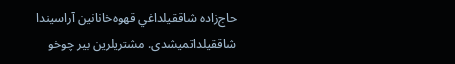حاج‌زاده شاققيلداغي‌ قهوه‌خانانين آراسيندا شاققيلداتميشدى‌. مشتريلرين‌ بير چوخو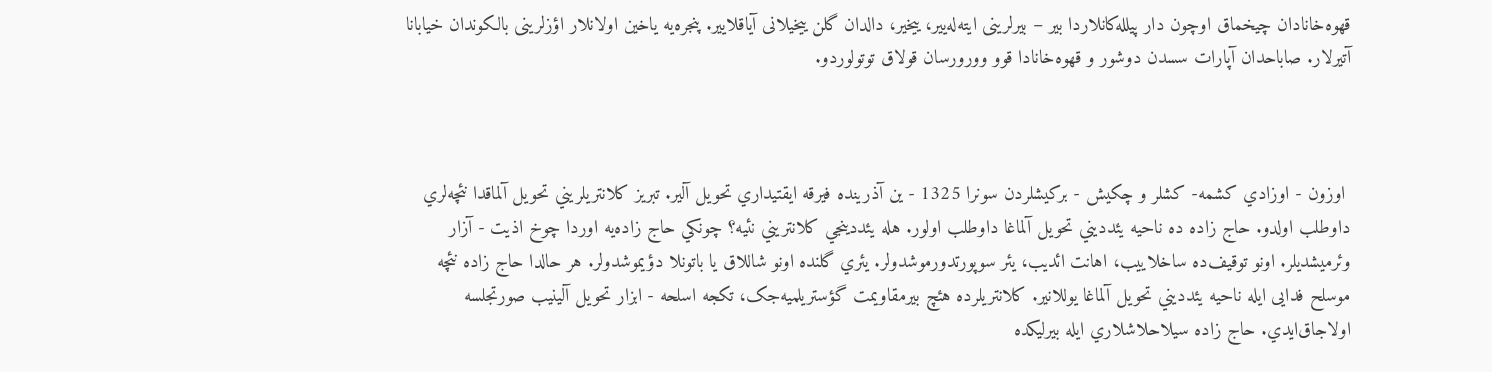قهوه‌خانادان‌ چيخماق‌ اوچون‌ دار پيلله‌کانلاردا بير – بيرلرينى ايته‌له‌يير، ييخير، دالدان گلن ييخيلانى آياقلايير. پنجره‌يه ياخين اولانلار اؤزلرينى بالکوندان‌ خيابانا آتيرلار. صاباحدان‌ آپارات‌ سسدن‌ دوشور‌ و قهوه‌خانادا قوو وورورسان‌ قولاق‌ توتولوردو.



 اوزون‌ - اوزادي‌ کشمه‌- کشلر و چکيش‌ - برکيشلردن‌ سونرا 1325 - ين‌ آذرينده‌ فيرقه ايقتيداري‌ تحويل‌ آلير. تبريز کلانتريلريني‌ تحويل‌ آلماقدا نئچه‌لري‌ داوطلب‌ اولدو. حاج زاده ده‌ ناحيه‌ يئدديني‌ تحويل‌ آلماغا داوطلب‌ اولور. هله‌ يئددينجي‌ کلانتريني‌ نئيه‌؟ چونکي‌ حاج زاده‌يه‌ اوردا چوخ‌ اذيت‌ - آزار وئرميشديلر. اونو توقيف‌ده‌ ساخلاييب‌، اهانت‌ ائديب‌، يئر سوپورتدورموشدولر. يئري‌ گلنده‌ اونو شاللاق‌ يا باتونلا دؤيموشدولر. هر حالدا حاج زاده نئچه‌ موسلح‌ فدايى ايله‌ ناحيه‌ يئدديني‌ تحويل‌ آلماغا يوللانير. کلانتريلرده‌ هئچ‌ بيرمقاويمت‌ گؤستريلميه‌جک‌، تکجه‌ اسلحه‌ - ابزار تحويل‌ آلينيب‌ صورتجلسه‌ اولاجاق‌ايدي‌. حاج زاده سيلاحلاشلاري‌ ايله‌ بيرليکده‌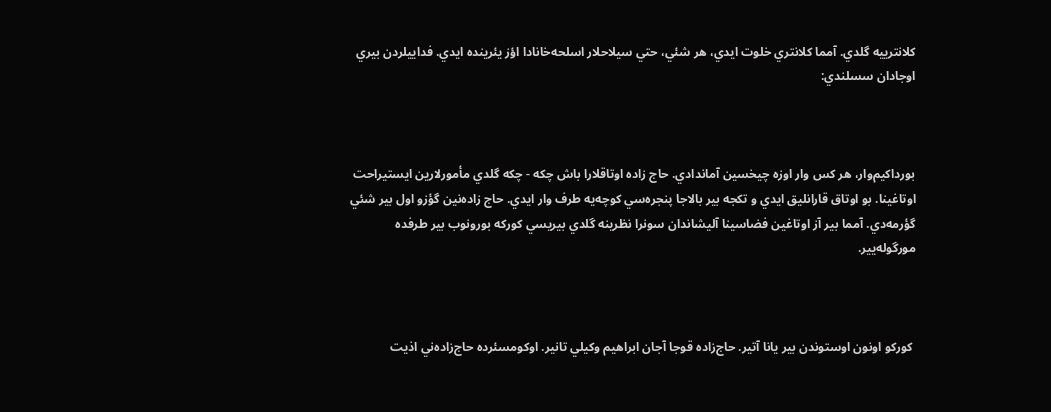کلانترييه‌ گلدي‌. آمما کلانتري‌ خلوت‌ ايدي‌، هر شئي‌، حتي‌ سيلاحلار اسلحه‌خانادا اؤز يئرينده‌ ايدي‌. فداييلردن‌ بيري‌ اوجادان‌ سسلندي‌:



بورداکيم‌وار، هر کس‌ وار اوزه‌ چيخسين‌ آماندادي‌. حاج زاده اوتاقلارا باش‌ چکه‌ - چکه‌ گلدي‌ مأمورلارين‌ ايستيراحت‌ اوتاغينا. بو اوتاق‌ قارانليق‌ ايدي‌ و تکجه‌ بير بالاجا پنجره‌سي‌ کوچه‌يه‌ طرف‌ وار ايدي‌. حاج زاده‌نين‌ گؤزو اول‌ بير شئي‌ گؤرمه‌دي‌. آمما بير آز اوتاغين‌ فضاسينا آليشاندان‌ سونرا نظرينه‌ گلدي‌ بيريسي‌ کورکه‌ بورونوب‌ بير طرفده‌ مورگوله‌يير.



 کورکو اونون‌ اوستوندن‌ بير يانا آتير. حاج‌زاده‌ قوجا آجان‌ ابراهيم‌ وکيلي‌ تانير. اوکومسئرده‌ حاج‌زاده‌ني‌ اذيت‌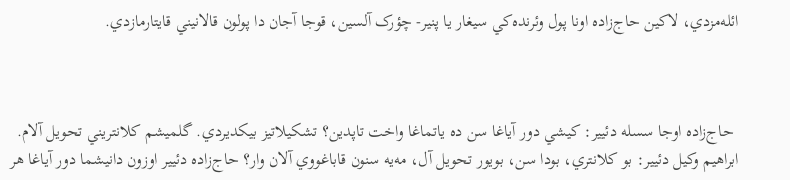ائله‌مزدي‌، لاکين‌ حاج‌زاده‌ اونا پول‌ وئرنده‌کي‌ سيغار يا پنير- چؤرک‌ آلسين‌، قوجا آجان‌ دا پولون‌ قالانيني‌ قايتارمازدي.



 حاج‌زاده‌ اوجا سسله‌ دئيير: کيشي‌ دور آياغا سن ‌ده‌ ياتماغا واخت‌ تاپدين‌؟ تشکيلاتيز بيکديردي‌. گلميشم‌ کلانتريني‌ تحويل‌ آلام‌. ابراهيم‌ وکيل‌ دئيير: بو کلانتري‌، بودا سن‌، بويور تحويل‌ آل‌، مه‌يه‌ سنون‌ قاباغووي‌ آلان‌ وار؟ حاج‌زاده‌ دئيير اوزون‌ دانيشما دور آياغا هر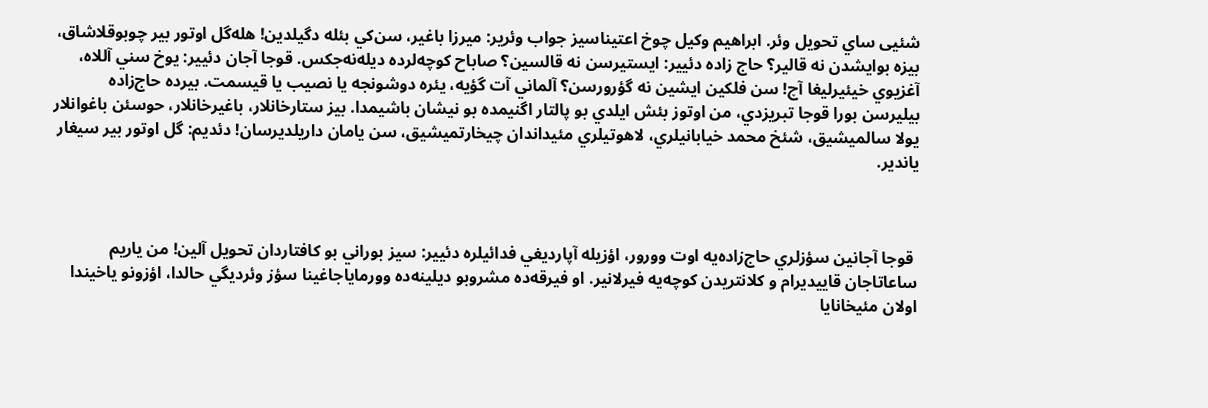شئيى ‌ساي‌ تحويل‌ وئر. ابراهيم‌ وکيل‌ چوخ‌ اعتيناسيز جواب‌ وئرير: ميرزا باغير، سن‌کي‌ بئله‌ دگيلدين‌! هله‌گل‌ اوتور بير چوبوقلاشاق‌، بيزه‌ بوايشدن‌ نه‌ قالير؟ حاج زاده دئيير: ايستيرسن‌ نه‌ قالسين‌؟ صاباح‌ کوچه‌لرده‌ ديله‌نه‌جکس‌. قوجا آجان‌ دئيير: يوخ‌ سني‌ آللاه‌، آغزيوي‌ خيئيرليغا آچ‌! سن‌ فلکين‌ ايشين‌ نه‌ گؤرورسن‌؟ آلماني‌ آت‌ گؤيه‌، يئره‌ دوشونجه‌ يا نصيب‌ يا قيسمت. بيرده‌ حاج‌زاده‌ بيليرسن‌ بورا قوجا تبريزدي‌، من‌ اوتوز بئش‌ ايلدي‌ بو پالتار اگنيمده‌ بو نيشان‌ باشيمدا. بيز ستارخانلار، باغيرخانلار، حوسئن باغوانلار يولا سالميشيق‌، شئخ‌ محمد خيابانيلري‌، لاهوتيلري‌ مئيداندان‌ چيخارتميشيق‌، سن‌ يامان‌ داريلديرسان‌! دئديم‌: گل‌ اوتور بير سيغار ياندير.



 قوجا آجانين‌ سؤزلري‌ حاج‌زاده‌يه‌ اوت‌ وورور، اؤزيله‌ آپارديغي‌ فدائيلره‌ دئيير: سيز بوراني‌ بو کافتاردان‌ تحويل‌ آلين‌! من‌ ياريم‌ ساعاتاجان‌ قاييديرام‌ و کلانتريدن‌ کوچه‌يه‌ فيرلانير. او فيرقه‌ده‌ مشروبو ديلينه‌ده‌ وورماياجاغينا سؤز وئرديگي‌ حالدا، اؤزونو ياخيندا اولان‌ مئيخانايا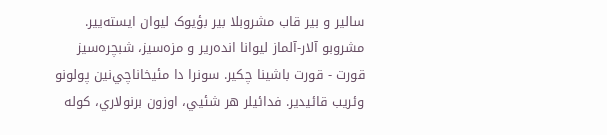سالير و بير قاب‌ مشروبلا بير بؤيوک‌ ليوان‌ ايسته‌يير. مشروبو آلار-آلماز ليوانا انده‌رير و مزه‌سيز، شبچره‌سيز قورت‌ - قورت‌ باشينا چکير. سونرا دا مئيخاناچي‌نين‌ پولونو وئريب‌ قائيدير. فدائيلر هر شئيي،‌ اوزون‌ برنولاري‌، کوله‌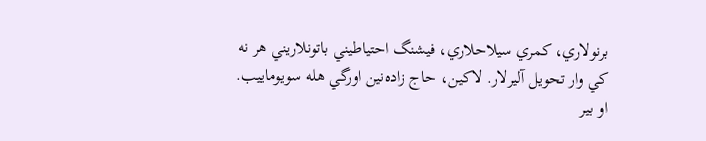برنولاري‌، کمري‌ سيلاحلاري‌، فيشنگ‌ احتياطيني‌ باتونلاريني‌ هر نه‌ کي‌ وار تحويل‌ آليرلار. لاکين‌، حاج زاده‌نين اورگي‌ هله‌ سويوماييب‌. او بير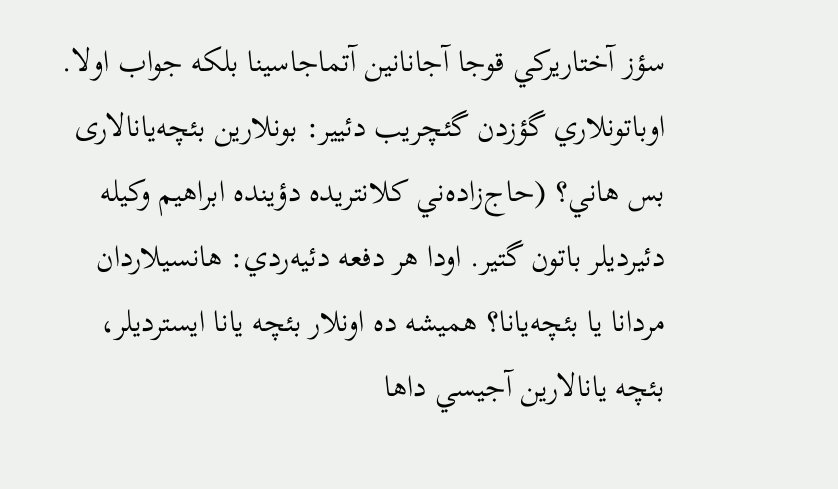سؤز آختاريرکي‌ قوجا آجانانين‌ آتماجاسينا بلکه‌ جواب‌ اولا. اوباتونلاري‌ گؤزدن‌ گئچريب‌ دئيير: بونلارين‌ بئچه‌يانالارى بس‌ هاني‌؟ (حاج‌زاده‌ني‌ کلانتريده‌ دؤينده‌ ابراهيم‌ وکيله‌ دئيرديلر باتون‌ گتير. اودا هر دفعه‌ دئيه‌ردي: هانسيلاردان‌ مردانا يا بئچه‌يانا؟ هميشه‌ ده‌ اونلار بئچه‌ يانا ايسترديلر، بئچه‌ يانالارين‌ آجيسي‌ داها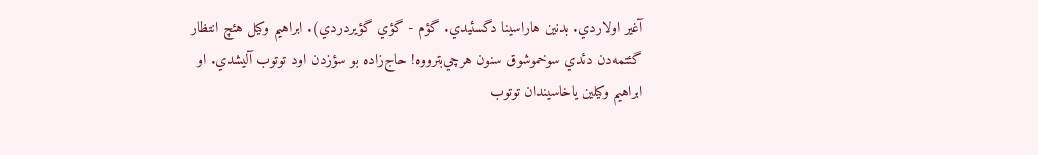آغير اولاردي‌. بدنين‌ هاراسينا دگسئيدي‌. گؤم‌ - گؤي‌ گؤيردردي‌). ابراهيم‌ وکيل‌ هئچ‌ انتظار گئتمه‌دن‌ دئدي‌ سوخموشوق‌ سنون‌ هرچي‌بترووه‌! حاج‌زاده‌ بو سؤزدن‌ اود توتوب‌ آليشدي‌. او ابراهيم‌ وکيلين‌ ياخاسيندان‌ توتوب‌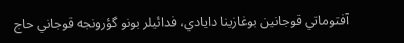آفتوماتي‌ قوجانين‌ بوغازينا دايادي‌، فدائيلر بونو گؤرونجه‌ قوجاني‌ حاج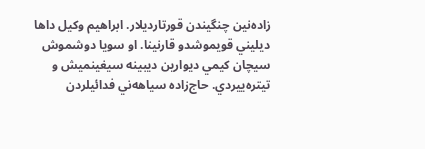زاده‌نين چنگيند‌ن‌ قورتارديلار. ابراهيم‌ وکيل ‌داها ديليني‌ قويموشدو قارنينا. او سويا دوشموش‌ سيچان‌ کيمي‌ ديوارين‌ ديبينه‌ سيغينميش‌ و تيتره‌ييردي‌. حاج‌زاده‌ سياهه‌ني‌ فدائيلردن‌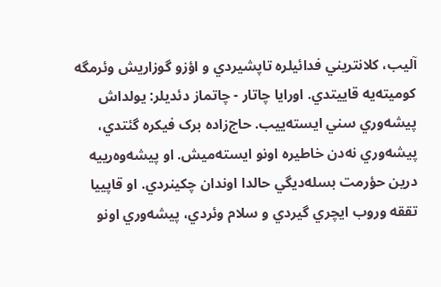آليب‌، کلانتريني‌ فدائيلره‌ تاپشيردي‌ و اؤزو گوزاريش‌ وئرمگه‌ کوميته‌يه‌ قاييتدي‌. اورايا چاتار - چاتماز دئديلر: يولداش‌ پيشه‌وري‌ سني‌ ايسته‌ييب. حاج‌زاده‌ برک‌ فيکره‌ گئتدي‌، پيشه‌وري‌ نه‌دن‌ خاطيره‌ اونو ايسته‌ميش‌. او پيشه‌وه‌رييه‌ درين‌ حؤرمت‌ بسله‌ديگي‌ حالدا اوندان‌ چکينردي‌. او قاپييا تققه‌ وروب‌ ايچري‌ گيردي‌ و سلام‌ وئردي‌، پيشه‌وري‌ اونو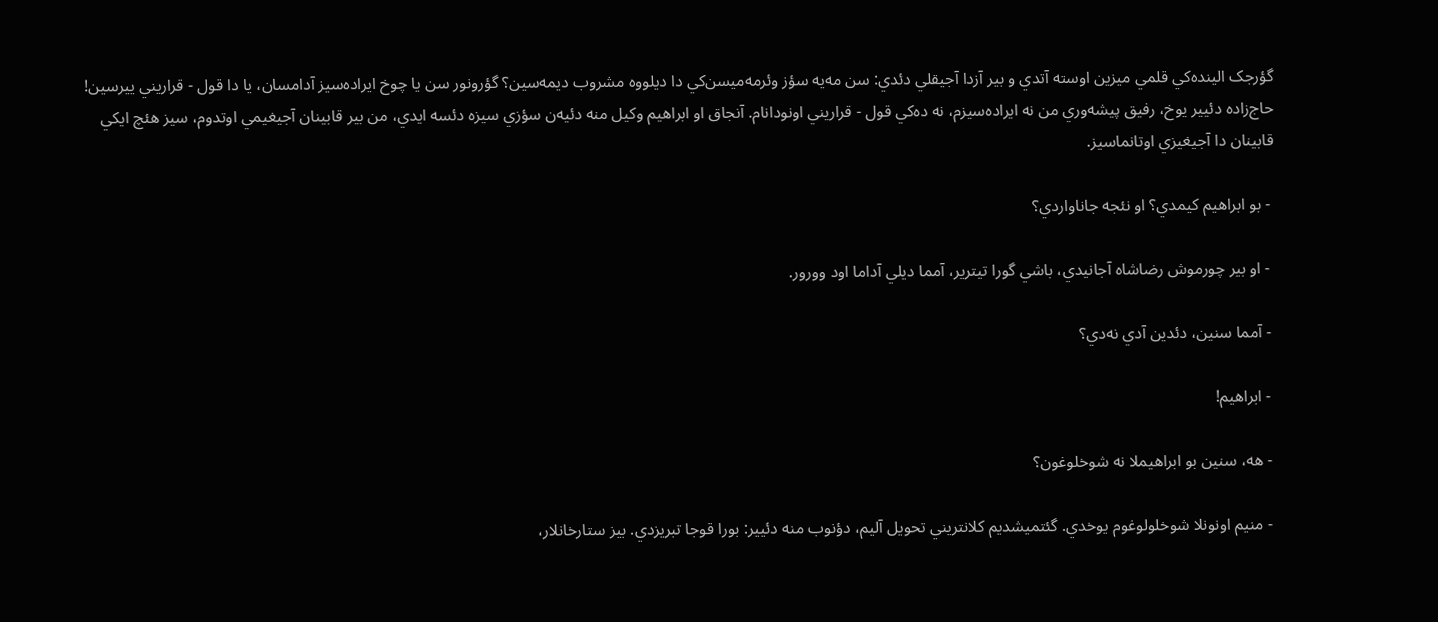گؤرجک‌ الينده‌کي‌ قلمي ‌ميزين‌ اوسته‌ آتدي‌ و بير آزدا آجيقلي‌ دئدي‌: سن‌ مه‌يه‌ سؤز وئرمه‌ميسن‌کي‌ دا ديلووه‌ مشروب‌ ديمه‌سين؟‌ گؤرونور سن‌ يا چوخ‌ ايراده‌سيز آدامسان‌، يا دا قول‌ - قراريني‌ ييرسين‌! حاج‌زاده‌ دئيير يوخ‌، رفيق‌ پيشه‌وري‌ من‌ نه‌ ايراده‌سيزم‌، نه‌ ده‌کي‌ قول‌ - قراريني‌ اونودانام‌. آنجاق‌ او ابراهيم‌ وکيل‌ منه‌ دئيه‌ن‌ سؤزي‌ سيزه‌ دئسه‌ ايدي‌، من‌ بير قابينان‌ آجيغيمي‌ اوتدوم‌، سيز هئچ‌ ايکي‌ قابينان‌ دا آجيغيزي‌ اوتانماسيز.

 - بو ابراهيم‌ کيمدي‌؟ او نئجه‌ جاناواردي‌؟

 - او بير چورموش‌ رضاشاه‌ آجانيدي‌، باشي‌ گورا تيترير، آمما ديلي‌ آداما اود وورور.

 - آمما سنين‌، دئدين‌ آدي‌ نه‌دي‌؟

 - ابراهيم‌!

 - هه، ‌سنين‌ بو ابراهيملا نه‌ شوخلوغون‌؟

 - منيم‌ اونونلا شوخلولوغوم‌ يوخدي. گئتميشديم‌ کلانتريني‌ تحويل‌ آليم‌، دؤنوب‌ منه‌ دئيير: بورا قوجا تبريزدي‌. بيز ستارخانلار،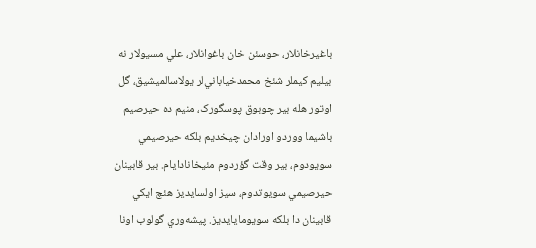باغيرخانلار، حوسئن خان‌ باغوانلار، علي‌ مسيولار نه‌ بيليم‌ کيملر شئخ‌ محمدخياباني‌لر يولاسالميشيق،‌ گل‌ اوتور هله‌ بير چوبوق‌ پوسگورک‌، منيم‌ ده‌ حيرصيم‌ باشيما ووردو اورادان‌ چيخديم‌ بلکه‌ حيرصيمي‌ سويودوم‌، بير وقت‌ گؤردوم‌ مئيخانادايام‌. بير قابينان‌ حيرصيمي‌ سويوتدوم‌، سيز اولسايديز هئچ‌ ايکي‌ قابينان‌ دا بلکه‌ سويومايايديز. پيشه‌وري‌ گولوب‌ اونا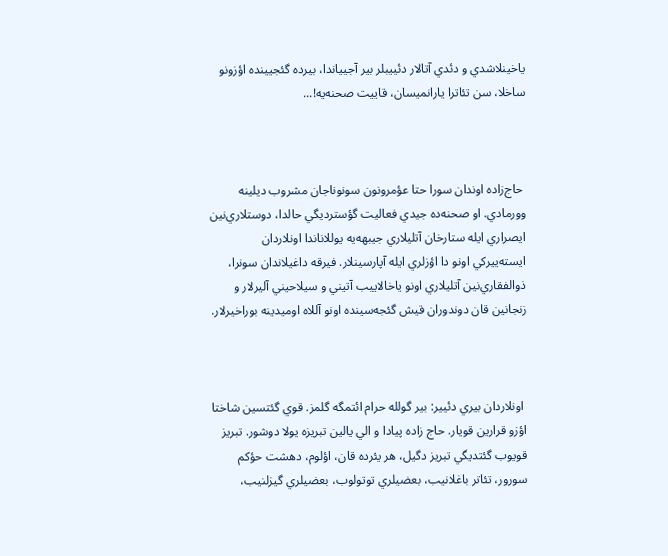ياخينلاشدي‌ و دئدي‌ آتالار دئييبلر بير آجيياندا، بيرده‌ گئجيينده‌ اؤزونو ساخلا، سن‌ تئاترا يارانميسان‌، قاييت‌ صحنه‌يه‌!...



 حاج‌زاده اوندان‌ سورا حتا‌ عؤمرونون‌ سونوناجان‌ مشروب‌ ديلينه‌ وورمادي‌. او صحنه‌ده‌ جيدي‌ فعاليت‌ گؤسترديگي‌ حالدا، دوستلاري‌نين‌ ايصراري‌ ايله‌ ستارخان‌ آتليلاري‌ جيبهه‌يه‌ يوللاناندا اونلاردان‌ ايسته‌ييرکي‌ اونو دا اؤزلري‌ ايله‌ آپارسينلار. فيرقه داغيلاندان‌ سونرا، ذوالفقاري‌نين‌ آتليلاري‌ اونو ياخالاييب‌ آتيني‌ و سيلاحيني‌ آليرلار و زنجانين‌ قان‌ دوندوران‌ قيش‌ گئجه‌سينده‌ اونو آللاه‌ اوميدينه‌ بوراخيرلار.



 اونلاردان‌ بيري‌ دئيير: بير گولله‌ حرام‌ ائتمگه‌ گلمز. قوي‌ گئتسين‌ شاختا اؤزو قرارين‌ قويار. حاج زاده پيادا و الي‌ يالين‌ تبريزه‌ يولا دوشور. تبريز قويوب‌ گئتديگي‌ تبريز دگيل‌، هر يئرده‌ قان‌، اؤلوم‌، دهشت‌ حؤکم‌ سورور، تئاتر باغلانيب‌، بعضيلري‌ توتولوب‌، بعضيلري‌ گيزلنيب‌،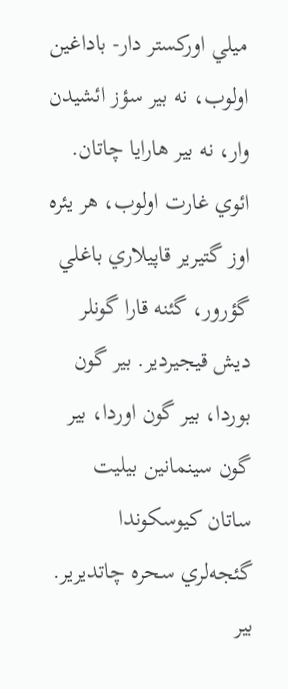ميلي‌ اورکستر دار- باداغين‌ اولوب‌، نه‌ بير سؤز ائشيدن‌ وار، نه‌ بير هارايا چاتان‌. ائوي‌ غارت‌ اولوب‌، هر يئره‌ اوز گتيرير قاپيلاري‌ باغلي‌ گؤرور، گئنه‌ قارا گونلر ديش‌ قيجيردير. بير گون‌ بوردا، بير گون‌ اوردا، بير گون‌ سينمانين‌ بيليت‌ ساتان‌ کيوسکوندا گئجه‌لري‌ سحره‌ چاتديرير. بير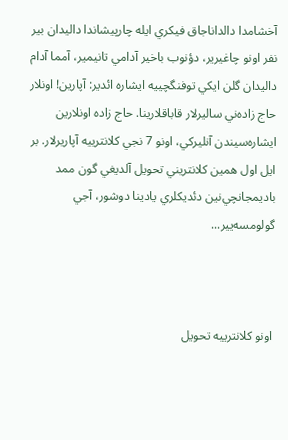آخشامدا دالداناجاق‌ فيکري‌ ايله‌ چارپيشاندا داليدان‌ بير نفر اونو چاغيرير، دؤنوب‌ باخير آدامي‌ تانيمير، آمما آدام‌ داليدان‌ گلن‌ ايکي‌ توفنگچييه‌ ايشاره‌ ائدير: آپارين‌! اونلار حاج زاده‌ني‌ ساليرلار قاباقلارينا. حاج زاده اونلارين‌ ايشاره‌سيندن‌ آنليرکي‌، اونو 7 نجي‌ کلانترييه‌ آپاريرلار. بر ايل‌ اول‌ همين‌ کلانتريني‌ تحويل‌ آلديغي‌ گون‌ ممد باديمجانچي‌نين‌ دئديکلري‌ يادينا دوشور، آجي‌ گولومسه‌يير...



 اونو کلانترييه‌ تحويل‌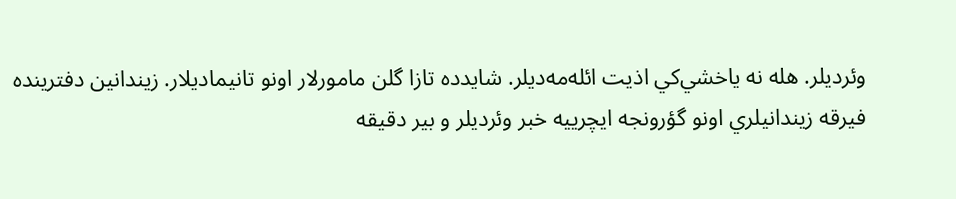وئرديلر. هله ‌نه‌ ياخشي‌کي‌ اذيت‌ ائله‌مه‌ديلر. شايدده‌ تازا گلن‌ مامورلار اونو تانيماديلار. زيندانين‌ دفترينده‌ فيرقه زيندانيلري‌ اونو گؤرونجه‌ ايچرييه‌ خبر وئرديلر و بير دقيقه‌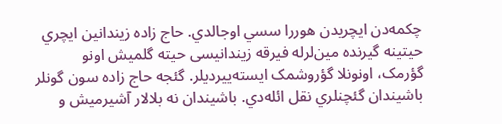چکمه‌دن‌ ايچريدن‌ هوررا سسي‌ اوجالدي‌. حاج زاده زيندانين‌ ايچري‌ حيتينه‌ گيرنده‌ مين‌لرله‌ فيرقه زيندانيسى‌ حيته‌ گلميش‌ اونو گؤرمک‌، اونونلا گؤروشمک‌ ايسته‌ييرديلر. گئجه‌ حاج زاده سون‌ گونلر باشيندان‌ گئچنلري‌ نقل‌ ائله‌دي. باشيندان‌ نه‌ بلالار آشيرميش‌ و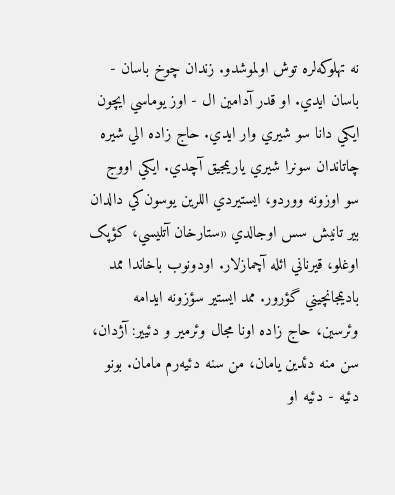نه‌ تهلوکه‌لره‌ توش‌ اولموشدو. زندان‌ چوخ‌ باسان‌ - باسان‌ ايدي‌. او قدر آدامين‌ ال‌ - اوز يوماسي‌ ايچون‌ ايکي‌ دانا سو شيري‌ وار ايدي‌. حاج زاده الي‌ شيره‌ چاتاندان‌ سونرا شيري‌ ياريمجيق‌ آچدي‌. ايکي‌ اووج‌ سو اوزونه‌ ووردو، ايستيردي‌ اللرين‌ يوسون‌کي‌ دالدان‌ بير تانيش‌ سس‌ اوجالدي‌ «ستارخان‌ آتليسي‌، کؤپک‌ اوغلو، قيرناني‌ ائله‌ آچمازلار. اودونوب‌ باخاندا ممد باديمجانچيني‌ گؤرور. ممد ايستير سؤزونه‌ ايدامه‌ وئرسين‌، حاج زاده اونا مجال‌ وئرمير و دئيير: آژدان‌، سن‌ منه‌ دئدين‌ يامان‌، من‌ سنه‌ دئيه‌رم‌ مامان‌. بونو دئيه‌ - دئيه‌ او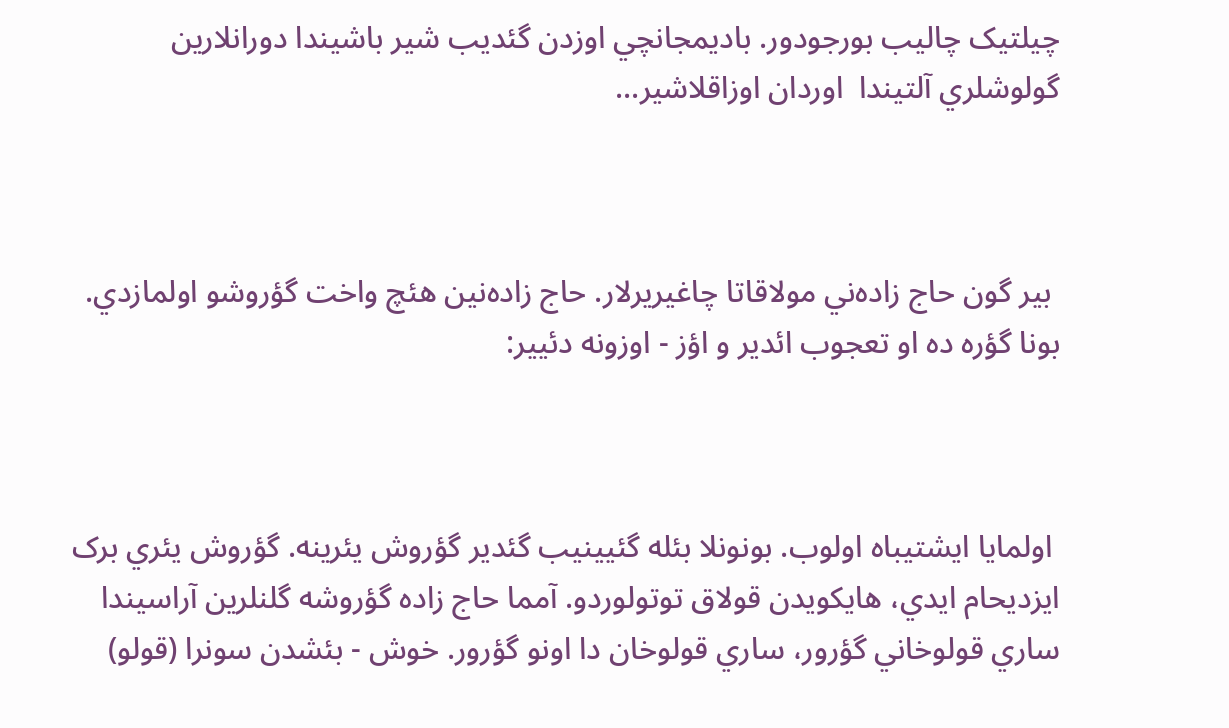چيلتيک‌ چاليب‌ بورجودور. باديمجانچي‌ اوزدن‌ گئديب‌ شير باشيندا دورانلارين‌ گولوشلري‌ آلتيندا  اوردان‌ اوزاقلاشير...



 بير گون‌ حاج زاده‌ني‌ مولاقاتا چاغيريرلار. حاج زاده‌نين‌ هئچ‌ واخت‌ گؤروشو اولمازدي‌. بونا گؤره ‌ده‌ او تعجوب‌ ائدير و اؤز - اوزونه‌ دئيير:



 اولمايا ايشتيباه‌ اولوب‌. بونونلا بئله‌ گئيينيب‌ گئدير گؤروش‌ يئرينه‌. گؤروش‌ يئري‌ برک‌ ايزديحام‌ ايدي‌، هايکويدن‌ قولاق‌ توتولوردو. آمما حاج زاده گؤروشه‌ گلنلرين‌ آراسيندا ساري‌ قولوخاني‌ گؤرور، ساري‌ قولوخان ‌دا اونو گؤرور. خوش‌ - بئشدن‌ سونرا (قولو)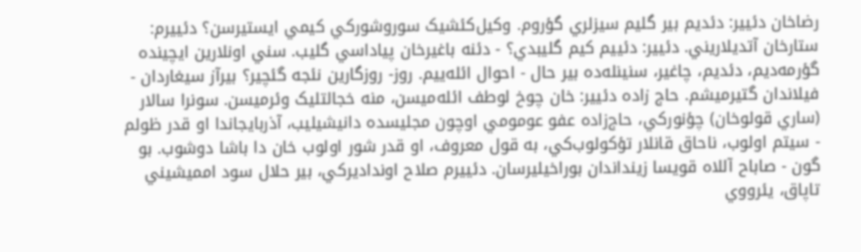رضاخان‌ دئيير: دئديم‌ بير گليم‌ سيزلري‌ گؤروم‌. وکيل‌کئشيک‌ سوروشورکي‌ کيمي‌ ايستيرسن‌؟ دئييرم‌: ستارخان‌ آتديلاريني‌. دئيير: دئييم‌ کيم‌ گليبدي‌؟ - دئنه‌ باغيرخان‌ پياداسي‌ گليب‌. سني‌ اونلارين‌ ايچينده‌ گؤرمه‌ديم‌، دئديم‌، چاغير، سنينله‌ده بير حال‌ - احوال‌ ائله‌ييم‌. روز- روزگارين‌ نئجه‌ گئچير؟ بيرآز سيغاردان‌ - فيلاندان‌ گتيرميشم‌. حاج زاده دئيير: خان‌ چوخ‌ لوطف‌ ائله‌ميسن‌، منه‌ خجالتليک‌ وئرميسن‌. سونرا سالار (ساري‌ قولو‌خان‌) چؤنورکي‌، حاج‌زاده‌ عفو عومومي‌ اوچون‌ مجليسده‌ دانيشيليب‌، آذربايجاندا او قدر ظولم‌ - سيتم‌ اولوب‌، ناحاق‌ قانلار تؤکولوب‌کي‌، به‌ قول‌ معروف‌، او قدر شور اولوب‌ خان ‌دا باشا دوشوب‌. بو گون‌ - صاباح‌ آللاه‌ قويسا زينداندان‌ بوراخيليرسان‌. دئييرم‌ صلاح‌ اونداديرکي‌، بير حلال‌ سود امميشيني‌ تاپاق‌، يئرووي‌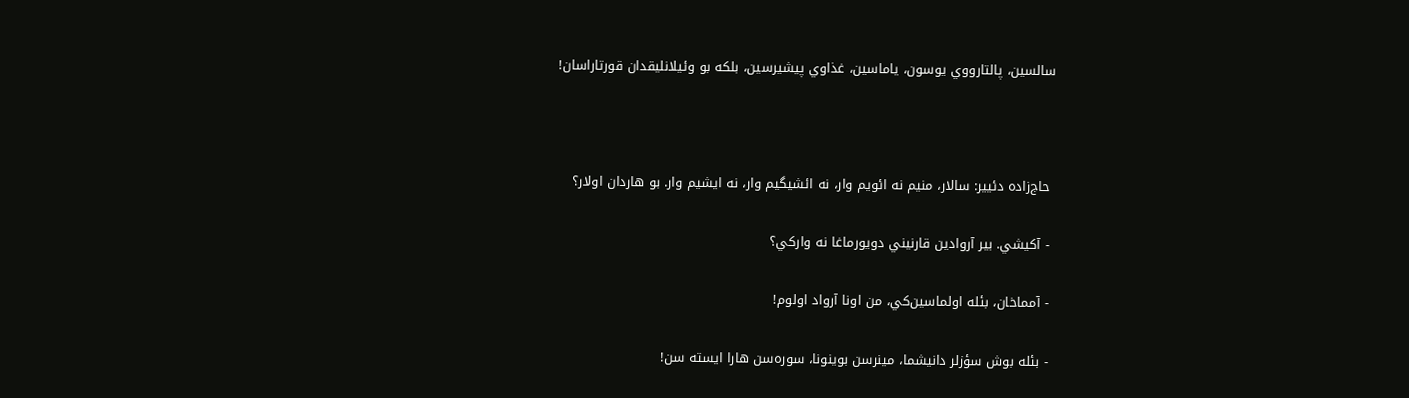سالسين‌، پالتارووي‌ يوسون‌، ياماسين‌، غذاوي‌ پيشيرسين‌، بلکه‌ بو وئيلانليقدان‌ قورتاراسان‌!



 حاج‌زاده‌ دئيير: سالار، منيم‌ نه‌ ائويم ‌وار، نه‌ ائشيگيم‌ وار، نه‌ ايشيم ‌وار. بو هاردان‌ اولار؟

 - آکيشي‌. بير آروادين‌ قارنيني‌ دويورماغا نه‌ وارکي‌؟

 - آمماخان‌، بئله‌ اولماسين‌کي‌، من‌ اونا آرواد اولوم‌!

 - بئله‌ بوش‌ سؤزلر دانيشما، مينرسن‌ بوينونا، سوره‌سن‌ هارا ايسته‌ سن‌!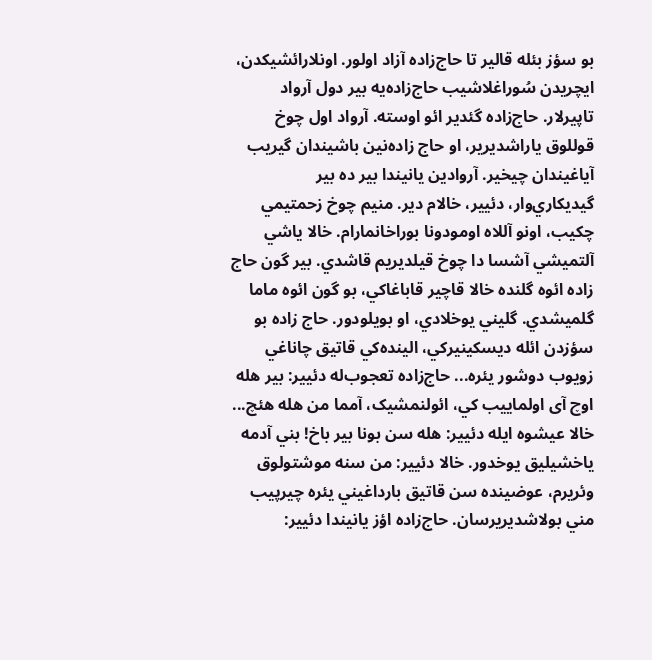بو سؤز بئله‌ قالير تا حاج‌زاده‌ آزاد اولور. اونلارائشيکدن‌، ايچريدن‌ سُوراغلاشيب‌ حاج‌زاده‌يه‌ بير دول‌ آرواد تاپيرلار. حاج‌زاده‌ گئدير ائو اوسته‌. آرواد اول‌ چوخ‌ قوللوق‌ ياراشديرير، او حاج زاده‌نين‌ باشيندان‌ گيريب‌ آياغيندان‌ چيخير. آروادين‌ يانيندا بير ده‌ بير گيديکاري‌وار، دئيير، خالام‌ دير. منيم‌ چوخ‌ زحمتيمي‌ چکيب‌، اونو آللاه‌ اومودونا بوراخانمارام‌. خالا ياشي‌ آلتميشي‌ آشسا دا چوخ‌ قيلديريم‌ قاشدي‌. بير گون‌ حاج زاده ائوه‌ گلنده‌ خالا قاچير قاباغاکي‌، بو گون‌ ائوه‌ ماما گلميشدي‌. گليني‌ يوخلادي‌، او بويلودور. حاج زاده بو سؤزدن‌ ائله‌ ديسکينيرکي‌، الينده‌کي‌ قاتيق‌ چاناغي‌ زويوب‌ دوشور يئره‌... حاج‌زاده‌ تعجوب‌له‌ دئيير: بير هله‌ اوچ‌ آى‌ اولماييب‌ کي،‌ ائولنمشيک‌، آمما من‌ هله‌ هئچ‌... خالا عيشوه‌ ايله‌ دئيير: هله‌ سن‌ بونا بير باخ‌! بني‌ آدمه‌ ياخشيليق‌ يوخدور. خالا دئيير: من‌ سنه‌ موشتولوق‌ وئريرم‌، عوضينده‌ سن‌ قاتيق‌ بارداغيني‌ يئره‌ چيرپيب‌ مني‌ بولاشديريرسان‌. حاج‌زاده‌ اؤز يانيندا دئيير: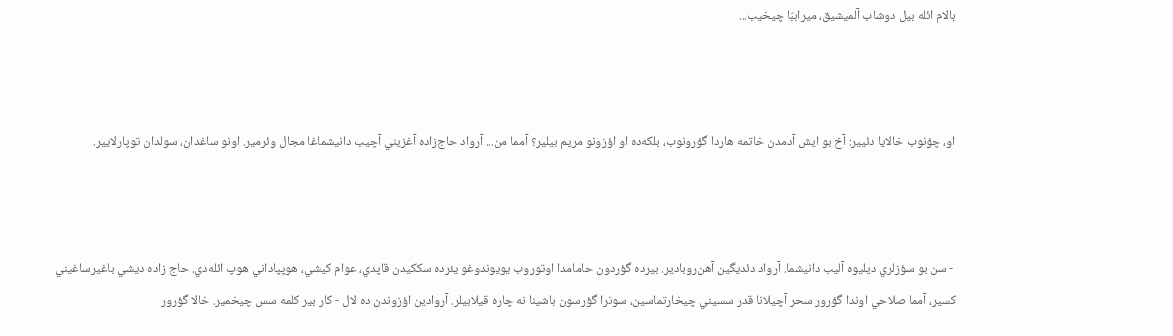بالام‌ ائله‌ بيل‌ دوشاب‌ آلميشيق‌، ميراببّا چيخيب‌...



او، چؤنوب‌ خالايا دئيير: آخ‌ بو ايش‌ آدمدن‌ خاتمه‌ هاردا گؤرونوب‌، بلکه‌ده‌ او اؤزونو مريم‌ بيلير؟ آمما من‌... آرواد حاج‌زاده‌ آغزيني‌ آچيب‌ دانيشماغا مجال‌ وئرمير. اونو ساغدان‌، سولدان‌ توپارلايير.



 - سن‌ بو سؤزلري‌ ديليوه‌ آليب‌ دانيشما. آرواد دئديگين‌ آهن‌‌روبادير. بيرده‌ گؤردون‌ حامامدا اوتوروب‌ يويوندوغو يئرده‌ سککيدن‌ قاپدي‌، عوام‌ کيشي،‌ هوپپاداني‌ هوپ‌ ائله‌دي‌. حاج زاده ديشي‌ باغيرساغيني‌ کسير، آمما صلاحي‌ اوندا گؤرور سحر آچيلانا قدر سسيني‌ چيخارتماسين‌، سونرا گؤرسون‌ باشينا نه‌ چاره‌ قيلابيلر. آروادين‌ اؤزوندن‌ ده‌ لال‌ - کار بير کلمه‌ سس‌ چيخمير. خالا گؤرور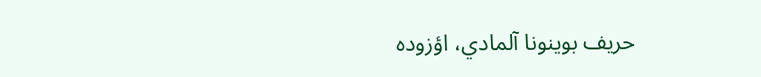حريف‌ بوينونا آلمادي‌، اؤزوده‌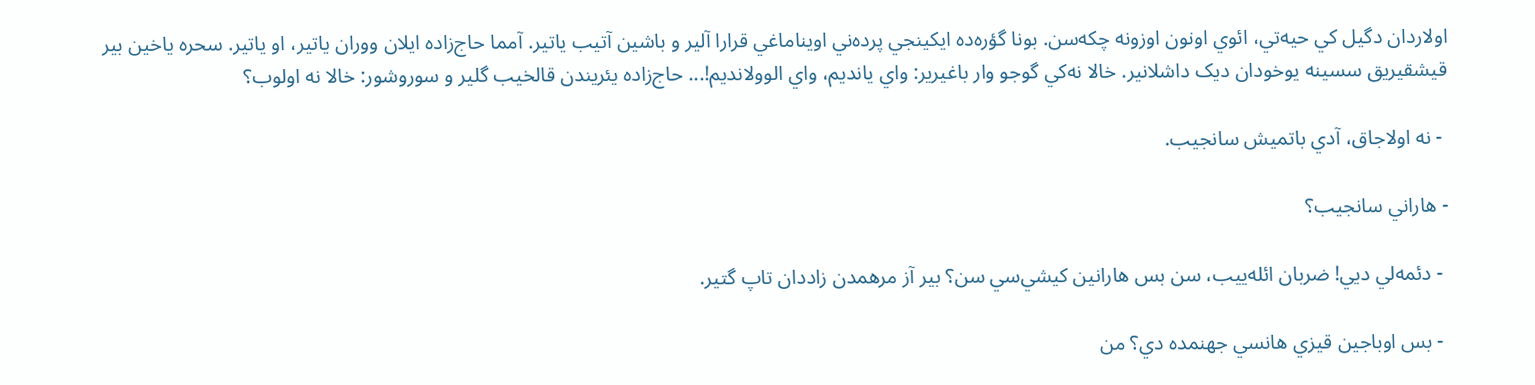اولاردان‌ دگيل ‌کي‌ حيه‌تي‌، ائوي‌ اونون‌ اوزونه‌ چکه‌سن‌. بونا گؤره‌ده‌ ايکينجي‌ پرده‌ني‌ اويناماغي‌ قرارا آلير و باشين‌ آتيب‌ ياتير. آمما حاج‌زاده‌ ايلان‌ ووران‌ ياتير، او ياتير. سحره‌ ياخين‌ بير قيشقيريق‌ سسينه‌ يوخودان‌ ديک‌ داشلانير. خالا نه‌کي‌ گوجو وار باغيرير: واي‌ يانديم‌، واي‌ الوولانديم‌!... حاج‌زاده‌ يئريندن‌ قالخيب‌ گلير و سوروشور: خالا نه‌ اولوب‌؟

 - نه‌ اولاجاق‌، آدي‌ باتميش‌ سانجيب.

- هاراني‌ سانجيب‌؟

 - دئمه‌لي‌ ديي‌! ضربان‌ ائله‌ييب‌، سن‌ بس‌ هارانين‌ کيشي‌سي‌ سن‌؟ بير آز مرهمدن‌ زاددان‌ تاپ‌ گتير.

 - بس‌ اوباجين‌ قيزي‌ هانسي‌ جهنمده‌ دي‌؟ من‌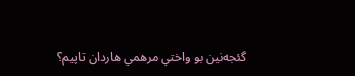گئجه‌نين‌ بو واختي‌ مرهمي‌ هاردان‌ تاپيم‌؟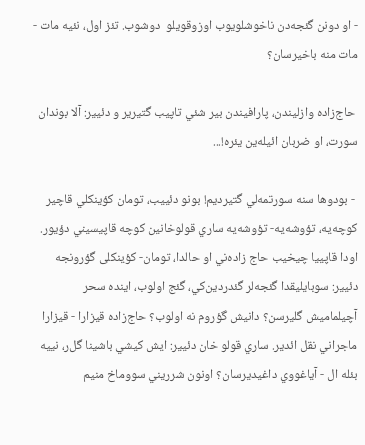- او دونن‌ گئجه‌دن‌ ناخوشلويوب‌ اوزوقويلو  دوشوب‌. تئز اول‌، نئيه‌ مات‌ - مات‌ منه‌ باخيرسان‌؟

 حاج‌زاده‌ وازليندن‌، پارافيندن‌ بير شئي‌ تاپيب‌ گتيرير و دئيير: آلا بوندان‌ سورت‌، او ضربان‌ ائيله‌ين‌ يئره‌!...

 - بودوها سنه‌ سورتمه‌لي‌ گتيرديم‌! بونو دئييب‌، تومان‌ کؤينکلي‌ قاچير کوچه‌يه‌، تؤوشه‌يه‌- تؤوشه‌يه‌ ساري‌ قولو‌خانين‌ کوچه‌ قاپيسيني‌ دؤيور. اودا قاپييا چيخيب‌ حاج زاده‌ني‌ او حالدا، تومان- کؤينکلى گؤرونجه‌ دئيير: سوبايليقدا گئجه‌لر گئدردين‌کي‌، گئج‌ اولوب‌، اينده‌ سحر آچيلماميش‌ گليرسن‌؟ دانيش‌ گؤروم‌ نه‌ اولوب‌؟ حاج‌زاده‌ قيزارا - قيزارا ماجراني‌ نقل‌ ائدير. ساري‌ قولو خان‌ دئيير: ايش‌ کيشي‌ باشينا گل‌ر، نييه‌ بئله‌ ال‌ - آياغووي‌ داغيديرسان‌؟ اونون‌ شرريني‌ سووماخ‌ منيم‌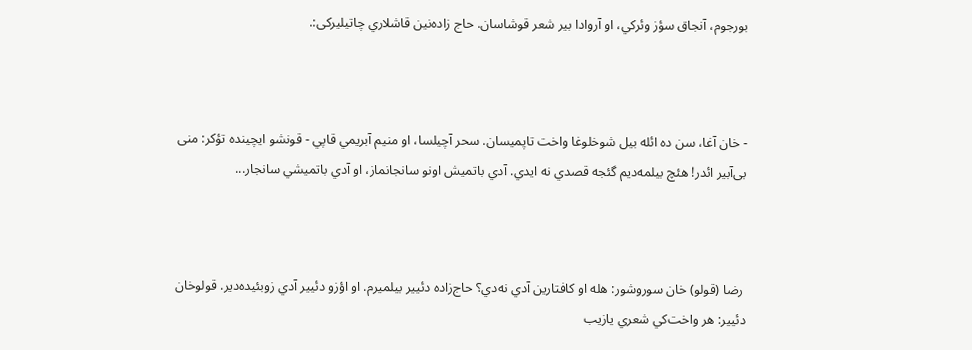بورجوم‌، آنجاق‌ سؤز وئرکي‌، او آروادا بير شعر قوشاسان‌. حاج زاده‌نين قاشلاري‌ چاتيليرکى:.



- خان آغا‌، سن ‌ده‌ ائله‌ بيل‌ شوخلوغا واخت‌ تاپميسان‌. سحر آچيلسا، او منيم‌ آبريمي‌ قاپي‌ - قونشو ايچينده‌ تؤکر: منى بى‌آبير ائدر! هئچ‌ بيلمه‌ديم‌ گئجه‌ قصدي‌ نه‌ ايدي‌. آدي‌ باتميش‌ اونو سانجانماز، او آدي‌ باتميشي‌ سانجار...



 رضا (قولو) خان‌ سوروشور: هله‌ او کافتارين‌ آدي‌ نه‌دي‌؟ حاج‌زاده‌ دئيير بيلميرم‌. او اؤزو دئيير آدي‌ زوبئيده‌دير. قولو‌خان‌ دئيير: هر واخت‌کي‌ شعري‌ يازيب‌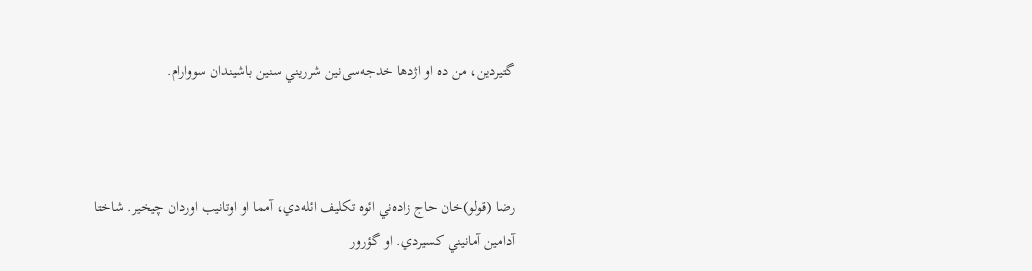گتيردين‌، من ‌ده‌ او اژدها خدجه‌سى‌نين‌ شرريني‌ سنين‌ باشيندان‌ سووارام‌.



رضا (قولو)خان حاج زاده‌ني‌ ائوه‌ تکليف‌ ائله‌دي‌، آمما او اوتانيب‌ اوردان‌ چيخير‌. شاختا آدامين‌ آمانيني‌ کسيردي‌. او گؤرور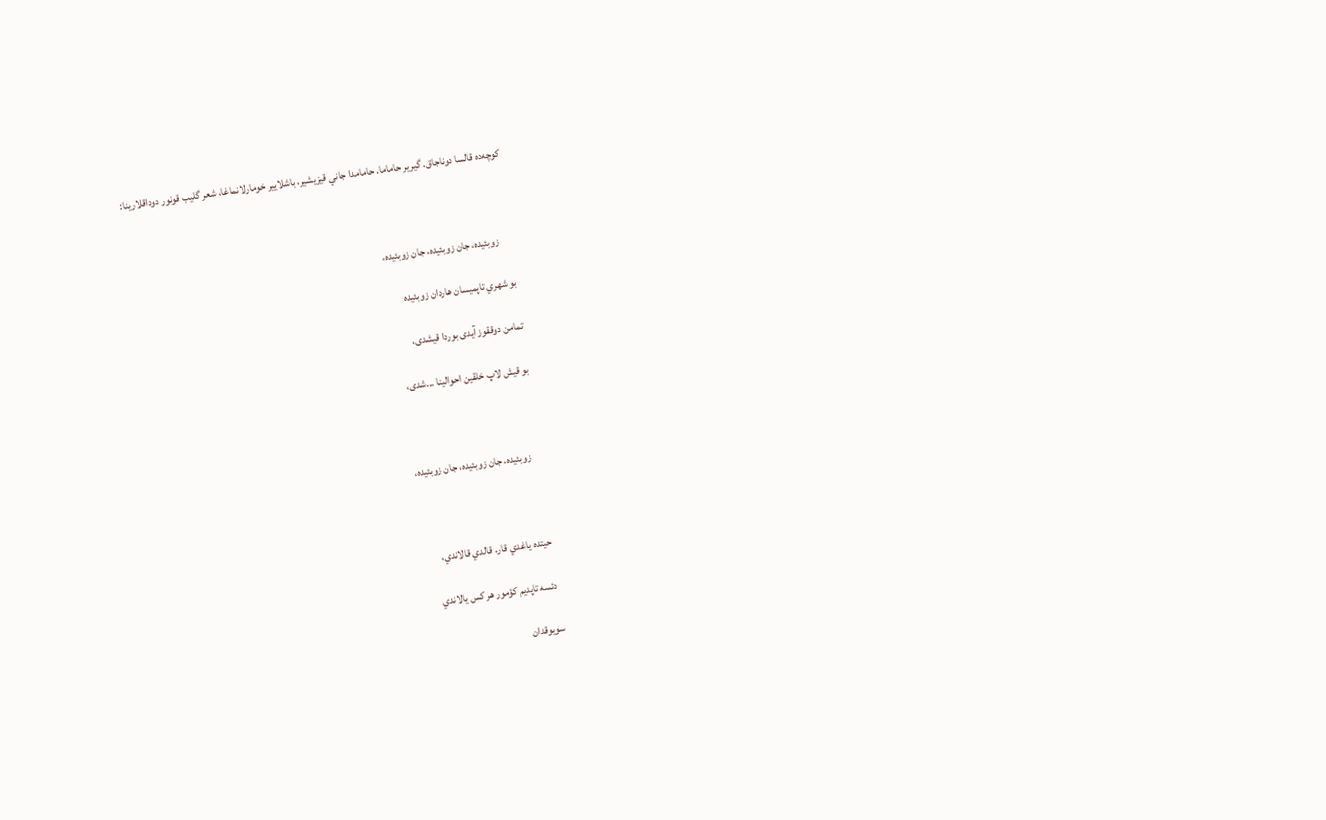کوچه‌ده‌ قالسا دوناجاق‌. گيرير حاماما. حامامدا جاني‌ قيزيشير، باشلايير خومارلانماغا، شعر گليب‌ قونور دوداقلارينا:



      زوبئيده‌، جان‌ زوبئيده‌، جان‌ زوبئيده‌،

بو شهري‌ تاپميسان‌ هاردان‌ زوبئيده‌

تمامن دوققوز آيدى بوردا قيشدى،

بو قيش لاپ خلقين احوالينا ...شدى،



     زوبئيده‌، جان‌ زوبئيده‌، جان‌ زوبئيده‌،



 حيتده‌ ياغدي‌ قار، قالدي‌ قالاندي‌،

 دئسه‌ تاپديم‌ کؤمور هر کس‌ يالاندي‌

سويوقدان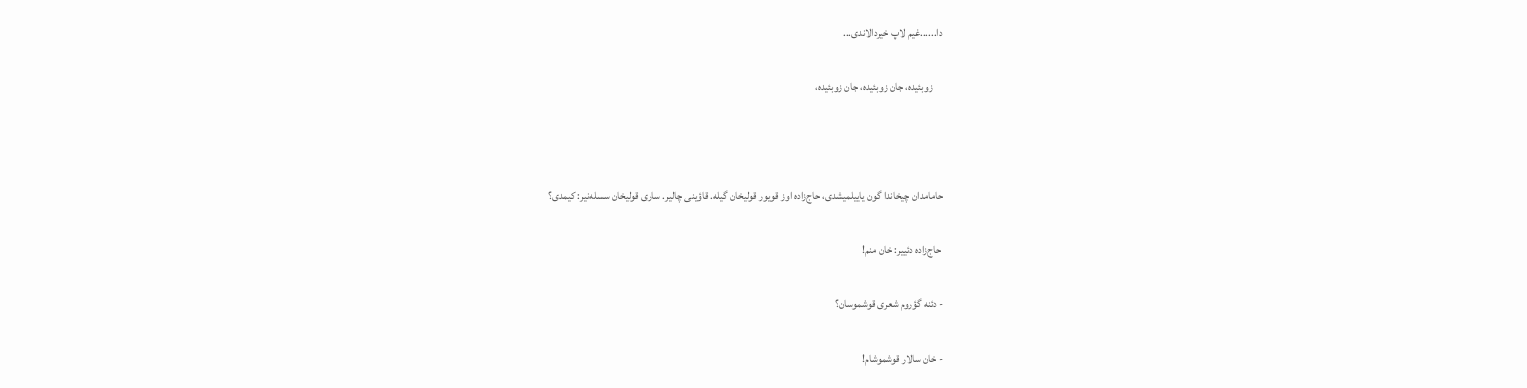دا......غيم لاپ خيردالاندى...

     زوبئيده‌، جان‌ زوبئيده‌، جان‌ زوبئيده‌،



حامامدان چيخاندا گون ياييلميشدى، حاج‌زاده اوز قويور قوليخان گيله. قاؤينى چالير. سارى قوليخان سسله‌نير: کيمدى؟

 حاج‌زاده دئيير: خان منم!

- دئنه گؤروم شعرى قوشموسان؟

- خان سالار قوشموشام!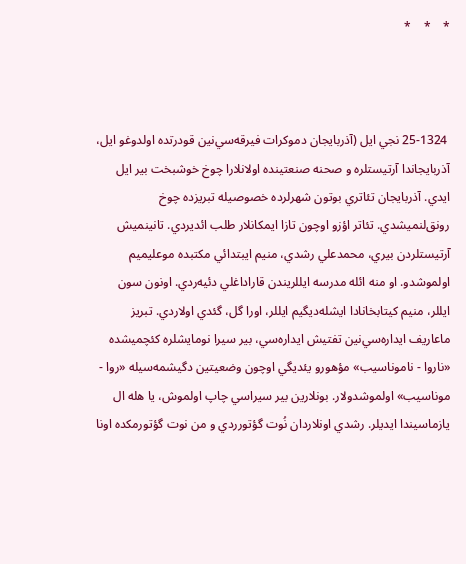*    *    *



 25-1324 نجي‌ ايل‌ (آذربايجان‌ دموکرات‌ فيرقه‌سي‌نين‌ قودرتده‌ اولدوغو ايل‌، آذربايجاندا آرتيستلره‌ و صحنه‌ صنعتينده‌ اولانلارا چوخ‌ خوشبخت‌ بير ايل‌ ايدي‌. آذربايجان‌ تئاتري‌ بوتون‌ شهرلرده‌ خصوصيله‌ تبريزده‌ چوخ‌ رونق‌لنميشدي‌. تئاتر اؤزو اوچون‌ تازا ايمکانلار طلب‌ ائديردي‌. تانينميش‌ آرتيستلردن‌ بيري‌، محمدعلي‌ رشدي‌، منيم‌ ايبتدائي‌ مکتبده‌ موعليميم‌ اولموشدو. او منه‌ ائله‌ مدرسه‌ ايللريندن‌ قاراداغلي‌ دئيه‌ردي‌. اونون‌ سون‌ ايللر، منيم‌ کيتابخانادا ايشله‌‌ديگيم‌ ايللر، اورا گل‌، گئدي‌ اولاردي‌. تبريز ماعاريف ايداره‌سي‌نين‌ تفتيش‌ ايداره‌سي‌، بير سيرا نومايشلره‌ کئچميشده‌ «ناروا - ناموناسيب‌» مؤهورو يئديگي‌ اوچون‌ وضعيتين‌ دگيشمه‌سيله‌ «روا - موناسيب‌» اولموشدولار. بونلارين‌ بير سيراسي‌ چاپ‌ اولموش‌، يا هله‌ ال‌ يازماسيندا ايديلر. رشدي‌ اونلاردان‌ نُوت‌ گؤتور‌ردي‌ و من‌ نوت‌ گؤتورمکده‌ اونا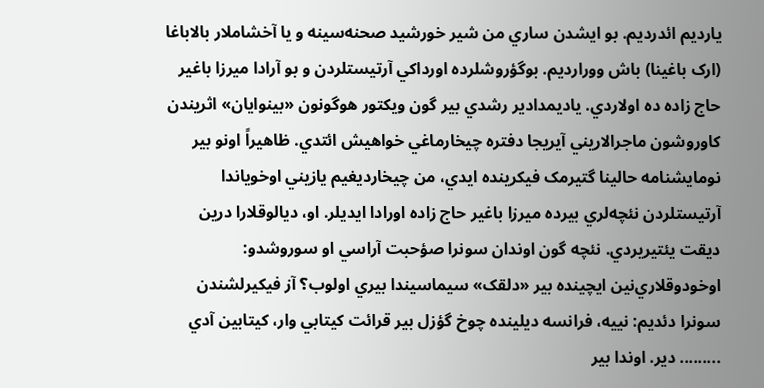يارديم‌ ائدرديم‌. بو ايشدن‌ ساري‌ من‌ شير خورشيد صحنه‌سينه‌ و يا آخشاملار بالاباغا (ارک‌ باغينا) باش‌ وورارديم‌. بوگؤروشلرده‌ اورداکي‌ آرتيستلردن‌ و بو آرادا ميرزا باغير حاج زاده ده‌ اولاردي‌. ياديمدادير رشدي‌ بير گون‌ ويکتور هوگونون‌ «بينوايان‌» اثريندن‌ کاوروشون‌ ماجرالاريني‌ آيريجا دفتره‌ چيخارماغي‌ خواهيش‌ ائتدي‌. ظاهيراً اونو بير نومايشنامه‌ حالينا گتيرمک‌ فيکرينده‌ ايدي،‌ من‌ چيخارديغيم‌ يازيني‌ اوخوياندا آرتيستلردن‌ نئچه‌لري‌ بيرده‌ ميرزا باغير حاج زاده اورادا ايديلر. او، ديالوقلارا درين‌ ديقت‌ يئتيريردي‌. نئچه‌ گون‌ اوندان‌ سونرا صؤحبت آراسي‌ او سوروشدو: اوخودوقلاري‌نين‌ ايچينده‌ بير «دلقک‌» سيماسيندا بيري‌ اولوب‌؟ آز فيکيرلشندن‌ سونرا دئديم‌: نييه‌، فرانسه‌ ديلينده‌ چوخ‌ گؤزل‌ بير قرائت‌ کيتابي‌ وار، کيتابين‌ آدي ......... دير. اوندا بير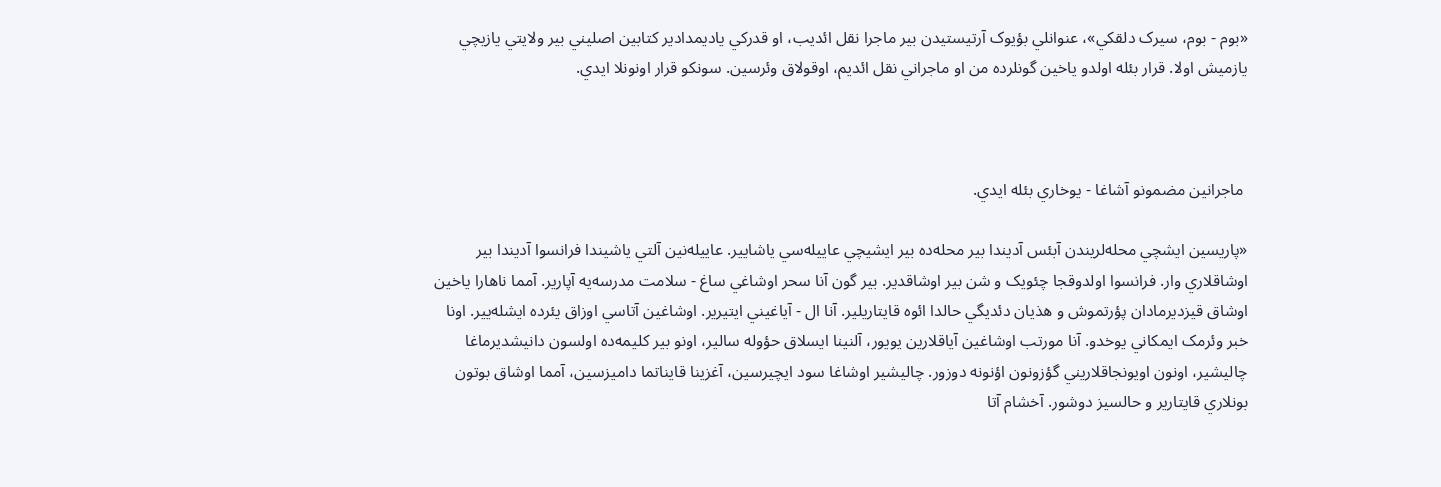«بوم‌ - بوم‌، سيرک‌ دلقکي»، عنوانلي‌ بؤيوک‌ آرتيستيدن‌ بير ماجرا نقل‌ ائديب‌، او قدرکي‌ ياديمدادير کتابين‌ اصليني‌ بير ولايتي‌ يازيچي‌ يازميش‌ اولا. قرار بئله‌ اولدو ياخين‌ گونلرده‌ من‌ او ماجراني‌ نقل‌ ائديم، اوقولاق‌ وئرسين‌. سونکو قرار اونونلا ايدي‌.



 ماجرانين‌ مضمونو آشاغا - يوخاري‌ بئله‌ ايدي‌.

«پاريسين‌ ايشچي‌ محله‌لريندن‌ آبئس‌ آديندا بير محله‌ده‌ بير ايشيچي‌ عاييله‌سي‌ ياشايير. عاييله‌نين‌ آلتي‌ ياشيندا فرانسوا آديندا بير اوشاقلاري‌ وار. فرانسوا اولدوقجا چئويک‌ و شن‌ بير اوشاقدير. بير گون‌ آنا سحر اوشاغي‌ ساغ‌ - سلامت‌ مدرسه‌يه‌ آپارير. آمما ناهارا ياخين‌ اوشاق‌ قيزديرمادان‌ پؤرتموش‌ و هذيان‌ دئديگي‌ حالدا ائوه‌ قايتاريلير. آنا ال‌ - آياغيني‌ ايتيرير. اوشاغين‌ آتاسي‌ اوزاق‌ يئرده‌ ايشله‌يير. اونا خبر وئرمک‌ ايمکاني‌ يوخدو. آنا مورتب‌ اوشاغين‌ آياقلارين‌ يويور، آلنينا ايسلاق‌ حؤوله‌ سالير، اونو بير کليمه‌ده‌ اولسون‌ دانيشديرماغا چاليشير، اونون‌ اويونجاقلاريني‌ گؤزونون‌ اؤنونه‌ دوزور. چاليشير اوشاغا سود ايچيرسين‌، آغزينا قايناتما داميزسين‌، آمما اوشاق‌ بوتون‌ بونلاري‌ قايتارير و حالسيز دوشور. آخشام‌ آتا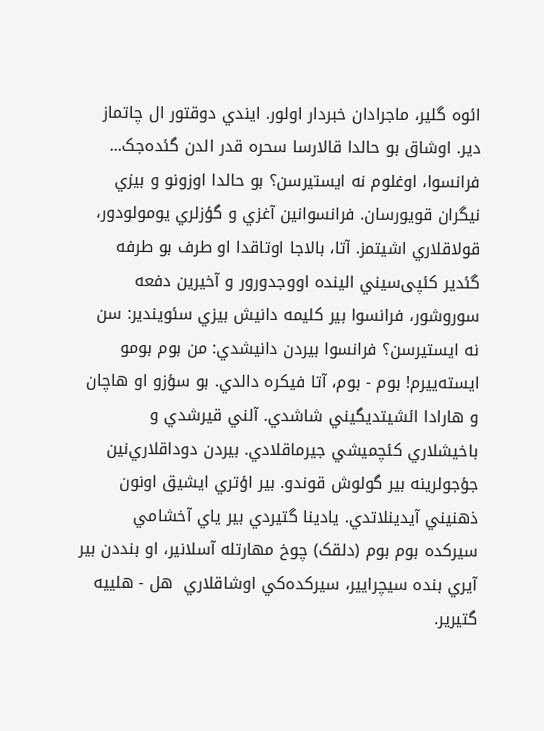ائوه‌ گلير، ماجرادان‌ خبردار اولور. ايندي‌ دوقتور ال‌ چاتماز دير. اوشاق‌ بو حالدا قالارسا سحره‌ قدر الدن‌ گئده‌جک‌... فرانسوا، اوغلوم‌ نه‌ ايستيرسن‌؟ بو حالدا اوزونو و بيزي‌ نيگران‌ قويورسان‌. فرانسوانين‌ آغزي‌ و گؤزلري‌ يومولودور، قولاقلاري‌ اشيتمز. آتا، بالاجا اوتاقدا او طرف‌ بو طرفه‌ گئدير کئپى‌سيني‌ الينده‌ اووجدورور و آخيرين‌ دفعه‌ سوروشور، فرانسوا بير کليمه‌ دانيش‌ بيزي‌ سئويندير: سن‌ نه‌ ايستيرسن‌؟ فرانسوا بيردن‌ دانيشدي‌: من‌ بوم‌ بومو ايسته‌ييرم‌! بوم‌ - بوم‌، آتا فيکره‌ دالدي‌. بو سؤزو او هاچان‌ و هارادا ائشيتديگيني‌ شاشدي‌. آلني‌ قيرشدي‌ و باخيشلاري‌ کئچميشي‌ جيرماقلادي‌. بيردن‌ دوداقلاري‌نين‌ جؤجولرينه‌ بير گولوش‌ قوندو. بير اؤتري‌ ايشيق‌ اونون‌ ذهنيني‌ آيدينلاتدي‌. يادينا گتيردي‌ بير ياي‌ آخشامي‌ سيرکده‌ بوم‌ بوم‌ (دلقک‌) چوخ‌ مهارتله‌ آسلانير، او بنددن‌ بير آيري‌ بنده‌ سيچرايير، سيرکده‌کي‌ اوشاقلاري‌  هل‌ - هلييه‌ گتيرير.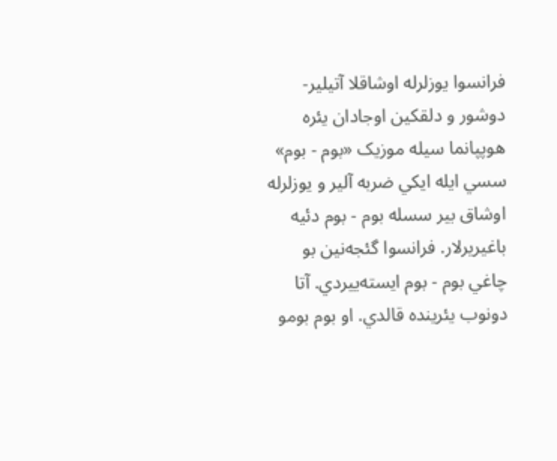فرانسوا يوزلرله‌ اوشاقلا آتيلير- دوشور و دلقکين‌ اوجادان‌ يئره‌ هوپپانما سيله‌ موزيک‌ «بوم‌ - بوم‌» سسي‌ ايله‌ ايکي‌ ضربه‌ آلير و يوزلرله‌ اوشاق‌ بير سسله‌ بوم‌ - بوم‌ دئيه‌ باغيريرلار. فرانسوا گئجه‌نين‌ بو چاغي‌ بوم‌ - بوم‌ ايسته‌ييردي‌. آتا دونوب‌ يئرينده‌ قالدي‌. او بوم‌ بومو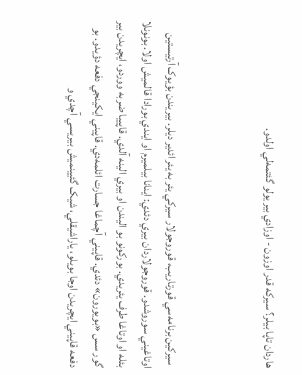هاردان‌ تاپا بيلر؟ سيرکه‌ قدر اوزون‌ - اوزادي‌ بير يولو گئتمه‌لي‌ اولدو.



 سيرکين‌ برنامه‌سي‌ قورتاريب‌، قوروجولار سيرکي‌ يئر به‌ يئر ائدير ديلر. بيريندن‌ بؤيوک‌ آرتيستين‌ اوتاغيني‌ سوروشدو. قوروجولاردان‌ بيري‌ دئدي‌: اينانا بيلميرم‌ او ايندي‌ بورادا قالميش‌ اولا. بونونلا بئله‌ او اوتاغا طرف‌ يئريدي‌. بورکونو بو اليندن‌ او بيري‌ الينه‌ آلدي‌. قاپييا ضربه‌ ووردو، ايچريدن‌ بير گور سس‌ «بويورون‌» دئدي‌. قاپيني‌ آچماغا جسارت‌ ائلمه‌دي‌. قاپيني‌ ايکينجي‌ دفعه‌ دؤيدو. بو دفعه‌ قاپيني‌ ايچريدن‌ اوجا بويلو، ياراشيقلي‌، شيک‌ گئيينميش‌ بيريسي‌ آچدي‌ و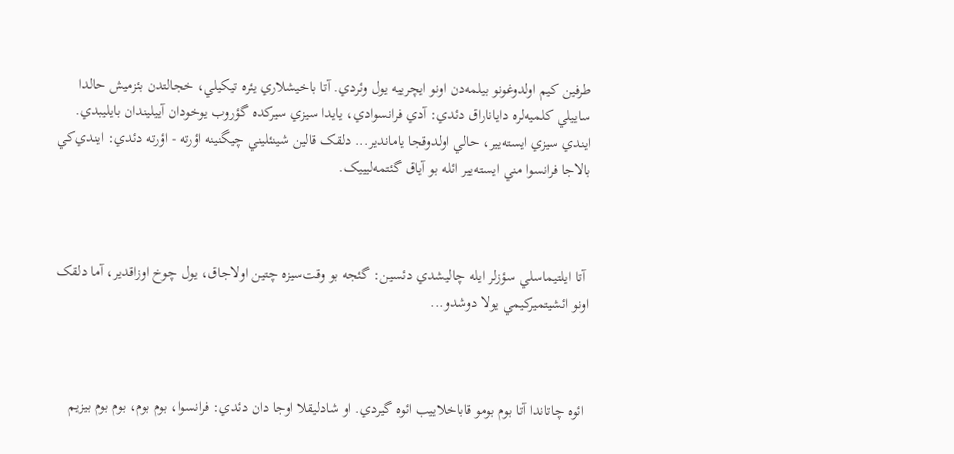طرفين‌ کيم‌ اولدوغونو بيلمه‌دن‌ اونو ايچرييه‌ يول‌ وئردي‌. آتا باخيشلاري‌ يئره‌ تيکيلي‌، خجالتدن‌ بئز‌ميش‌ حالدا ساييلي‌ کلميه‌لره‌ داياناراق‌ دئدي‌: آدي‌ فرانسوادي‌، يايدا سيزي‌ سيرکده‌ گؤروب‌ يوخودان‌ آييليندان‌ بايليبدي‌. ايندي‌ سيزي‌ ايسته‌يير، حالي‌ اولدوقجا ياماندير... دلقک‌ قالين‌ شينئليني‌ چيگنينه‌ اؤرته‌ - اؤرته‌ دئدي‌: ايندي‌کي‌ بالاجا فرانسوا مني‌ ايسته‌يير ائله‌ بو آياق‌ گئتمه‌ليييک‌.



 آتا ايلتيماسلي‌ سؤزلر ايله‌ چاليشدي‌ دئسين‌: گئجه‌ بو وقت‌سيزه‌ چتين‌ اولاجاق‌، يول‌ چوخ‌ اوزاقدير، آما دلقک‌ اونو ائشيتميرکيمي‌ يولا دوشدو...



 ائوه‌ چاتاندا آتا بوم‌ بومو قاباخلاييب‌ ائوه‌ گيردي‌. او شادليقلا اوجا دان‌ دئدي‌: فرانسوا، بوم‌ بوم‌، بوم‌ بوم‌ بيزيم‌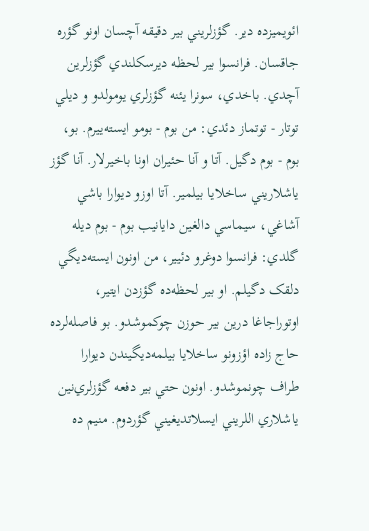ائويميزده‌ دير. گؤزلريني‌ بير دقيقه‌ آچسان‌ اونو گؤره‌ جاقسان‌. فرانسوا بير لحظه‌ ديرسکلندي‌ گؤزلرين‌ آچدي‌. باخدي‌، سونرا يئنه‌ گؤزلري‌ يومولدو و ديلي‌ توتار - توتماز دئدي‌: من‌ بوم‌ - بومو ايسته‌ييرم‌. بو، بوم‌ - بوم‌ دگيل‌. آتا و آنا حئيران‌ اونا باخيرلار. آنا گؤز ياشلاريني‌ ساخلايا بيلمير. آتا اوزو ديوارا باشي‌ آشاغي‌، سيماسي‌ دالغين‌ دايانيب‌ بوم‌ - بوم‌ ديله‌ گلدي‌: فرانسوا دوغرو دئيير، من‌ اونون‌ ايسته‌ديگي‌ دلقک‌ دگيلم‌. او بير لحظه‌ده‌ گؤزدن‌ ايتير، اوتوراجاغا درين‌ بير حوزن‌ چوکموشدو. بو فاصله‌لرده‌ حاج زاده اؤزونو ساخلايا بيلمه‌ديگيندن‌ ديوارا طراف‌ چونموشدو. اونون‌ حتي‌ بير دفعه‌ گؤزلري‌نين‌ ياشلاري‌ اللريني‌ ايسلاتديغيني‌ گؤردوم‌. منيم ‌ده‌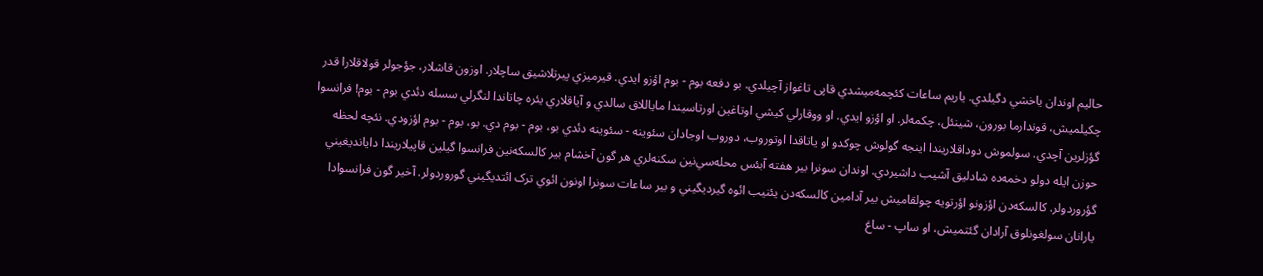حاليم‌ اوندان‌ ياخشي‌ دگيلدي‌. ياريم‌ ساعات‌ کئچمه‌ميشدي‌ قاپى‌ تاغواز آچيلدي‌. بو دفعه‌ بوم‌ - بوم‌ اؤزو ايدي. قيرميزي‌ پيرتلاشيق‌ ساچلار. اوزون‌ قاشلار، جؤجولر قولاقلارا قدر چکيلميش‌، قوندارما بورون‌، شينئل‌، چکمه‌لر. او اؤزو ايدي‌. او ووقارلي‌ کيشي‌ اوتاغين‌ اورتاسيندا ماياللاق‌ سالدي‌ و آياقلاري‌ يئره‌ چاتاندا لنگرلي‌ سسله‌ دئدي‌ بوم‌ - بوم‌! فرانسوا گؤزلرين‌ آچدي‌. سولموش‌ دوداقلاريندا اينجه‌ گولوش‌ چوکدو او ياتاقدا اوتوروب‌، دوروب‌ اوجادان‌ سئوينه‌ - سئوينه‌ دئدي‌ بو، بوم‌ - بوم‌ دي‌. بو، بوم‌ - بوم‌ اؤزودي‌. نئچه‌ لحظه‌ حوزن‌ ايله‌ دولو دخمه‌ده‌ شادليق‌ آشيب‌ داشيردي‌. اوندان‌ سونرا بير هفته‌ آبئس‌ محله‌سي‌نين‌ سکنه‌لري‌ هر گون‌ آخشام‌ بير کالسکه‌نين‌ فرانسوا گيلين‌ قاپيلاريندا دايانديغيني‌ گؤروردولر. کالسکه‌دن‌ اؤزونو اؤرتويه‌ چولقاميش‌ بير آدامين‌ کالسکه‌دن‌ يئنيب‌ ائوه‌ گيرديگيني‌ و بير ساعات‌ سونرا اونون‌ ائوي‌ ترک‌ ائتديگيني‌ گوروردولر. آخير گون‌ فرانسوادا يارانان‌ سولغونلوق‌ آرادان‌ گئتميش‌، او ساپ‌ - ساغ‌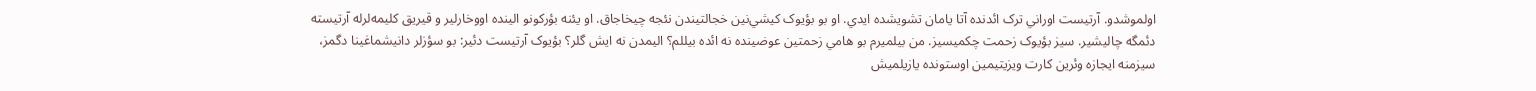اولموشدو. آرتيست‌ اوراني‌ ترک‌ ائدنده‌ آتا يامان‌ تشويشده‌ ايدي‌. او بو بؤيوک‌ کيشي‌نين‌ خجالتيندن‌ نئجه‌ چيخاجاق. او يئنه‌ بؤرکونو الينده‌ اووخارلير و قيريق‌ کليمه‌لرله‌ آرتيسته‌ دئمگه‌ چاليشير. سيز بؤيوک‌ زحمت‌ چکميسيز. من‌ بيلميرم‌ بو هامي‌ زحمتين‌ عوضينده‌ نه‌ ائده‌ بيللم‌؟ اليمدن‌ نه ايش گلر؟ بؤيوک‌ آرتيست‌ دئير: بو سؤزلر دانيشماغينا دگمز، سيزمنه‌ ايجازه‌ وئرين‌ کارت‌ ويزيتيمين‌ اوستونده‌ يازيلميش‌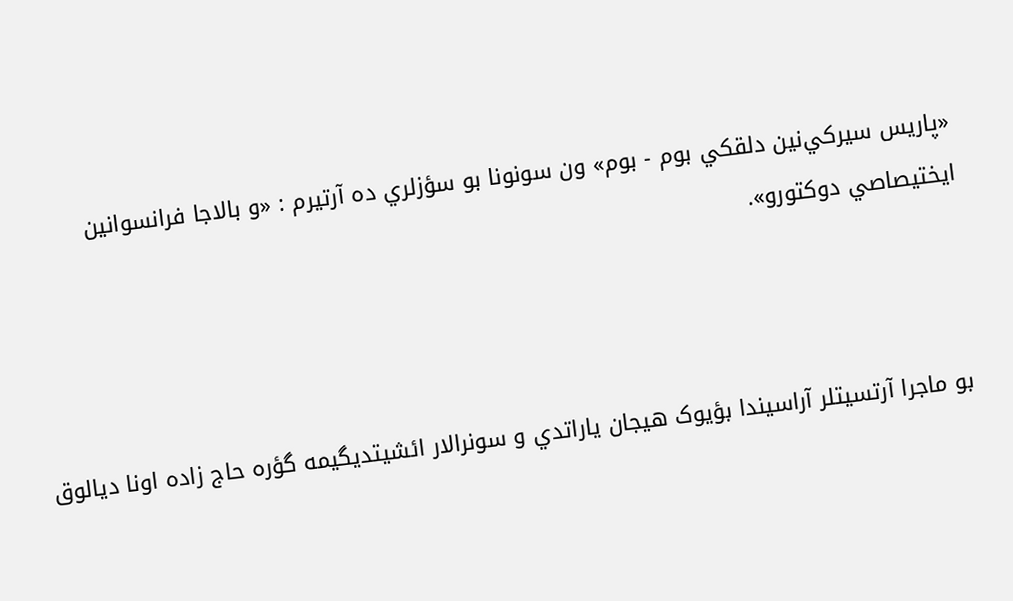«پاريس‌ سيرکي‌نين‌ دلقکي‌ بوم‌ - بوم‌» ون‌ سونونا بو سؤزلري‌ ده‌ آرتيرم‌ : «و بالاجا فرانسوانين‌ ايختيصاصي‌ دوکتورو».



 بو ماجرا آرتسيتلر آراسيندا بؤيوک‌ هيجان‌ ياراتدي‌ و سونرالار ائشيتديگيمه‌ گؤره‌ حاج زاده اونا ديالوق‌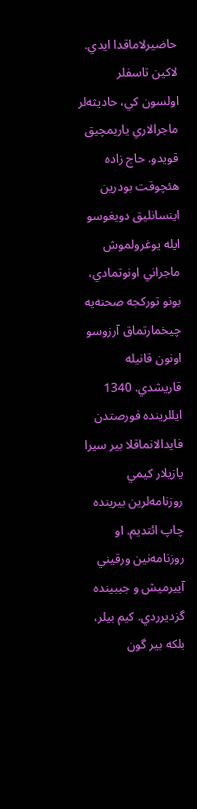حاضيرلاماقدا ايدي‌. لاکين‌ تاسفلر اولسون ‌کي،‌ حاديثه‌لر ماجرالاري‌ ياريمچيق‌ قويدو. حاج زاده هئچوقت‌ بودرين‌ اينسانليق‌ دويغوسو ايله يوغرولموش‌ ماجراني‌ اونوتمادي‌، بونو تورکجه‌ صحنه‌يه‌ چيخمارتماق‌ آرزوسو اونون‌ قانيله‌ قاريشدي‌. 1340 ايللرينده‌ فورصتدن‌ فايدالانماقلا بير سيرا يازيلار کيمي‌ روزنامه‌لرين‌ بيرينده‌ چاپ‌ ائتديم‌. او روزنامه‌نين‌ ورقيني‌ آييرميش‌ و جيبينده‌ گزدير‌ردي‌. کيم‌ بيلر، بلکه‌ بير گون‌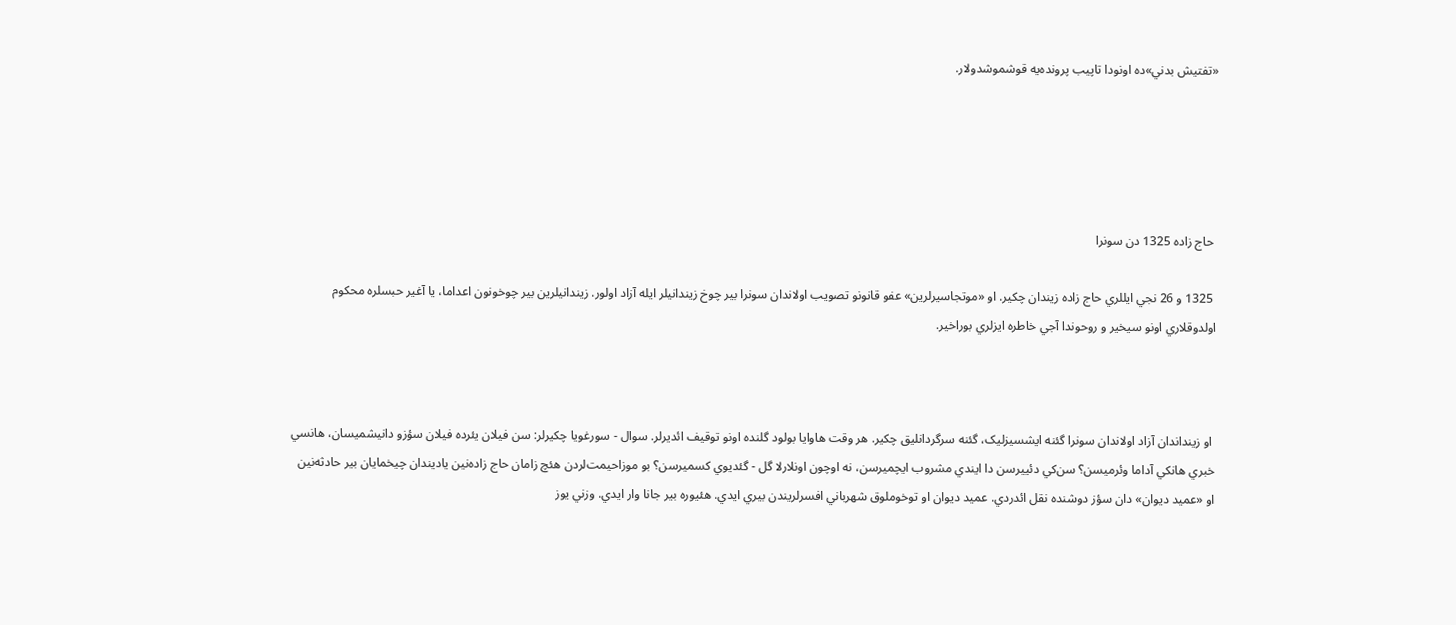«تفتيش‌ بدني‌»ده‌ اونودا تاپيب‌ پرونده‌يه‌ قوشموشدولار.





 حاج زاده 1325 دن‌ سونرا

 1325 و 26 نجي‌ ايللري‌ حاج زاده زيندان‌ چکير. او «موتجاسيرلرين‌» عفو قانونو تصويب‌ اولاندان‌ سونرا بير چوخ‌ زيندانيلر ايله‌ آزاد اولور. زيندانيلرين‌ بير چوخونون‌ اعداما، يا آغير حبسلره‌ محکوم‌ اولدوقلاري‌ اونو سيخير و روحوندا آجي‌ خاطره‌ ايزلري‌ بوراخير.



 او زينداندان‌ آزاد اولاندان‌ سونرا گئنه‌ ايشسيزليک‌، گئنه‌ سرگردانليق‌ چکير. هر وقت‌ هاوايا بولود گلنده‌ اونو توقيف‌ ائديرلر. سوال‌ - سورغويا چکيرلر: سن‌ فيلان‌ يئرده‌ فيلان‌ سؤزو دانيشميسان‌، هانسي‌ خبري‌ هانکي‌ آداما وئرميسن‌؟ سن‌کي‌ دئييرسن‌ دا ايندي‌ مشروب‌ ايچميرسن‌، نه‌ اوچون‌ اونلارلا گل‌ - گئديوي‌ کسميرسن‌؟ بو موزاحيمت‌لردن‌ هئچ‌ زامان‌ حاج زاده‌نين‌ ياديندان‌ چيخمايان‌ بير حادثه‌نين‌ او «عميد ديوان‌» دان‌ سؤز دوشنده‌ نقل‌ ائدردي‌. عميد ديوان‌ او توخوملوق‌ شهرباني‌ افسرلريندن‌ بيري‌ ايدي‌. هئيوره‌‌ بير جانا وار ايدي‌. وزني‌ يوز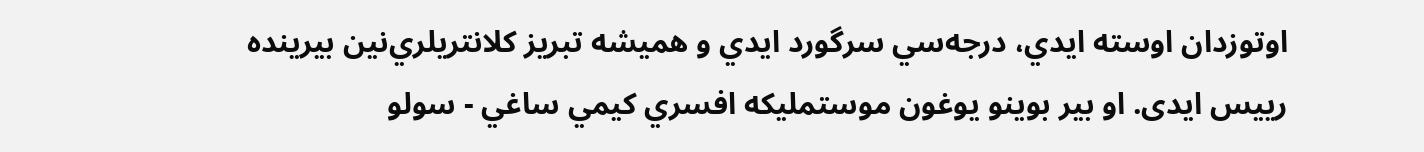اوتوزدان‌ اوسته‌ ايدي‌، درجه‌سي‌ سرگورد ايدي‌ و هميشه‌ تبريز کلانتريلري‌نين‌ بيرينده‌ رييس ايدى. او بير بوينو يوغون‌ موستمليکه‌ افسري‌ کيمي‌ ساغي‌ - سولو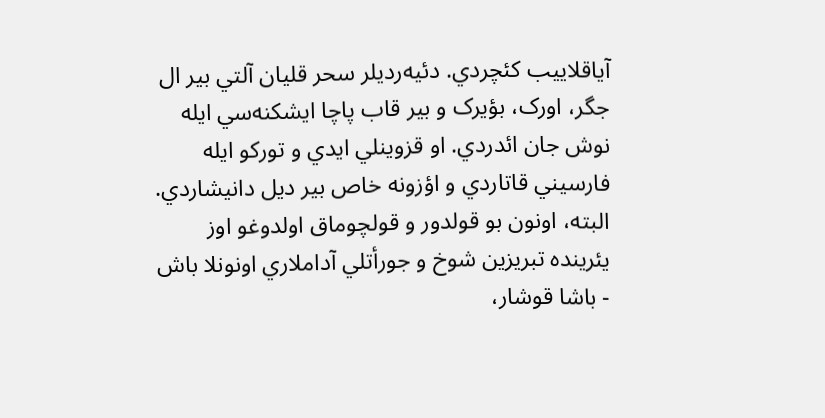آياقلاييب‌ کئچردي‌. دئيه‌رديلر سحر قليان‌ آلتي‌ بير ال‌ جگر، اورک‌، بؤيرک‌ و بير قاب‌ پاچا ايشکنه‌سي‌ ايله‌ نوش‌ جان‌ ائدردي‌. او قزوينلي‌ ايدي‌ و تورکو ايله‌ فارسيني‌ قاتاردي‌ و اؤزونه‌ خاص‌ بير ديل‌ دانيشاردي‌. البته‌، اونون‌ بو قولدور و قولچوماق‌ اولدوغو اوز يئرينده‌ تبريزين‌ شوخ‌ و جورأتلي‌ آداملاري‌ اونونلا باش‌ - باشا قوشار،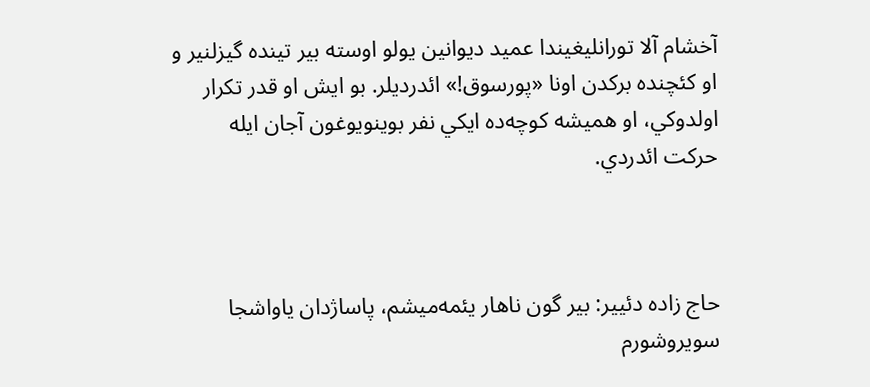آخشام‌ آلا تورانليغيندا عميد ديوانين‌ يولو اوسته‌ بير تينده‌ گيزلنير و او کئچنده‌ برکدن‌ اونا «پورسوق‌!» ائدرديلر. بو ايش‌ او قدر تکرار اولدوکي‌، او هميشه‌ کوچه‌ده‌ ايکي‌ نفر بوينويوغون‌ آجان‌ ايله‌ حرکت‌ ائدردي‌.



حاج زاده دئيير: بير گون‌ ناهار يئمه‌ميشم‌، پاساژدان‌ ياواشجا سويروشورم‌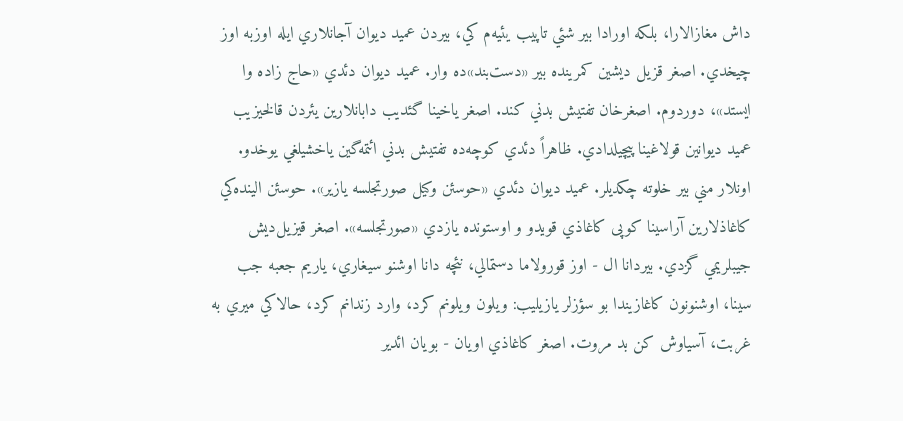داش‌ مغازالارا، بلکه‌ اورادا بير شئي‌ تاپيب‌ يئيه‌م ‌کي‌، بيردن‌ عميد ديوان‌ آجانلاري‌ ايله‌ اوزبه‌ اوز چيخدي‌. اصغر قزيل‌ ديشين‌ کمرينده‌ بير «دست‌بند»ده‌ وار. عميد ديوان‌ دئدي‌ «حاج زاده وا ايستد»، دوردوم‌. اصغرخان‌ تفتيش‌ بدني‌ کند. اصغر ياخينا گئديب‌ دابانلارين‌ يئردن‌ قالخيزيب‌ عميد ديوانين‌ قولاغينا پيچيلدادي‌. ظاهراً دئدي‌ کوچه‌ده‌ تفتيش‌ بدني‌ ائتمه‌گين‌ ياخشيلغي‌ يوخدو. اونلار مني‌ بير خلوته‌ چکديلر. عميد ديوان‌ دئدي‌ «حوسئن وکيل‌ صورتجلسه‌ يازير». حوسئن الينده‌کي‌ کاغاذلارين‌ آراسينا کوپى‌ کاغاذي‌ قويدو و اوستونده‌ يازدي‌ «صورتجلسه‌». اصغر قيزيل‌ديش‌ جيبلريمي‌ گزدي‌. بيردانا ال‌ - اوز قورولاما دستمالي‌، نئچه‌ دانا اوشنو سيغاري‌، ياريم‌ جعبه‌ جب‌ سينا، اوشنونون‌ کاغازيندا بو سؤزلر يازيليب‌: ويلون‌ ويلونم‌ کرد، وارد زندانم‌ کرد، حالاکي‌ ميري‌ به‌ غربت‌، آسياوش‌ کن‌ بد مروت‌. اصغر کاغاذي‌ اويان‌ - بويان‌ ائدير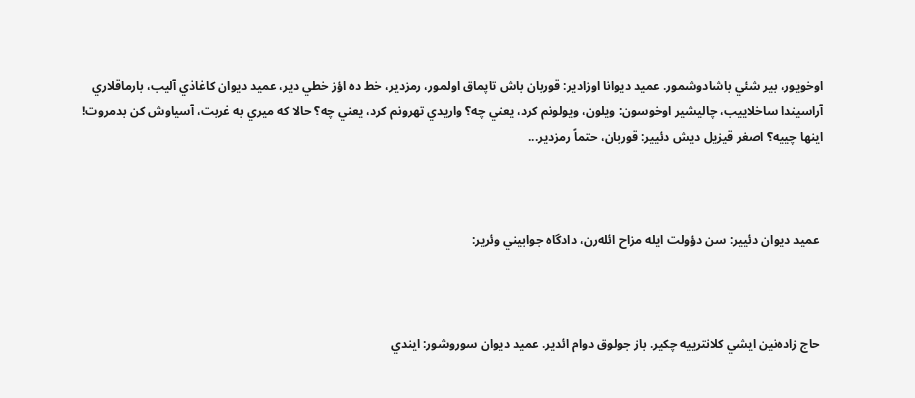اوخويور، بير شئي‌ باشادوشمور. عميد ديوانا اوزادير: قوربان‌ باش‌ تاپماق‌ اولمور، رمزدير، خط‌ ده‌ اؤز خطي‌ دير، عميد ديوان‌ کاغاذي‌ آليب‌، بارماقلاري‌ آراسيندا ساخلاييب‌، چاليشير اوخوسون‌: ويلون‌، ويولونم‌ کرد، يعني‌ چه‌؟ واريدي‌ تهرونم‌ کرد، يعني‌ چه‌؟ حالا که‌ ميري‌ به‌ غربت‌، آسياوش‌ کن‌ بدمروت‌! اينها چييه‌؟ اصغر قيزيل‌ ديش‌ دئيير: قوربان‌، حتماً رمزدير...



 عميد ديوان‌ دئيير: سن‌ دؤولت‌ ايله‌ مزاح‌ ائله‌رن‌، دادگاه‌ جوابيني‌ وئرير:



 حاج زاده‌نين‌ ايشي‌ کلانترييه‌ چکير. باز جولوق‌ دوام‌ ائدير. عميد ديوان‌ سوروشور: ايندي‌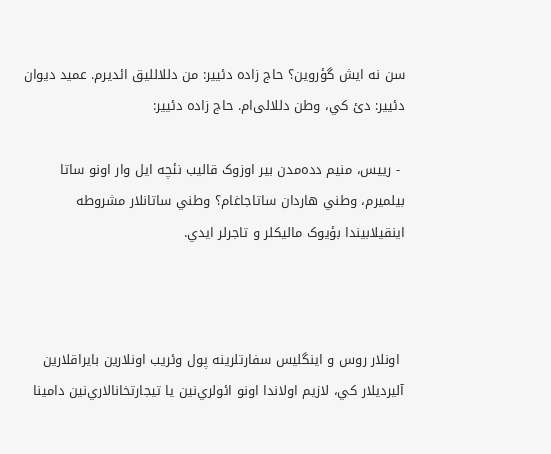سن‌ نه‌ ايش‌ گؤروين‌؟ حاج زاده دئيير: من‌ دللالليق‌ ائديرم‌. عميد ديوان‌ دئيير: دئ ‌کي‌، وطن‌ دللالى‌ام‌. حاج زاده دئيير:

 - رييس، منيم‌ دده‌‌مدن‌ بير اوزوک‌ قاليب‌ نئچه‌ ايل‌ وار اونو ساتا بيلميرم‌، وطني‌ هاردان‌ ساتاجاغام‌؟ وطني‌ ساتانلار مشروطه‌ اينقيلابيندا بؤيوک‌ ماليکلر و تاجرلر ايدي‌.



 اونلار روس‌ و اينگليس‌ سفارتلرينه‌ پول‌ وئريب‌ اونلارين‌ بايراقلارين‌ آليرديلار کي،‌ لازيم‌ اولاندا اونو ائولري‌نين‌ يا تيجارتخانالاري‌نين‌ دامينا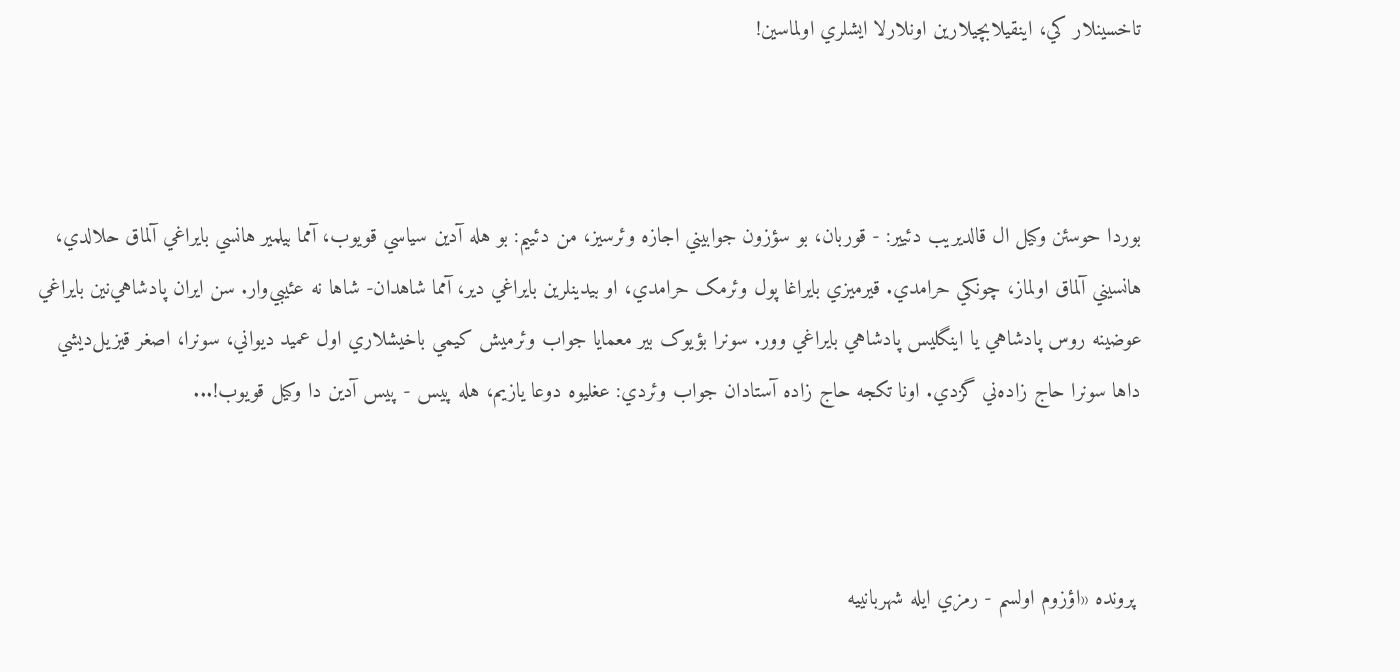تاخسينلار کي‌، اينقيلابچيلارين‌ اونلارلا ايشلري‌ اولماسين‌!



بوردا حوسئن وکيل‌ ال‌ قالديريب‌ دئيير: - قوربان‌، بو سؤزون‌ جوابيني‌ اجازه‌ وئرسيز، من‌ دئييم‌: بو هله‌ آدين‌ سياسي‌ قويوب‌، آمما بيلمير هانسي‌ بايراغي‌ آلماق‌ حلالدي‌، هانسيني‌ آلماق‌ اولماز، چونکي‌ حرامدي‌. قيرميزي‌ بايراغا پول‌ وئرمک‌ حرامدي‌، او بيدينلرين‌ بايراغي‌ دير، آمما شاهدان‌- شاها نه‌ عئيبي‌وار. سن‌ ايران‌ پادشاهي‌نين‌ بايراغي‌ عوضينه‌ روس‌ پادشاهي‌ يا اينگليس‌ پادشاهي‌ بايراغي‌ وور. سونرا بؤيوک‌ بير معمايا جواب‌ وئرميش‌ کيمي‌ باخيشلاري‌ اول‌ عميد ديواني‌، سونرا، اصغر قيزيل‌ديشي‌ داها سونرا حاج زاده‌ني‌ گزدي‌. اونا تکجه‌ حاج زاده آستادان‌ جواب‌ وئردي‌: عغليوه‌ دوعا يازيم‌، هله‌ پيس‌ - پيس‌ آدين ‌دا وکيل‌ قويوب‌!...



 پرونده‌ «اؤزوم‌ اولسم‌ - رمزي‌ ايله‌ شهربانييه‌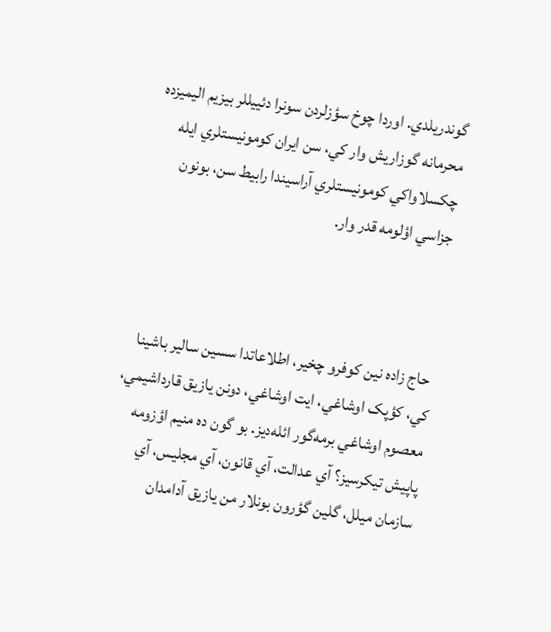گوند‌ريلدي‌. اوردا چوخ‌ سؤزلردن‌ سونرا دئييللر بيزيم‌ اليميزده‌ محرمانه‌ گوزاريش‌ وار کي‌، سن‌ ايران‌ کومونيستلري‌ ايله‌ چکسلاواکي‌ کومونيستلري‌ آراسيندا رابيط‌ سن‌، بونون‌ جزاسي‌ اؤلومه‌ قدر وار.



 حاج زاده نين‌ کوفرو چخير، اطلاعاتدا سسين‌ سالير باشينا کي‌، کؤپک‌ اوشاغي‌، ايت‌ اوشاغي‌، دونن‌ يازيق‌ قارداشيمي‌، معصوم‌ اوشاغي‌ برمه‌گور ائله‌ديز. بو گون ‌ده‌ منيم‌ اؤزومه‌ پاپيش‌ تيکرسيز؟ آي‌ عدالت‌، آي‌ قانون‌، آي‌ مجليس‌، آي‌ سازمان‌ ميلل‌، گلين‌ گؤرون‌ بونلار من‌ يازيق‌ آدامدان‌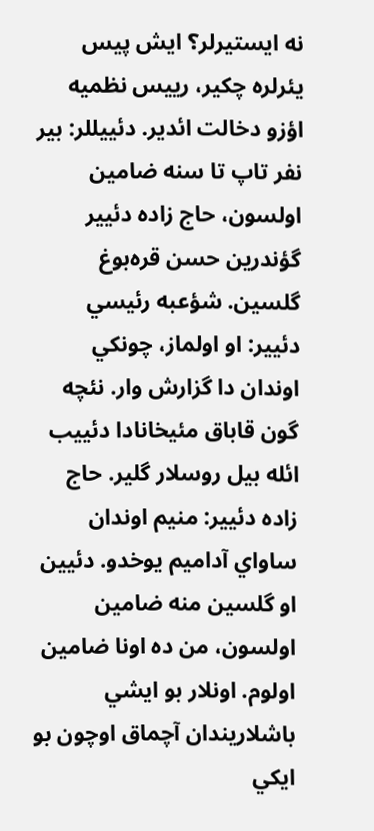نه‌ ايستيرلر؟ ايش‌ پيس‌ يئرلره‌ چکير،‌ رييس نظميه‌ اؤزو دخالت‌ ائدير. دئييللر: بير نفر تاپ‌ تا سنه‌ ضامين‌ اولسون‌، حاج زاده دئيير گؤند‌رين‌ حسن‌ قره‌بوغ‌ گلسين‌. شؤعبه‌ رئيسي‌ دئيير: او اولماز، چونکي‌ اوندان‌ دا گزارش‌ وار. نئچه‌ گون‌ قاباق‌ مئيخانادا دئييب‌ ائله‌ بيل‌ روسلار گلير. حاج زاده دئيير: منيم‌ اوندان‌ ساواي‌ آداميم‌ يوخدو. دئيين‌ او گلسين‌ منه‌ ضامين‌ اولسون‌، من‌ ده‌ اونا ضامين‌ اولوم‌. اونلار بو ايشي‌ باشلاريندان‌ آچماق‌ اوچون‌ بو ايکي‌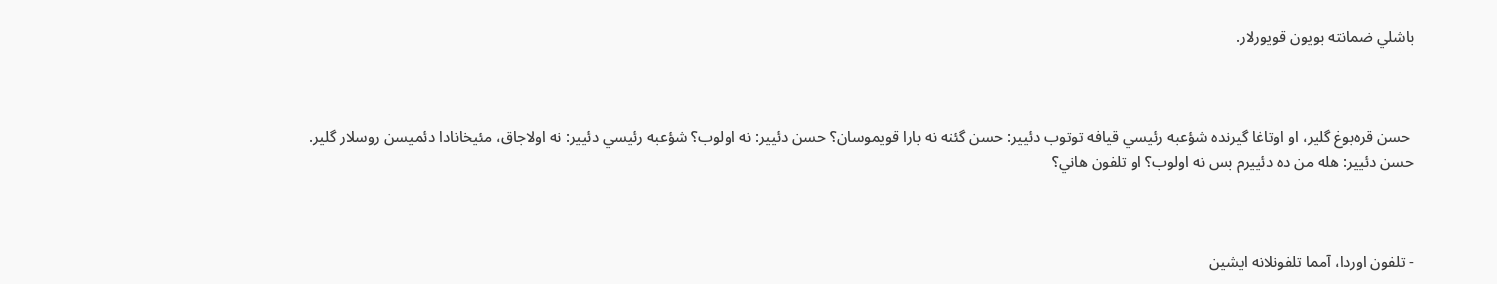باشلي‌ ضمانته‌ بويون‌ قويورلار.



 حسن‌ قره‌بوغ‌ گلير، او اوتاغا گيرنده‌ شؤعبه‌ رئيسي‌ قيافه‌ توتوب‌ دئيير: حسن‌ گئنه ‌نه‌ بارا قويموسان‌؟ حسن‌ دئيير: نه‌ اولوب‌؟ شؤعبه‌ رئيسي‌ دئيير: نه‌ اولاجاق‌، مئيخانادا دئميسن‌ روسلار گلير. حسن‌ دئيير: هله‌ من‌ ده‌ دئييرم‌ بس‌ نه‌ اولوب‌؟ او تلفون‌ هاني‌؟



- تلفون‌ اوردا، آمما تلفونلانه‌ ايشين‌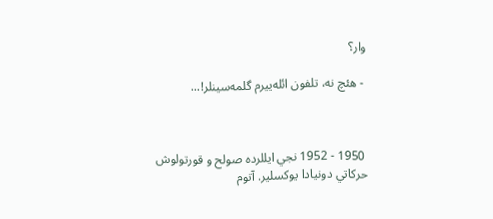وار؟

 - هئچ‌ نه‌، تلفون‌ ائله‌ييرم‌ گلمه‌سينلر!...



 1950 - 1952 نجي‌ ايللرده‌ صولح‌ و قورتولوش‌ حرکاتي‌ دونيادا يوکسلير. آتوم‌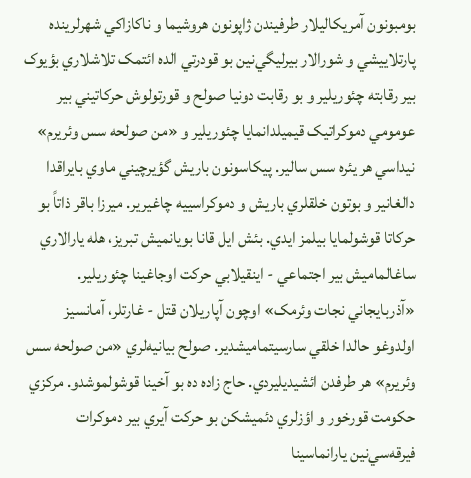بومبونون‌ آمريکاليلار طرفيندن‌ ژاپونون‌ هروشيما و ناکازاکي‌ شهرلرينده‌ پارتلاييشي‌ و شورالار بيرليگي‌نين‌ بو قودرتي‌ الده‌ ائتمک‌ تلاشلاري‌ بؤيوک‌ بير رقابته‌ چئوريلير و بو رقابت‌ دونيا صولح‌ و قورتولوش‌ حرکاتيني‌ بير عومومي‌ دموکراتيک‌ قيميلدانمايا چئوريلير و «من‌ صولحه‌ سس‌ وئريرم‌» نيداسي‌ هر يئره‌ سس‌ سالير. پيکاسونون‌ باريش‌ گؤيرچيني‌ ماوي‌ بايراقدا دالغانير و بوتون‌ خلقلري‌ باريش‌ و دموکراسييه‌ چاغيرير. ميرزا باقر ذاتاً بو حرکاتا قوشولمايا بيلمز ايدي‌. بئش‌ ايل‌ قانا بويانميش‌ تبريز، هله‌ يارالاري‌ ساغالماميش‌ بير اجتماعي‌ - اينقيلابي‌ حرکت‌ اوجاغينا چئوريلير. «آذربايجاني‌ نجات‌ وئرمک‌» اوچون‌ آپاريلان‌ قتل‌ - غارتلر، آمانسيز اولدوغو حالدا خلقي‌ سارسيتماميشدير. صولح‌ بيانيه‌لري‌ «من‌ صولحه‌ سس‌ وئريرم‌» هر طرفدن‌ ائشيديليردي‌. حاج زاده ده‌ بو آخينا قوشولموشدو. مرکزي‌ حکومت‌ قورخور و اؤزلري‌ دئميشکن‌ بو حرکت‌ آيري‌ بير دموکرات‌ فيرقه‌سي‌نين‌ يارانماسينا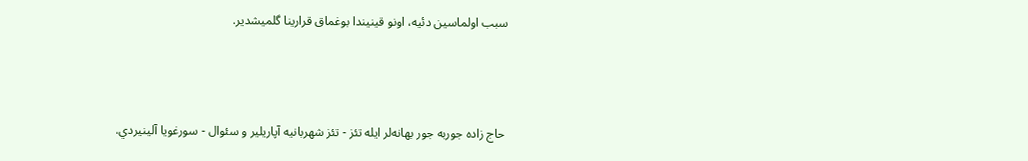سبب‌ اولماسين‌ دئيه‌، اونو قينيندا بوغماق‌ قرارينا گلميشدير.



 حاج زاده جوربه‌ جور بهانه‌لر ايله‌ تئز - تئز شهربانيه‌ آپاريلير و سئوال‌ - سورغويا آلينيردي‌.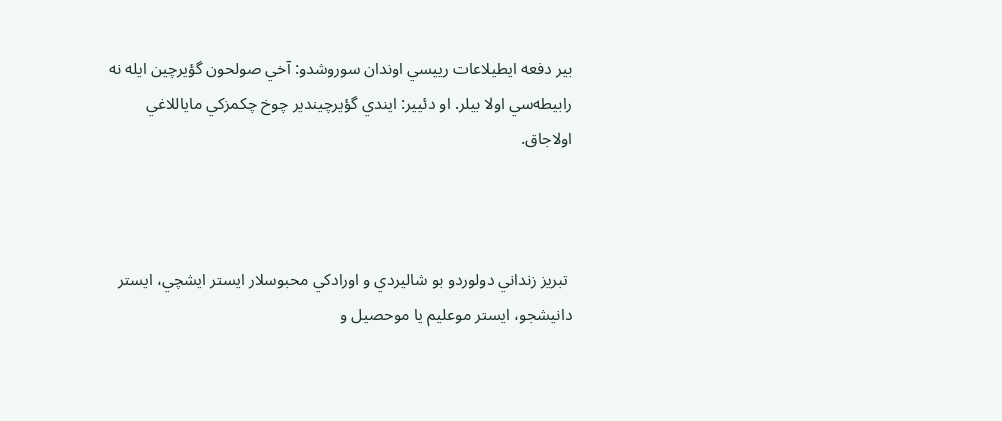بير دفعه‌ ايطيلاعات رييسي‌ اوندان‌ سوروشدو: آخي‌ صولحون‌ گؤيرچين‌ ايله‌ نه‌ رابيطه‌سي‌ اولا بيلر. او دئيير: ايندي‌ گؤيرچيندير چوخ‌ چکمزکي‌ ماياللاغي‌ اولاجاق‌.



 تبريز زنداني‌ دولوردو بو شاليردي‌ و اورادکي‌ محبوسلار ايستر ايشچي‌، ايستر دانيشجو، ايستر موعليم‌ يا موحصيل‌ و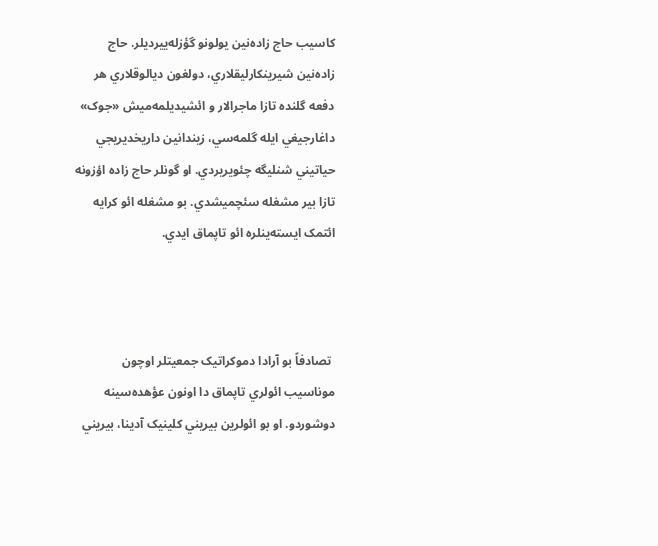کاسيب‌ حاج زاده‌نين‌ يولونو گؤزله‌ييرديلر. حاج زاده‌نين‌ شيرينکارليقلاري‌، دولغون‌ ديالوقلاري‌ هر دفعه‌ گلنده‌ تازا ماجرالار و ائشيديلمه‌ميش‌ «جوک‌» داغارجيغي‌ ايله‌ گلمه‌سي‌، زيندانين‌ داريخديريجي‌ حياتيني‌ شنليگه‌ چئويريردي‌. او گونلر حاج زاده اؤزونه‌ تازا بير مشغله‌ سئچميشدي‌. بو مشغله‌ ائو کرايه‌ ائتمک‌ ايسته‌ينلره ائو تاپماق‌ ايدي‌.



 تصادفاً بو آرادا دموکراتيک‌ جمعيتلر اوچون‌ موناسيب‌ ائولري‌ تاپماق‌ دا اونون‌ عؤهده‌سينه‌ دوشوردو. او بو ائولرين‌ بيريني‌ کلينيک‌ آدينا، بيريني‌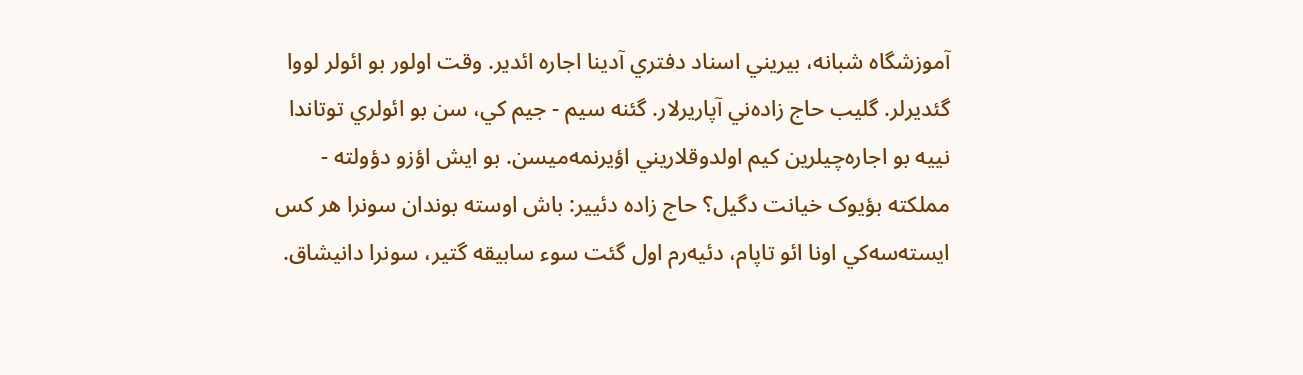آموزشگاه‌ شبانه‌، بيريني‌ اسناد دفتري‌ آدينا اجاره‌ ائدير. وقت‌ اولور بو ائولر لووا گئديرلر. گليب‌ حاج زاده‌ني‌ آپاريرلار. گئنه‌ سيم‌ - جيم‌ کي‌، سن‌ بو ائولري‌ توتاندا نييه‌ بو اجاره‌چيلرين‌ کيم‌ اولدوقلاريني‌ اؤيرنمه‌ميسن‌. بو ايش‌ اؤزو دؤولته‌ - مملکته‌ بؤيوک‌ خيانت‌ دگيل‌؟ حاج زاده دئيير: باش‌ اوسته‌ بوندان‌ سونرا هر کس‌ ايسته‌سه‌کي‌ اونا ائو تاپام‌، دئيه‌رم‌ اول‌ گئت‌ سوء سابيقه‌ گتير، سونرا دانيشاق‌.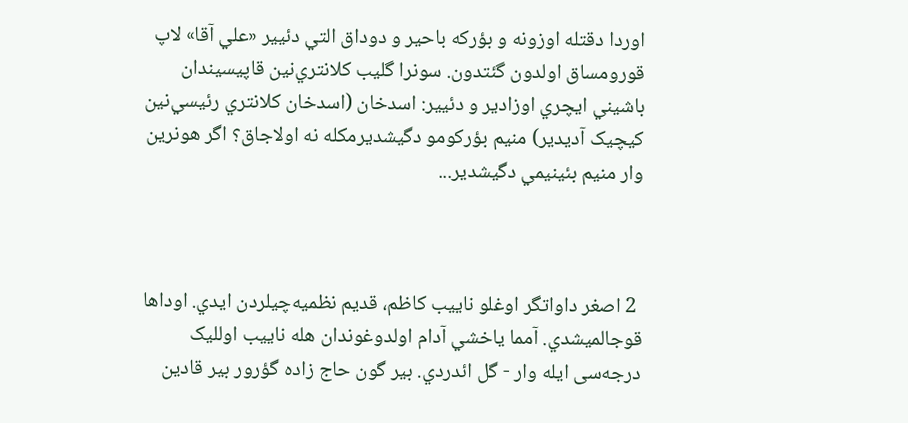اوردا دقتله‌ اوزونه‌ و بؤرکه‌ باحير و دوداق‌ التي‌ دئيير «علي‌ آقا» لاپ‌ قورومساق‌ اولدون‌ گئتدون‌. سونرا گليب‌ کلانتري‌نين‌ قاپيسيندان‌ باشيني‌ ايچري‌ اوزادير و دئيير: اسدخان‌ (اسدخان‌ کلانتري‌ رئيسي‌نين‌ کيچيک‌ آديدير) منيم‌ بؤرکومو دگيشديرمکله‌ نه‌ اولاجاق‌؟ اگر هونرين‌ وار منيم‌ بئينيمي‌ دگيشدير...



 2 اصغر داواتگر اوغلو ناييب کاظم‌، قديم‌ نظميه‌چيلردن‌ ايدي‌. اوداها قوجالميشدي‌. آمما ياخشي‌ آدام‌ اولدوغوندان‌ هله‌ ناييب اولليک‌ درجه‌سى‌ ايله‌ وار - گل‌ ائدردي‌. بير گون‌ حاج زاده گؤرور بير قادين‌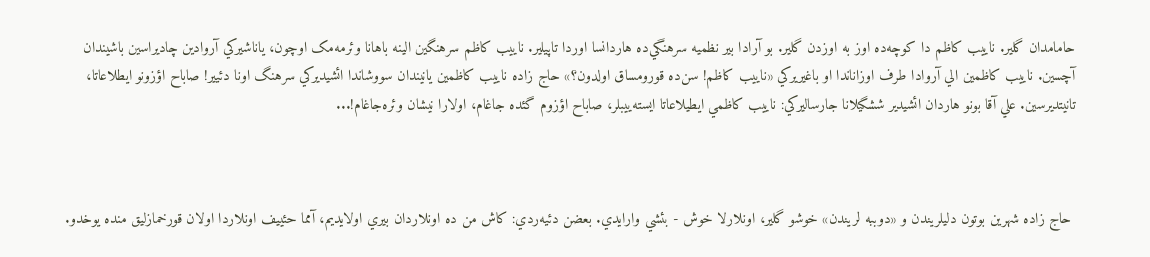حامامدان‌ گلير. ناييب کاظم‌ دا کوچه‌ده‌ اوز به‌ اوزدن‌ گلير. بو آرادا بير نظميه‌ سرهنگي‌ده‌ هاردانسا اوردا تاپيلير. ناييب کاظم‌ سرهنگين‌ الينه‌ باهانا وئرمه‌مک‌ اوچون‌، ياناشيرکي‌ آروادين‌ چاديراسين‌ باشيندان‌ آچسين‌. ناييب کاظمين‌ الي‌ آروادا طرف‌ اوزاناندا او باغيريرکي‌ «ناييب کاظم‌! سن‌ده‌ قورومساق‌ اولدون‌؟» حاج زاده ناييب کاظمين‌ يانيندان‌ سووشاندا ائشيديرکي‌ سرهنگ‌ اونا دئيير! صاباح‌ اؤزونو ايطلاعاتا، تانيتديرسين‌. علي‌ آقا بونو هاردان‌ ائشيدير ششگيلانا جارساليرکي‌: ناييب کاظمي‌ ايطيلاعاتا ايسته‌ييبلر، صاباح‌ اؤزوم‌ گئده‌ جاغام‌، اولارا نيشان‌ وئره‌جاغام‌!...



 حاج زاده شهرين‌ بوتون‌ دليلريندن‌ و «دوببه‌ لريندن‌» خوشو گلير، اونلارلا خوش‌ - بئشي‌ وارايدي‌. بعضن دئيه‌ردي‌: کاش‌ من‌ ده‌ اونلاردان‌ بيري‌ اولايديم‌، آمما حئييف‌ اونلاردا اولان‌ قورخمازليق‌ منده‌ يوخدو.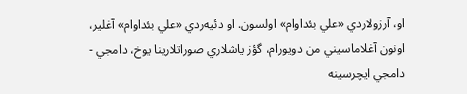او، آرزولاردي‌ «علي‌ بئداوام‌» اولسون‌. او دئيه‌ردي‌ «علي‌ بئداوام‌» آغلير، اونون‌ آغلاماسيني‌ من‌ دويورام‌، گؤز ياشلاري‌ صوراتلارينا يوخ‌، دامجي‌ - دامجي‌ ايچرسينه‌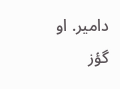دامير. او گؤز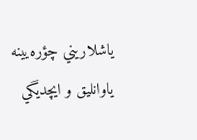ياشلاريني‌ چؤره‌يينه‌ ياوانليق‌ و ايچديگي‌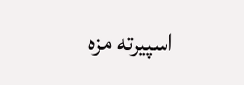اسپيرته‌ مزه‌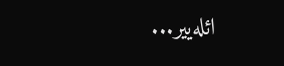ائله‌يير...